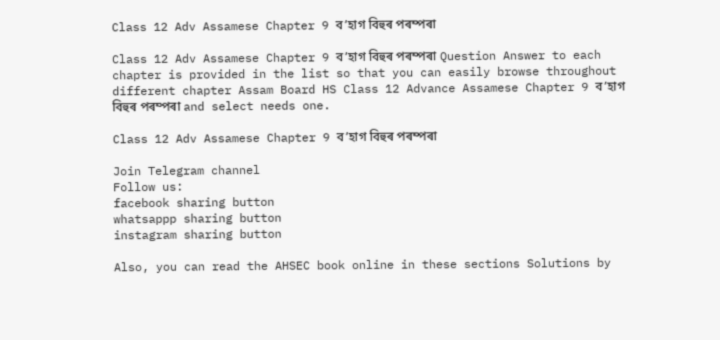Class 12 Adv Assamese Chapter 9 ব’হাগ বিহুৰ পৰম্পৰা

Class 12 Adv Assamese Chapter 9 ব’হাগ বিহুৰ পৰম্পৰা Question Answer to each chapter is provided in the list so that you can easily browse throughout different chapter Assam Board HS Class 12 Advance Assamese Chapter 9 ব’হাগ বিহুৰ পৰম্পৰা and select needs one.

Class 12 Adv Assamese Chapter 9 ব’হাগ বিহুৰ পৰম্পৰা

Join Telegram channel
Follow us:
facebook sharing button
whatsappp sharing button
instagram sharing button

Also, you can read the AHSEC book online in these sections Solutions by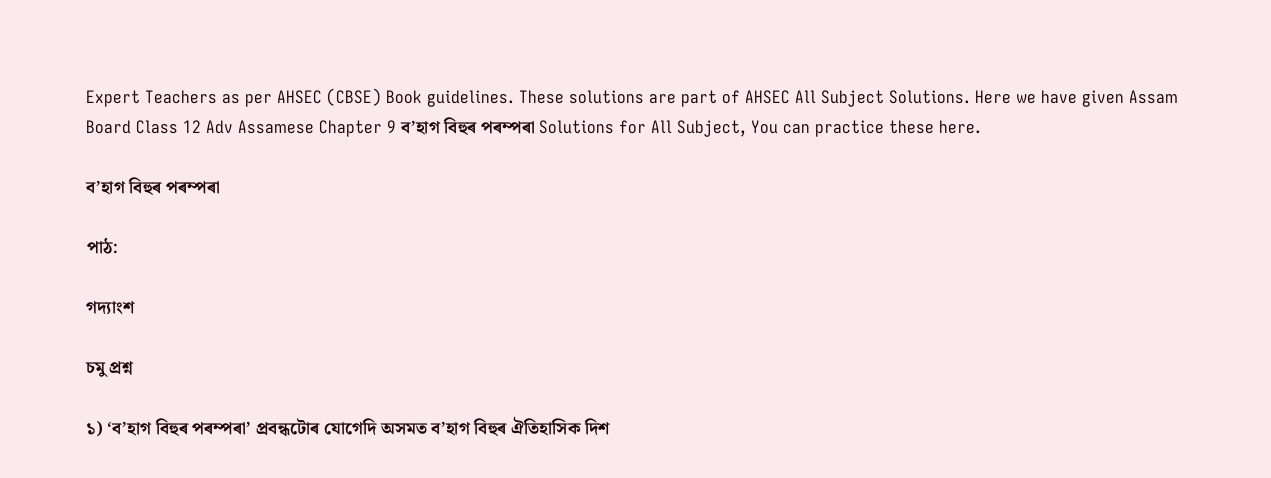Expert Teachers as per AHSEC (CBSE) Book guidelines. These solutions are part of AHSEC All Subject Solutions. Here we have given Assam Board Class 12 Adv Assamese Chapter 9 ব’হাগ বিহুৰ পৰম্পৰা Solutions for All Subject, You can practice these here.

ব’হাগ বিহুৰ পৰম্পৰা

পাঠ:

গদ্যাংশ

চমু প্ৰশ্ন

১) ‘ব’হাগ বিহুৰ পৰম্পৰা’ প্ৰবন্ধটোৰ যোগেদি অসমত ব’হাগ বিহুৰ ঐতিহাসিক দিশ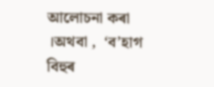আলোচনা কৰা ।অথবা ,  ‘ব’হাগ বিহুৰ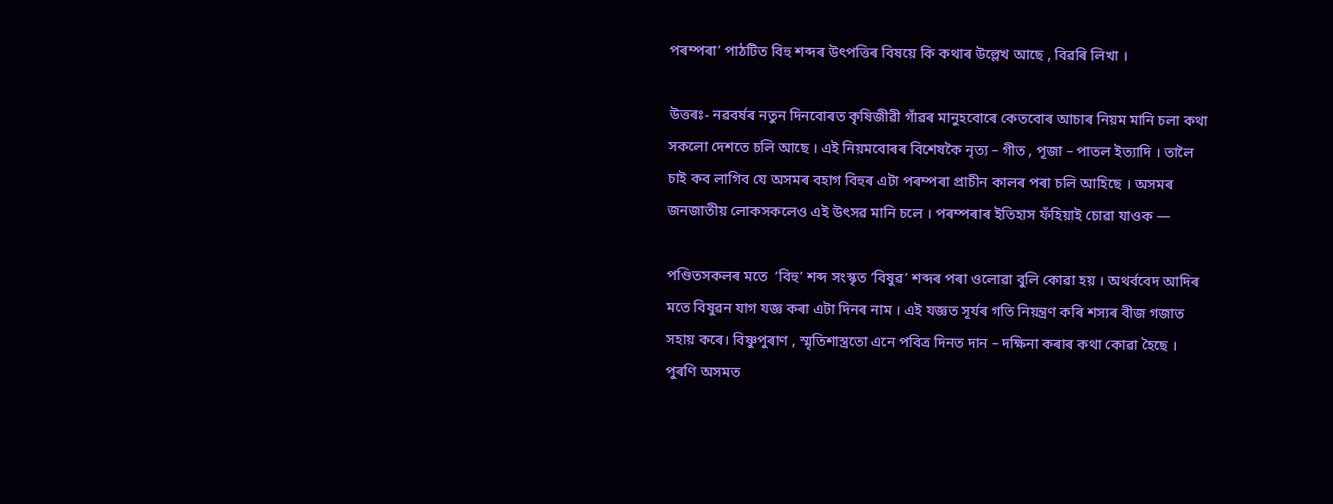পৰম্পৰা’ পাঠটিত বিহু শব্দৰ উৎপত্তিৰ বিষয়ে কি কথাৰ উল্লেখ আছে , বিৱৰি লিখা ।

উত্তৰঃ- নৱবৰ্ষৰ নতুন দিনবোৰত কৃষিজীৱী গাঁৱৰ মানুহবোৰে কেতবোৰ আচাৰ নিয়ম মানি চলা কথা সকলো দেশতে চলি আছে । এই নিয়মবোৰৰ বিশেষকৈ নৃত্য – গীত , পূজা – পাতল ইত্যাদি । তালৈ চাই কব লাগিব যে অসমৰ বহাগ বিহুৰ এটা পৰম্পৰা প্ৰাচীন কালৰ পৰা চলি আহিছে । অসমৰ জনজাতীয় লোকসকলেও এই উৎসৱ মানি চলে । পৰম্পৰাৰ ইতিহাস ফঁহিয়াই চোৱা যাওক ―

পণ্ডিতসকলৰ মতে  ‘বিহু’ শব্দ সংস্কৃত ‘বিষুৱ’ শব্দৰ পৰা ওলোৱা বুলি কোৱা হয় । অথৰ্ববেদ আদিৰ মতে বিষুৱন যাগ যজ্ঞ কৰা এটা দিনৰ নাম । এই যজ্ঞত সূৰ্যৰ গতি নিয়ন্ত্ৰণ কৰি শস্যৰ বীজ গজাত সহায় কৰে। বিষ্ণুপুৰাণ , স্মৃতিশাস্ত্ৰতো এনে পবিত্ৰ দিনত দান – দক্ষিনা কৰাৰ কথা কোৱা হৈছে । পুৰণি অসমত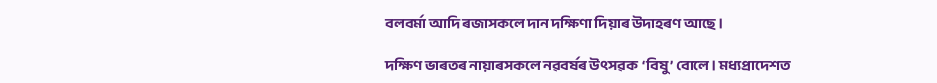বলবৰ্মা আদি ৰজাসকলে দান দক্ষিণা দিয়াৰ উদাহৰণ আছে ।

দক্ষিণ ভাৰতৰ নায়াৰসকলে নৱবৰ্ষৰ উৎসৱক  ‘বিষু’ বোলে । মধ্যপ্ৰাদেশত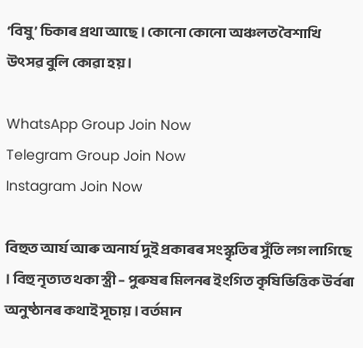‘বিষু’ চিকাৰ প্ৰথা আছে । কোনো কোনো অঞ্চলত বৈশাখি উৎসৱ বুলি কোৱা হয় ।

WhatsApp Group Join Now
Telegram Group Join Now
Instagram Join Now

বিহুত আৰ্য আৰু অনাৰ্য দুই প্ৰকাৰৰ সংস্কৃতিৰ সুঁতি লগ লাগিছে । বিহু নৃত্যত থকা স্ত্ৰী – পুৰুষৰ মিলনৰ ইংগিত কৃষিভিত্তিক উৰ্বৰা অনুষ্ঠানৰ কথাই সূচায় । বৰ্তমান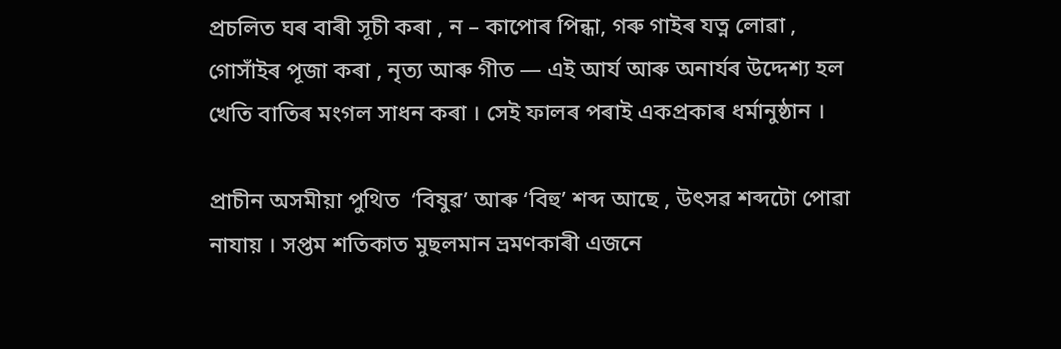প্ৰচলিত ঘৰ বাৰী সূচী কৰা , ন – কাপোৰ পিন্ধা, গৰু গাইৰ যত্ন লোৱা , গোসাঁইৰ পূজা কৰা , নৃত্য আৰু গীত ― এই আৰ্য আৰু অনাৰ্যৰ উদ্দেশ্য হল খেতি বাতিৰ মংগল সাধন কৰা । সেই ফালৰ পৰাই একপ্ৰকাৰ ধৰ্মানুষ্ঠান ।

প্ৰাচীন অসমীয়া পুথিত  ‘বিষুৱ’ আৰু ‘বিহু’ শব্দ আছে , উৎসৱ শব্দটো পোৱা নাযায় । সপ্তম শতিকাত মুছলমান ভ্ৰমণকাৰী এজনে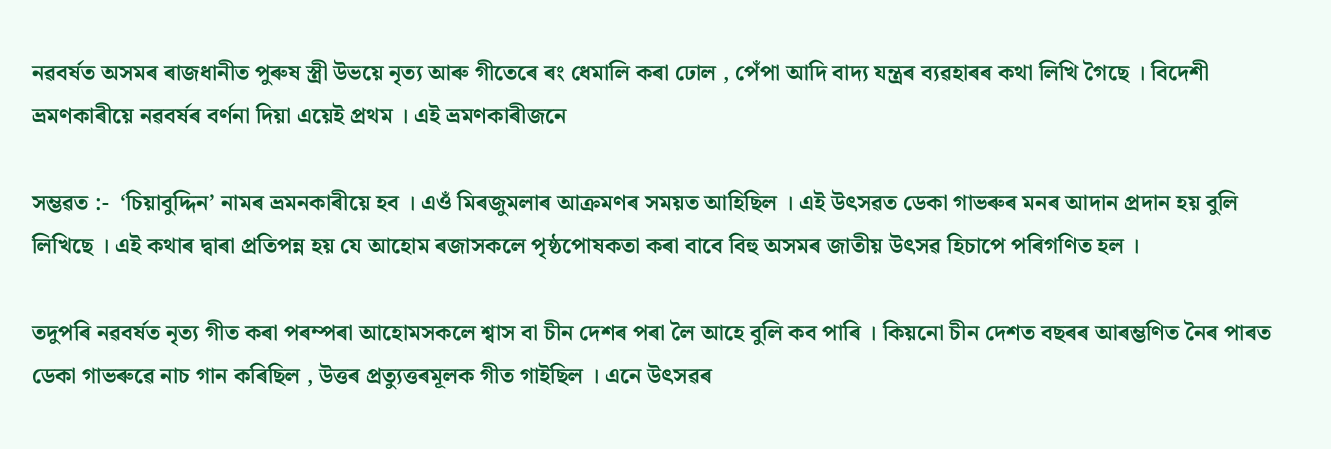নৱবৰ্ষত অসমৰ ৰাজধানীত পুৰুষ স্ত্ৰী উভয়ে নৃত্য আৰু গীতেৰে ৰং ধেমালি কৰা ঢোল , পেঁপা আদি বাদ্য যন্ত্ৰৰ ব্যৱহাৰৰ কথা লিখি গৈছে । বিদেশী ভ্ৰমণকাৰীয়ে নৱবৰ্ষৰ বৰ্ণনা দিয়া এয়েই প্ৰথম । এই ভ্ৰমণকাৰীজনে

সম্ভৱত :-  ‘চিয়াবুদ্দিন’ নামৰ ভ্ৰমনকাৰীয়ে হব । এওঁ মিৰজুমলাৰ আক্ৰমণৰ সময়ত আহিছিল । এই উৎসৱত ডেকা গাভৰুৰ মনৰ আদান প্ৰদান হয় বুলি লিখিছে । এই কথাৰ দ্বাৰা প্ৰতিপন্ন হয় যে আহোম ৰজাসকলে পৃষ্ঠপোষকতা কৰা বাবে বিহু অসমৰ জাতীয় উৎসৱ হিচাপে পৰিগণিত হল ।

তদুপৰি নৱবৰ্ষত নৃত্য গীত কৰা পৰম্পৰা আহোমসকলে শ্বাস বা চীন দেশৰ পৰা লৈ আহে বুলি কব পাৰি । কিয়নো চীন দেশত বছৰৰ আৰম্ভণিত নৈৰ পাৰত ডেকা গাভৰুৱে নাচ গান কৰিছিল , উত্তৰ প্ৰত্যুত্তৰমূলক গীত গাইছিল । এনে উৎসৱৰ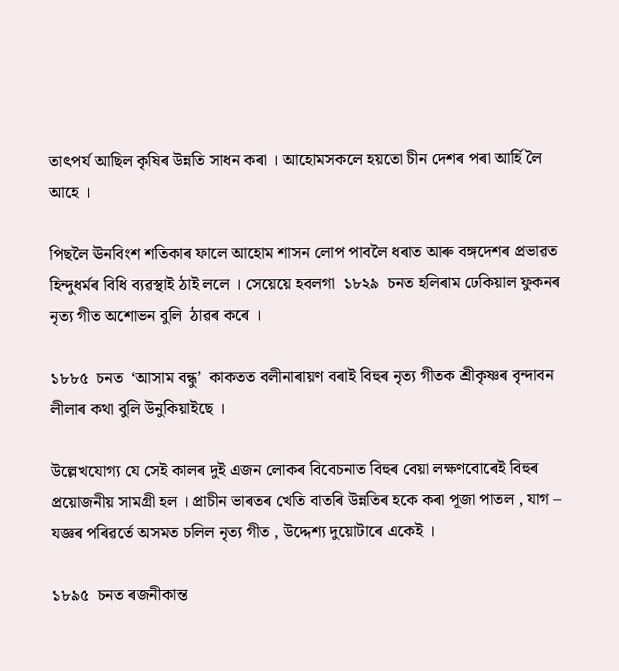তাৎপৰ্য আছিল কৃষিৰ উন্নতি সাধন কৰা । আহোমসকলে হয়তো চীন দেশৰ পৰা আৰ্হি লৈ আহে ।

পিছলৈ ঊনবিংশ শতিকাৰ ফালে আহোম শাসন লোপ পাবলৈ ধৰাত আৰু বঙ্গদেশৰ প্ৰভাৱত হিন্দুধৰ্মৰ বিধি ব্যৱস্থাই ঠাই ললে । সেয়েয়ে হবলগা  ১৮২৯  চনত হলিৰাম ঢেকিয়াল ফুকনৰ নৃত্য গীত অশোভন বুলি  ঠাৱৰ কৰে ।

১৮৮৫  চনত  ‘আসাম বন্ধু’  কাকতত বলীনাৰায়ণ বৰাই বিহুৰ নৃত্য গীতক শ্ৰীকৃষ্ণৰ বৃন্দাবন লীলাৰ কথা বুলি উনুকিয়াইছে ।

উল্লেখযোগ্য যে সেই কালৰ দুই এজন লোকৰ বিবেচনাত বিহুৰ বেয়া লক্ষণবোৰেই বিহুৰ প্ৰয়োজনীয় সামগ্ৰী হল । প্ৰাচীন ভাৰতৰ খেতি বাতৰি উন্নতিৰ হকে কৰা পূজা পাতল , যাগ – যজ্ঞৰ পৰিৱৰ্তে অসমত চলিল নৃত্য গীত , উদ্দেশ্য দুয়োটাৰে একেই ।

১৮৯৫  চনত ৰজনীকান্ত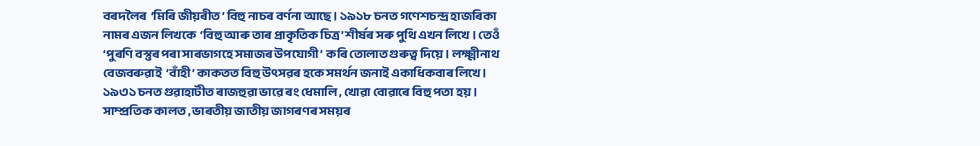বৰদলৈৰ  ‘মিৰি জীয়ৰীত’ বিহু নাচৰ বৰ্ণনা আছে । ১৯১৮ চনত গণেশচন্দ্ৰ হাজৰিকা নামৰ এজন লিখকে  ‘বিহু আৰু তাৰ প্ৰাকৃতিক চিত্ৰ’ শীৰ্ষৰ সৰু পুথি এখন লিখে । তেওঁ  ‘পুৰণি বস্তুৰ পৰা সাৰভাগহে সমাজৰ উপযোগী’  কৰি তোলাত গুৰুত্ব দিয়ে । লক্ষ্মীনাথ বেজবৰুৱাই  ‘বাঁহী’ কাকতত বিহু উৎসৱৰ হকে সমৰ্থন জনাই একাধিকবাৰ লিখে । ১৯৩১ চনত গুৱাহাটীত ৰাজহুৱা ভাৱে ৰং ধেমালি , খোৱা বোৱাৰে বিহু পতা হয় । সাম্প্ৰতিক কালত , ভাৰতীয় জাতীয় জাগৰণৰ সময়ৰ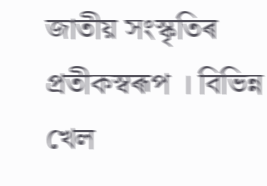জাতীয় সংস্কৃতিৰ প্ৰতীকস্বৰূপ । বিভিন্ন খেল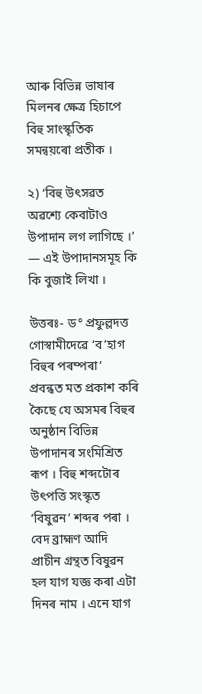আৰু বিভিন্ন ভাষাৰ মিলনৰ ক্ষেত্ৰ হিচাপে বিহু সাংস্কৃতিক সমন্বয়ৰো প্ৰতীক ।

২) ‘বিহু উৎসৱত অৱশ্যে কেবাটাও উপাদান লগ লাগিছে ।’ ― এই উপাদানসমূহ কি কি বুজাই লিখা ।

উত্তৰঃ- ড° প্ৰফুল্লদত্ত গোস্বামীদেৱে ‘ব’হাগ বিহুৰ পৰম্পৰা’ প্ৰবন্ধত মত প্ৰকাশ কৰি কৈছে যে অসমৰ বিহুৰ অনুষ্ঠান বিভিন্ন উপাদানৰ সংমিশ্ৰিত ৰূপ । বিহু শব্দটোৰ উৎপত্তি সংস্কৃত  ‘বিষুৱন’ শব্দৰ পৰা । বেদ ব্ৰাহ্মণ আদি প্ৰাচীন গ্ৰন্থত বিষুৱন হল যাগ যজ্ঞ কৰা এটা দিনৰ নাম । এনে যাগ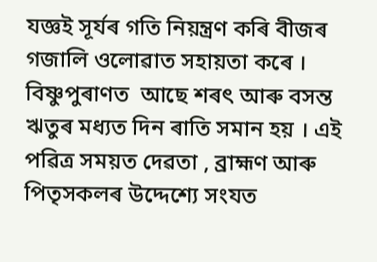যজ্ঞই সূৰ্যৰ গতি নিয়ন্ত্ৰণ কৰি বীজৰ গজালি ওলোৱাত সহায়তা কৰে । বিষ্ণুপুৰাণত  আছে শৰৎ আৰু বসন্ত ঋতুৰ মধ্যত দিন ৰাতি সমান হয় । এই পৱিত্ৰ সময়ত দেৱতা , ব্ৰাহ্মণ আৰু পিতৃসকলৰ উদ্দেশ্যে সংযত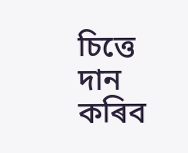চিত্তে দান কৰিব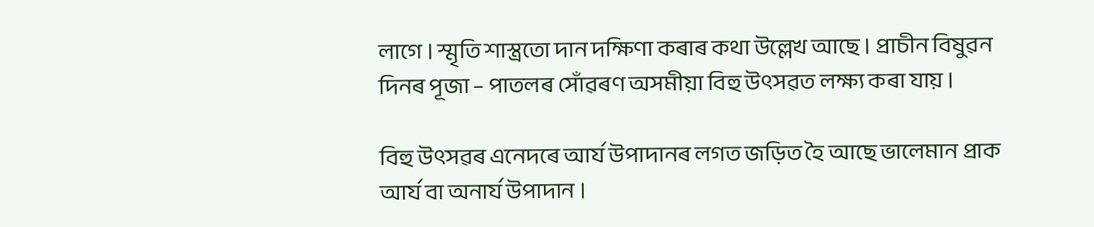লাগে । স্মৃতি শাস্ত্ৰতো দান দক্ষিণা কৰাৰ কথা উল্লেখ আছে । প্ৰাচীন বিষুৱন দিনৰ পূজা – পাতলৰ সোঁৱৰণ অসমীয়া বিহু উৎসৱত লক্ষ্য কৰা যায় ।

বিহু উৎসৱৰ এনেদৰে আৰ্য উপাদানৰ লগত জড়িত হৈ আছে ভালেমান প্ৰাক আৰ্য বা অনাৰ্য উপাদান ।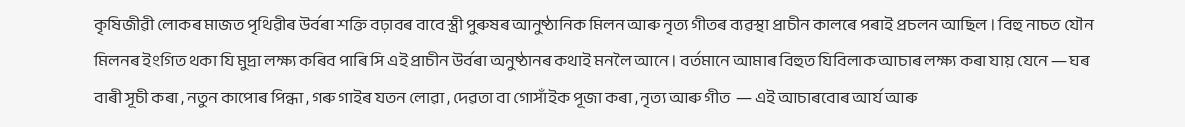কৃষিজীৱী লোকৰ মাজত পৃথিৱীৰ উৰ্বৰা শক্তি বঢ়াবৰ বাবে স্ত্ৰী পুৰুষৰ আনুষ্ঠানিক মিলন আৰু নৃত্য গীতৰ ব্যৱস্থা প্ৰাচীন কালৰে পৰাই প্ৰচলন আছিল । বিহু নাচত যৌন মিলনৰ ইংগিত থকা যি মুদ্ৰা লক্ষ্য কৰিব পাৰি সি এই প্ৰাচীন উৰ্বৰা অনুষ্ঠানৰ কথাই মনলৈ আনে । বৰ্তমানে আমাৰ বিহুত যিবিলাক আচাৰ লক্ষ্য কৰা যায় যেনে ― ঘৰ বাৰী সূচী কৰা , নতুন কাপোৰ পিন্ধা , গৰু গাইৰ যতন লোৱা , দেৱতা বা গোসাঁইক পূজা কৰা , নৃত্য আৰু গীত  ― এই আচাৰবোৰ আৰ্য আৰু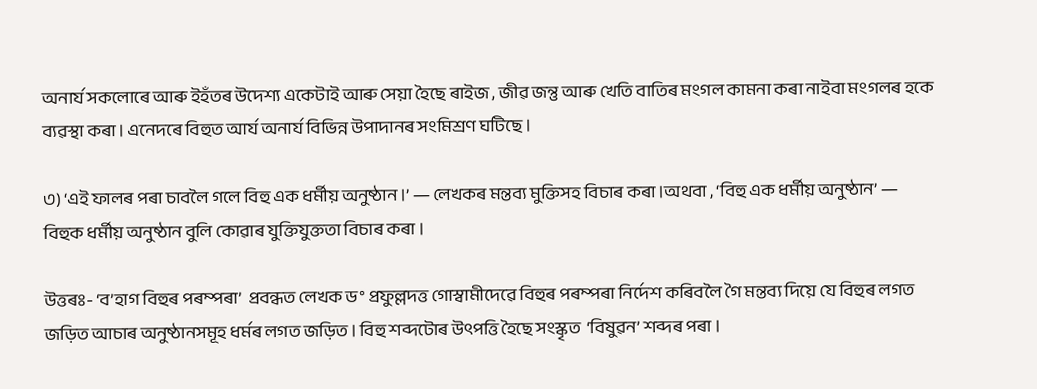অনাৰ্য সকলোৰে আৰু ইহঁতৰ উদেশ্য একেটাই আৰু সেয়া হৈছে ৰাইজ , জীৱ জন্তু আৰু খেতি বাতিৰ মংগল কামনা কৰা নাইবা মংগলৰ হকে ব্যৱস্থা কৰা । এনেদৰে বিহুত আৰ্য অনাৰ্য বিভিন্ন উপাদানৰ সংমিশ্ৰণ ঘটিছে ।

৩) ‘এই ফালৰ পৰা চাবলৈ গলে বিহু এক ধৰ্মীয় অনুষ্ঠান ।’ ― লেখকৰ মন্তব্য মুক্তিসহ বিচাৰ কৰা ।অথবা , ‘বিহু এক ধৰ্মীয় অনুষ্ঠান’ ― বিহুক ধৰ্মীয় অনুষ্ঠান বুলি কোৱাৰ যুক্তিযুক্ততা বিচাৰ কৰা ।

উত্তৰঃ- ‘ব’হাগ বিহুৰ পৰম্পৰা’  প্ৰবন্ধত লেখক ড° প্ৰফুল্লদত্ত গোস্বামীদেৱে বিহুৰ পৰম্পৰা নিৰ্দেশ কৰিবলৈ গৈ মন্তব্য দিয়ে যে বিহুৰ লগত জড়িত আচাৰ অনুষ্ঠানসমূহ ধৰ্মৰ লগত জড়িত । বিহু শব্দটোৰ উৎপত্তি হৈছে সংস্কৃত  ‘বিষুৱন’ শব্দৰ পৰা ।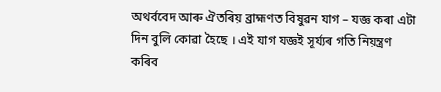অথৰ্ববেদ আৰু ঐতৰিয় ব্ৰাহ্মণত বিষুৱন যাগ – যজ্ঞ কৰা এটা দিন বুলি কোৱা হৈছে । এই যাগ যজ্ঞই সূৰ্য্যৰ গতি নিয়ন্ত্ৰণ কৰিব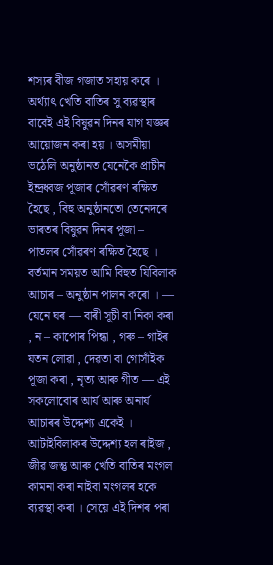শস্যৰ বীজ গজাত সহায় কৰে । অর্থ্যাৎ খেতি বাতিৰ সু ব্যৱস্থাৰ বাবেই এই বিষুৱন দিনৰ যাগ যজ্ঞৰ আয়োজন কৰা হয় । অসমীয়া ভঠেলি অনুষ্ঠানত যেনেকৈ প্ৰাচীন ইন্দ্ৰধ্বজ পূজাৰ সোঁৱৰণ ৰক্ষিত হৈছে , বিহু অনুষ্ঠানতো তেনেদৰে ভাৰতৰ বিষুৱন দিনৰ পূজা – পাতলৰ সোঁৱৰণ ৰক্ষিত হৈছে । বৰ্তমান সময়ত আমি বিহুত যিবিলাক আচাৰ – অনুষ্ঠান পালন কৰো । ― যেনে ঘৰ ― বাৰী সূচী বা নিকা কৰা , ন – কাপোৰ পিন্ধা , গৰু – গাইৰ যতন লোৱা , দেৱতা বা গোসাঁইক পূজা কৰা , নৃত্য আৰু গীত ― এই সকলোবোৰ আৰ্য আৰু অনাৰ্য আচাৰৰ উদ্দেশ্য একেই । আটাইবিলাকৰ উদ্দেশ্য হল ৰাইজ , জীৱ জন্তু আৰু খেতি বাতিৰ মংগল কামনা কৰা নাইবা মংগলৰ হকে ব্যৱস্থা কৰা । সেয়ে এই দিশৰ পৰা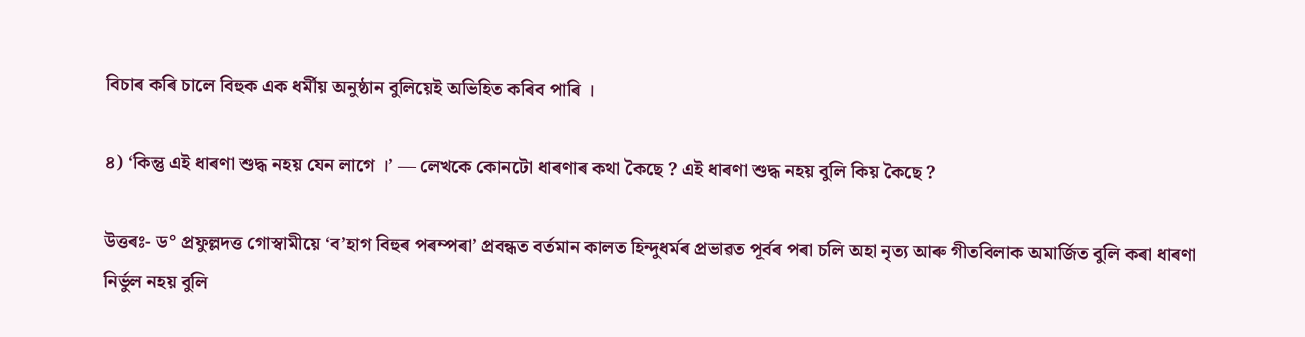বিচাৰ কৰি চালে বিহুক এক ধৰ্মীয় অনুষ্ঠান বুলিয়েই অভিহিত কৰিব পাৰি ।

৪) ‘কিন্তু এই ধাৰণা শুদ্ধ নহয় যেন লাগে ।’ ― লেখকে কোনটো ধাৰণাৰ কথা কৈছে ? এই ধাৰণা শুদ্ধ নহয় বুলি কিয় কৈছে ?

উত্তৰঃ- ড° প্ৰফুল্লদত্ত গোস্বামীয়ে ‘ব’হাগ বিহুৰ পৰম্পৰা’ প্ৰবন্ধত বৰ্তমান কালত হিন্দুধৰ্মৰ প্ৰভাৱত পূৰ্বৰ পৰা চলি অহা নৃত্য আৰু গীতবিলাক অমাৰ্জিত বুলি কৰা ধাৰণা নিৰ্ভুল নহয় বুলি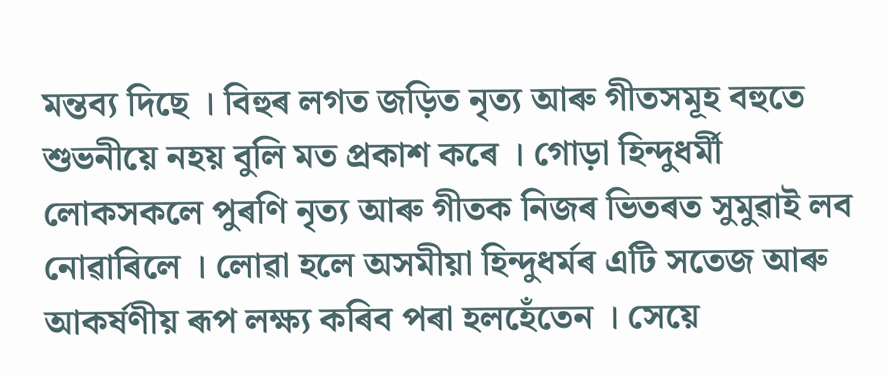মন্তব্য দিছে । বিহুৰ লগত জড়িত নৃত্য আৰু গীতসমূহ বহুতে শুভনীয়ে নহয় বুলি মত প্ৰকাশ কৰে । গোড়া হিন্দুধৰ্মী লোকসকলে পুৰণি নৃত্য আৰু গীতক নিজৰ ভিতৰত সুমুৱাই লব নোৱাৰিলে । লোৱা হলে অসমীয়া হিন্দুধৰ্মৰ এটি সতেজ আৰু আকৰ্ষণীয় ৰূপ লক্ষ্য কৰিব পৰা হলহেঁতেন । সেয়ে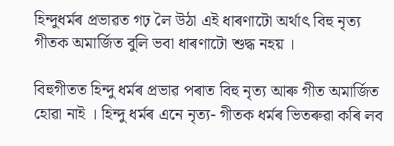হিন্দুধৰ্মৰ প্ৰভাৱত গঢ় লৈ উঠা এই ধাৰণাটো অৰ্থাৎ বিহু নৃত্য গীতক অমাৰ্জিত বুলি ভবা ধাৰণাটো শুদ্ধ নহয় ।

বিহুগীতত হিন্দু ধৰ্মৰ প্ৰভাৱ পৰাত বিহু নৃত্য আৰু গীত অমাৰ্জিত হোৱা নাই । হিন্দু ধৰ্মৰ এনে নৃত্য- গীতক ধৰ্মৰ ভিতৰুৱা কৰি লব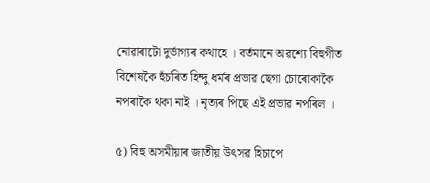নোৱাৰাটো দুৰ্ভাগ্যৰ কথাহে । বৰ্তমানে অৱশ্যে বিহুগীত বিশেষকৈ হুঁচৰিত হিন্দু ধৰ্মৰ প্ৰভাৱ ছেগা চোৰোকাকৈ নপৰাকৈ থকা নাই । নৃত্যৰ পিছে এই প্ৰভাৱ নপৰিল ।

৫) বিহু অসমীয়াৰ জাতীয় উৎসৱ হিচাপে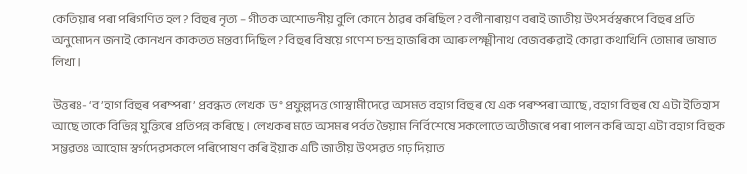কেতিয়াৰ পৰা পৰিগণিত হল ? বিহুৰ নৃত্য – গীতক অশোভনীয় বুলি কোনে ঠাৱৰ কৰিছিল ? বলীনাৰায়ণ বৰাই জাতীয় উৎসৰ্বস্বৰূপে বিহুৰ প্ৰতি অনুমোদন জনাই কোনখন কাকতত মন্তব্য দিছিল ? বিহুৰ বিষয়ে গণেশ চন্দ্ৰ হাজৰিকা আৰু লক্ষ্মীনাথ বেজবৰুৱাই কোৱা কথাখিনি তোমাৰ ভাষাত লিখা ।

উত্তৰঃ- ‘ব’হাগ বিহুৰ পৰম্পৰা’ প্ৰবন্ধত লেখক  ড° প্ৰফুল্লদত্ত গোস্বামীদেৱে অসমত বহাগ বিহুৰ যে এক পৰম্পৰা আছে , বহাগ বিহুৰ যে এটা ইতিহাস আছে তাকে বিভিন্ন যুক্তিৰে প্ৰতিপন্ন কৰিছে । লেখকৰ মতে অসমৰ পৰ্বত ভৈয়াম নিৰ্বিশেষে সকলোতে অতীজৰে পৰা পালন কৰি অহা এটা বহাগ বিহুক সম্ভৱতঃ আহোম স্বৰ্গদেৱসকলে পৰিপোষণ কৰি ইয়াক এটি জাতীয় উৎসৱত গঢ় দিয়াত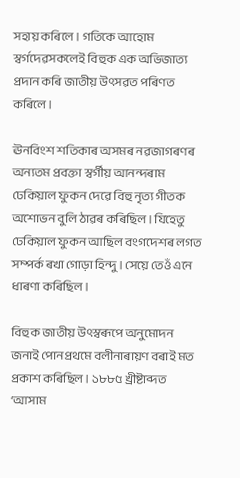সহায় কৰিলে । গতিকে আহোম স্বৰ্গদেৱসকলেই বিহুক এক অভিজাত্য প্ৰদান কৰি জাতীয় উৎসৱত পৰিণত কৰিলে ।

ঊনবিংশ শতিকাৰ অসমৰ নৱজাগৰণৰ অন্যতম প্ৰবক্তা স্বৰ্গীয় আনন্দৰাম ঢেকিয়াল ফুকন দেৱে বিহু নৃত্য গীতক অশোভন বুলি ঠাৱৰ কৰিছিল । যিহেতু ঢেকিয়াল ফুকন আছিল বংগদেশৰ লগত সম্পৰ্ক ৰখা গোড়া হিন্দু । সেয়ে তেওঁ এনে ধাৰণা কৰিছিল ।

বিহুক জাতীয় উৎস্বৰূপে অনুমোদন জনাই পোনপ্ৰথমে বলীনাৰায়ণ বৰাই মত প্ৰকাশ কৰিছিল । ১৮৮৫ খ্ৰীষ্টাব্দত ‘আসাম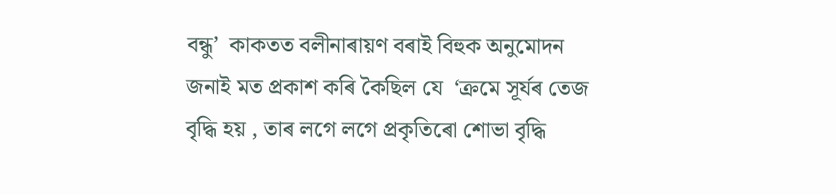বন্ধু’  কাকতত বলীনাৰায়ণ বৰাই বিহুক অনুমোদন জনাই মত প্ৰকাশ কৰি কৈছিল যে  ‘ক্ৰমে সূৰ্যৰ তেজ বৃদ্ধি হয় , তাৰ লগে লগে প্ৰকৃতিৰো শোভা বৃদ্ধি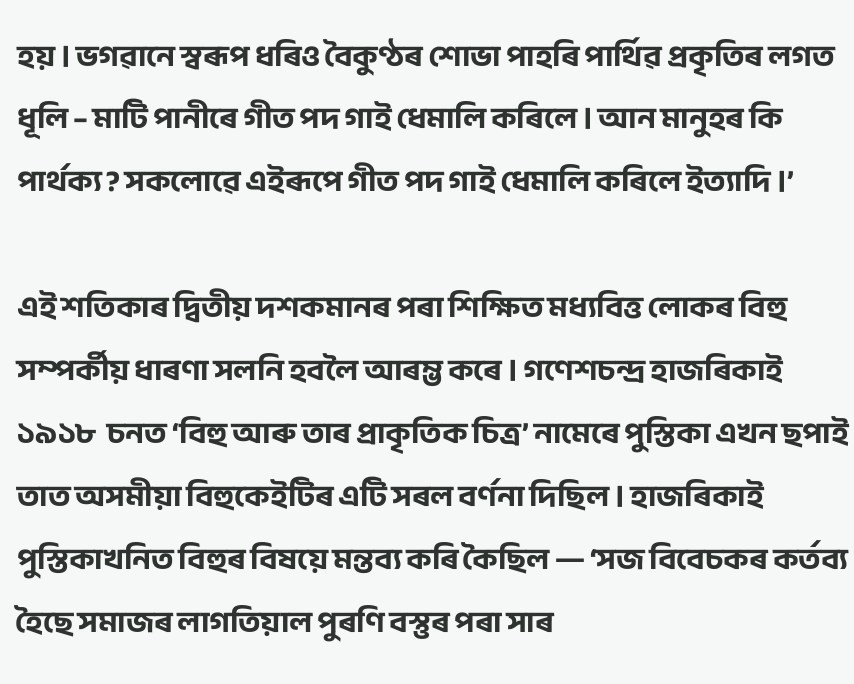হয় । ভগৱানে স্বৰূপ ধৰিও বৈকুণ্ঠৰ শোভা পাহৰি পাৰ্থিৱ প্ৰকৃতিৰ লগত ধূলি – মাটি পানীৰে গীত পদ গাই ধেমালি কৰিলে । আন মানুহৰ কি পাৰ্থক্য ? সকলোৱে এইৰূপে গীত পদ গাই ধেমালি কৰিলে ইত্যাদি ।’

এই শতিকাৰ দ্বিতীয় দশকমানৰ পৰা শিক্ষিত মধ্যবিত্ত লোকৰ বিহু সম্পৰ্কীয় ধাৰণা সলনি হবলৈ আৰম্ভ কৰে । গণেশচন্দ্ৰ হাজৰিকাই ১৯১৮  চনত ‘বিহু আৰু তাৰ প্ৰাকৃতিক চিত্ৰ’ নামেৰে পুস্তিকা এখন ছপাই তাত অসমীয়া বিহুকেইটিৰ এটি সৰল বৰ্ণনা দিছিল । হাজৰিকাই পুস্তিকাখনিত বিহুৰ বিষয়ে মন্তব্য কৰি কৈছিল ― ‘সজ বিবেচকৰ কৰ্তব্য হৈছে সমাজৰ লাগতিয়াল পুৰণি বস্তুৰ পৰা সাৰ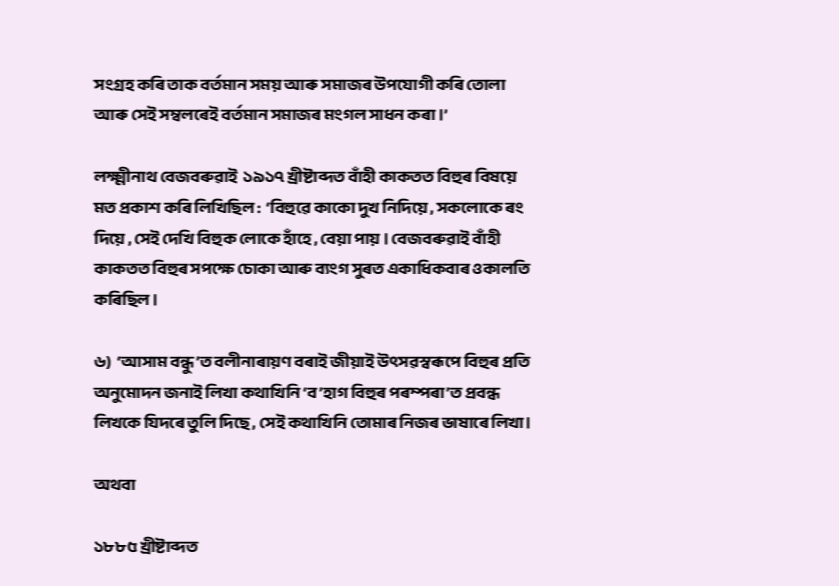সংগ্ৰহ কৰি তাক বৰ্তমান সময় আৰু সমাজৰ উপযোগী কৰি তোলা আৰু সেই সম্বলৰেই বৰ্তমান সমাজৰ মংগল সাধন কৰা ।’

লক্ষ্মীনাথ বেজবৰুৱাই  ১৯১৭ খ্ৰীষ্টাব্দত বাঁহী কাকতত বিহুৰ বিষয়ে মত প্ৰকাশ কৰি লিখিছিল :  ‘বিহুৱে কাকো দুখ নিদিয়ে , সকলোকে ৰং দিয়ে , সেই দেখি বিহুক লোকে হাঁহে , বেয়া পায় । বেজবৰুৱাই বাঁহী কাকতত বিহুৰ সপক্ষে চোকা আৰু ব্যংগ সুৰত একাধিকবাৰ ওকালতি কৰিছিল ।

৬)  ‘আসাম বন্ধু’ত বলীনাৰায়ণ বৰাই জীয়াই উৎসৱস্বৰূপে বিহুৰ প্ৰতি অনুমোদন জনাই লিখা কথাখিনি ‘ব’হাগ বিহুৰ পৰম্পৰা’ত প্ৰবন্ধ লিখকে যিদৰে তুলি দিছে , সেই কথাখিনি তোমাৰ নিজৰ ভাষাৰে লিখা।

অথবা

১৮৮৫ খ্ৰীষ্টাব্দত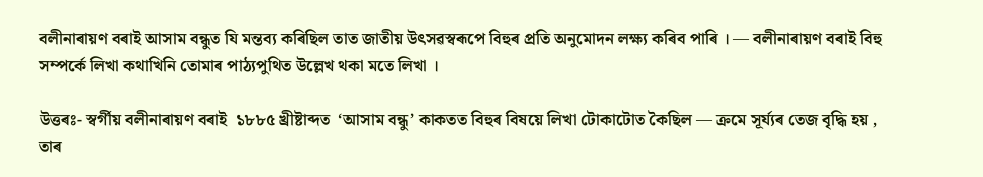বলীনাৰায়ণ বৰাই আসাম বন্ধুত যি মন্তব্য কৰিছিল তাত জাতীয় উৎসৱস্বৰূপে বিহুৰ প্ৰতি অনুমোদন লক্ষ্য কৰিব পাৰি । ― বলীনাৰায়ণ বৰাই বিহু সম্পৰ্কে লিখা কথাখিনি তোমাৰ পাঠ্যপুথিত উল্লেখ থকা মতে লিখা ।

উত্তৰঃ- স্বৰ্গীয় বলীনাৰায়ণ বৰাই  ১৮৮৫ খ্ৰীষ্টাব্দত  ‘আসাম বন্ধু’ কাকতত বিহুৰ বিষয়ে লিখা টোকাটোত কৈছিল ― ক্ৰমে সূৰ্য্যৰ তেজ বৃদ্ধি হয় , তাৰ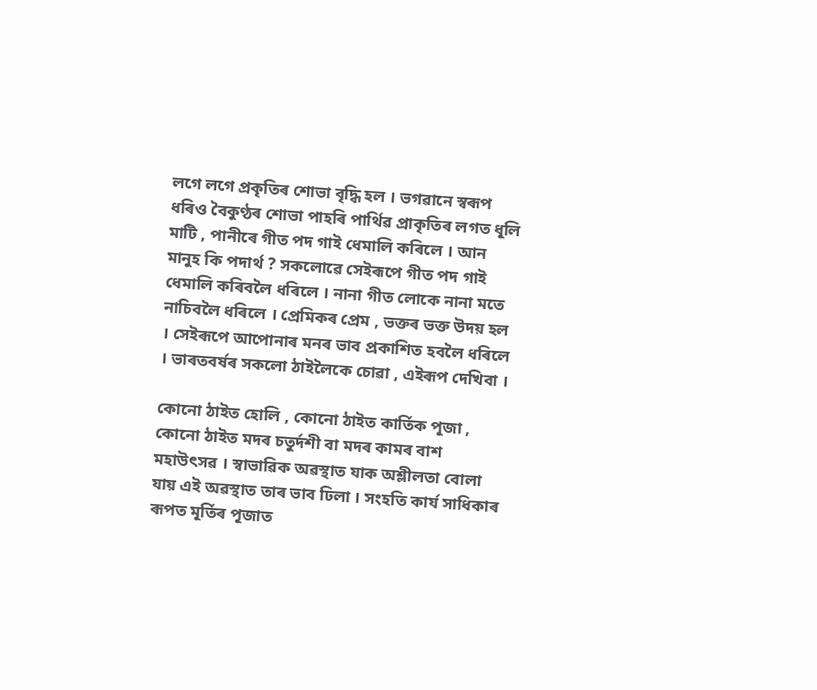লগে লগে প্ৰকৃতিৰ শোভা বৃদ্ধি হল । ভগৱানে স্বৰূপ ধৰিও বৈকুণ্ঠৰ শোভা পাহৰি পাৰ্থিৱ প্ৰাকৃতিৰ লগত ধূলি মাটি , পানীৰে গীত পদ গাই ধেমালি কৰিলে । আন মানুহ কি পদাৰ্থ ? সকলোৱে সেইৰূপে গীত পদ গাই ধেমালি কৰিবলৈ ধৰিলে । নানা গীত লোকে নানা মতে নাচিবলৈ ধৰিলে । প্ৰেমিকৰ প্ৰেম , ভক্তৰ ভক্ত উদয় হল । সেইৰূপে আপোনাৰ মনৰ ভাব প্ৰকাশিত হবলৈ ধৰিলে । ভাৰতবৰ্ষৰ সকলো ঠাইলৈকে চোৱা , এইৰূপ দেখিবা ।

কোনো ঠাইত হোলি , কোনো ঠাইত কাৰ্তিক পূজা , কোনো ঠাইত মদৰ চতুৰ্দশী বা মদৰ কামৰ বাশ মহাউৎসৱ । স্বাভাৱিক অৱস্থাত যাক অশ্লীলতা বোলা যায় এই অৱস্থাত তাৰ ভাব ঢিলা । সংহতি কাৰ্য সাধিকাৰ ৰূপত মূৰ্তিৰ পূজাত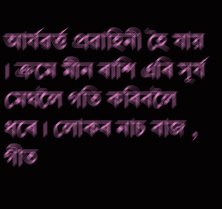আৰ্যৱৰ্ত্ত প্ৰৱাহিনী হৈ যায় । ক্ৰমে মীন ৰাশি এৰি সূৰ্য মেঘলৈ গতি কৰিবলৈ ধৰে । লোকৰ নাচ বাজ , গীত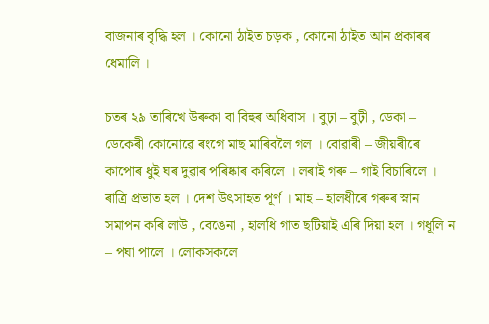বাজনাৰ বৃদ্ধি হল । কোনো ঠাইত চড়ক , কোনো ঠাইত আন প্ৰকাৰৰ ধেমালি ।

চতৰ ২৯ তাৰিখে উৰুকা বা বিহুৰ অধিবাস । বুঢ়া – বুঢ়ী , ডেকা – ডেকেৰী কোনোৱে ৰংগে মাছ মাৰিবলৈ গল । বোৱাৰী – জীয়ৰীৰে কাপোৰ ধুই ঘৰ দুৱাৰ পৰিষ্কাৰ কৰিলে । লৰাই গৰু – গাই বিচাৰিলে । ৰাত্রি প্ৰভাত হল । দেশ উৎসাহত পূৰ্ণ । মাহ – হালধীৰে গৰুৰ স্নান সমাপন কৰি লাউ , বেঙেনা , হালধি গাত ছটিয়াই এৰি দিয়া হল । গধূলি ন – পঘা পালে । লোকসকলে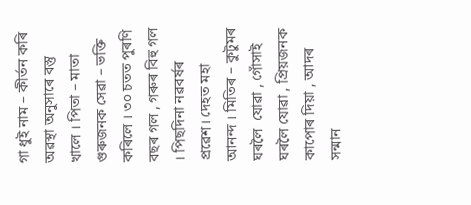গা ধুই নাম – কীৰ্তন কৰি অৱস্থা অনুসাৰে বস্তু খালে । পিতা – মাতা গুৰুজনক সেৱা – ভক্তি কৰিলে । ৩০ চতত পুৰণি বছৰ গল , গৰুৰ বিহু গল । পিছদিনা নৱবৰ্ষৰ প্ৰৱেশ। দেহত মহা আনন্দ । মিতিৰ – কুটুমৰ ঘৰলৈ  যোৱা , গোঁসাই ঘৰলৈ যোৱা , প্ৰিয়জনক কাপোৰ দিয়া , আদৰ সন্মান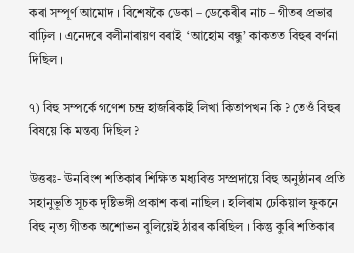কৰা সম্পূৰ্ণ আমোদ । বিশেষকৈ ডেকা – ডেকেৰীৰ নাচ – গীতৰ প্ৰভাৱ বাঢ়িল । এনেদৰে বলীনাৰায়ণ বৰাই  ‘আহোম বন্ধু’ কাকতত বিহুৰ বৰ্ণনা দিছিল ।

৭) বিহু সম্পৰ্কে গণেশ চন্দ্ৰ হাজৰিকাই লিখা কিতাপখন কি ? তেওঁ বিহুৰ বিষয়ে কি মন্তব্য দিছিল ?

উত্তৰঃ- ঊনবিংশ শতিকাৰ শিক্ষিত মধ্যবিত্ত সম্প্ৰদায়ে বিহু অনুষ্ঠানৰ প্ৰতি সহানুভূতি সূচক দৃষ্টিভঙ্গী প্ৰকাশ কৰা নাছিল । হলিৰাম ঢেকিয়াল ফুকনে বিহু নৃত্য গীতক অশোভন বুলিয়েই ঠাৱৰ কৰিছিল । কিন্তু কুৰি শতিকাৰ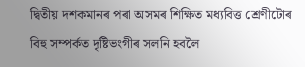দ্বিতীয় দশকমানৰ পৰা অসমৰ শিক্ষিত মধ্যবিত্ত শ্ৰেণীটোৰ বিহু সম্পৰ্কত দৃষ্টিভংগীৰ সলনি হবলৈ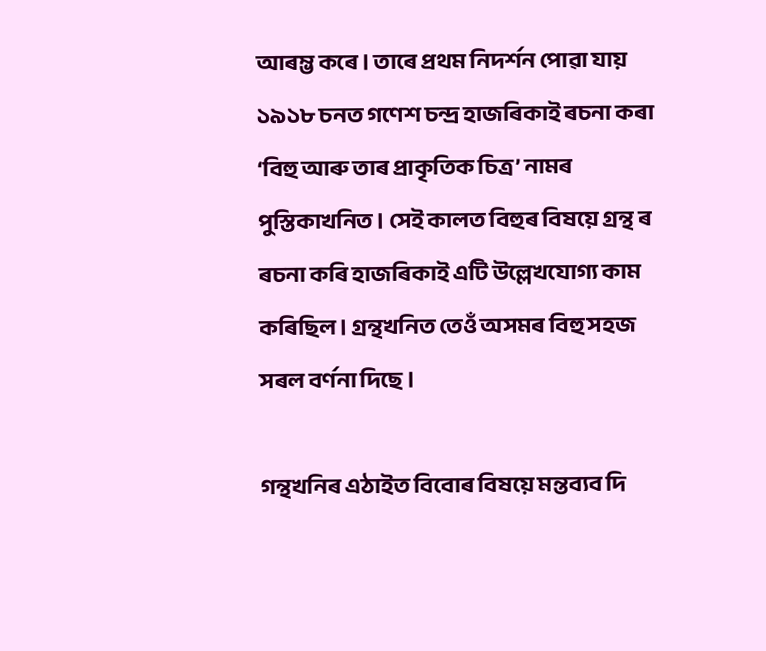আৰম্ভ কৰে । তাৰে প্ৰথম নিদর্শন পোৱা যায়  ১৯১৮ চনত গণেশ চন্দ্ৰ হাজৰিকাই ৰচনা কৰা  ‘বিহু আৰু তাৰ প্ৰাকৃতিক চিত্ৰ’ নামৰ পুস্তিকাখনিত । সেই কালত বিহুৰ বিষয়ে গ্ৰন্থ ৰ ৰচনা কৰি হাজৰিকাই এটি উল্লেখযোগ্য কাম কৰিছিল । গ্ৰন্থখনিত তেওঁ অসমৰ বিহু সহজ সৰল বৰ্ণনা দিছে ।

গন্থখনিৰ এঠাইত বিবোৰ বিষয়ে মন্তব্যব দি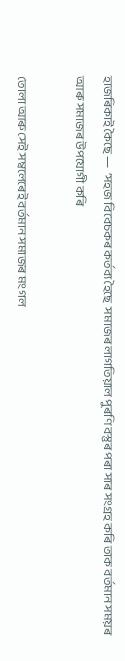হাজৰিকাই কৈছে ―  ‘সহজ বিবেচকৰ কৰ্তব্য হৈছে  সমাজৰ লাগতিয়াল পুৰণি বস্তুৰ পৰা সাৰ সংগ্ৰহ কৰি তাক বৰ্তমান সময়ৰ আৰু সমাজৰ উপযোগী কৰি

তোলা আৰু সেই সম্বলেৰেই বৰ্তমান সমাজৰ মংগল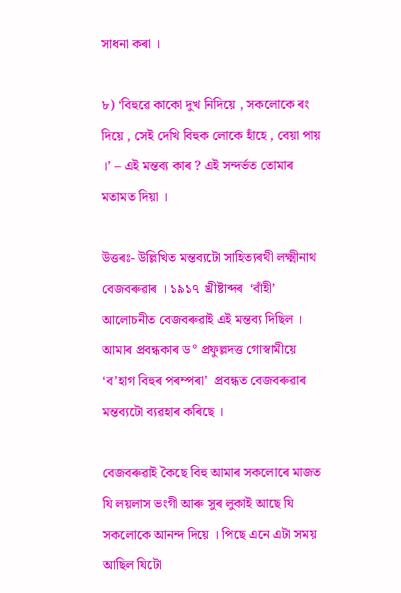সাধনা কৰা ।

৮) ‘বিহুৱে কাকো দুখ নিদিয়ে , সকলোকে ৰং দিয়ে , সেই দেখি বিহুক লোকে হাঁহে , বেয়া পায় ।’ – এই মন্তব্য কাৰ ? এই সন্দৰ্ভত তোমাৰ মতামত দিয়া ।

উত্তৰঃ- উল্লিখিত মন্তব্যটো সাহিত্যৰথী লক্ষ্মীনাথ বেজবৰুৱাৰ । ১৯১৭  খ্ৰীষ্টাব্দৰ  ‘বাঁহী’ আলোচনীত বেজবৰুৱাই এই মন্তব্য দিছিল । আমাৰ প্ৰবন্ধকাৰ ড° প্ৰফুল্লদত্ত গোস্বামীয়ে ‘ব’হাগ বিহুৰ পৰম্পৰা’  প্ৰবন্ধত বেজবৰুৱাৰ মন্তব্যটো ব্যৱহাৰ কৰিছে ।

বেজবৰুৱাই কৈছে বিহু আমাৰ সকলোৰে মাজত যি লয়লাস ভংগী আৰু সুৰ লুকাই আছে যি সকলোকে আনন্দ দিয়ে । পিছে এনে এটা সময় আছিল যিটো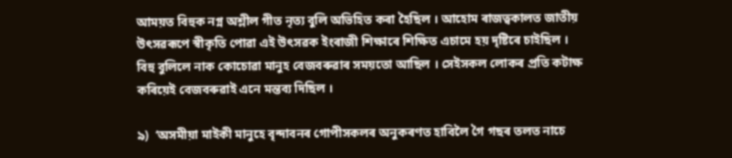আময়ত বিহুক নগ্ন অশ্লীল গীত নৃত্য বুলি অভিহিত কৰা হৈছিল । আহোম ৰাজত্বকালত জাতীয় উৎসৱৰূপে স্বীকৃতি পোৱা এই উৎসৱক ইংৰাজী শিক্ষাৰে শিক্ষিত এচামে হয় দৃষ্টিৰে চাইছিল । বিহু বুলিলে নাক কোচোৱা মানুহ বেজবৰুৱাৰ সময়তো আছিল । সেইসকল লোকৰ প্ৰতি কটাক্ষ কৰিয়েই বেজবৰুৱাই এনে মন্তব্য দিছিল ।

৯)  ‘অসমীয়া মাইকী মানুহে বৃন্দাবনৰ গোপীসকলৰ অনুকৰণত হাবিলৈ গৈ গছৰ তলত নাচে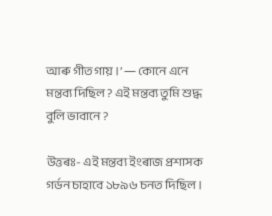আৰু গীত গায় ।’ ― কোনে এনে মন্তব্য দিছিল ? এই মন্তব্য তুমি শুদ্ধ বুলি ভাবানে ?

উত্তৰঃ- এই মন্তব্য ইংৰাজ প্ৰশাসক গৰ্ডন চাহাবে ১৮৯৬ চনত দিছিল ।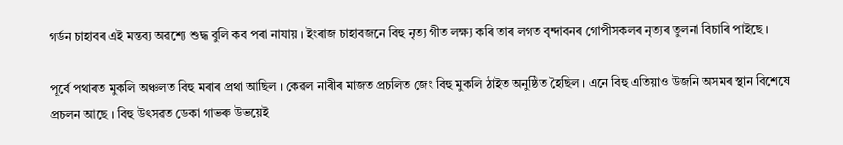গৰ্ডন চাহাবৰ এই মন্তব্য অৱশ্যে শুদ্ধ বুলি কব পৰা নাযায় । ইংৰাজ চাহাবজনে বিহু নৃত্য গীত লক্ষ্য কৰি তাৰ লগত বৃন্দাবনৰ গোপীসকলৰ নৃত্যৰ তুলনা বিচাৰি পাইছে ।

পূৰ্বে পথাৰত মুকলি অঞ্চলত বিহু মৰাৰ প্ৰথা আছিল । কেৱল নাৰীৰ মাজত প্ৰচলিত জেং বিহু মুকলি ঠাইত অনুষ্ঠিত হৈছিল । এনে বিহু এতিয়াও উজনি অসমৰ স্থান বিশেষে প্ৰচলন আছে । বিহু উৎসৱত ডেকা গাভৰু উভয়েই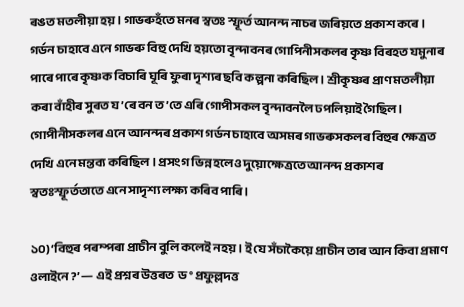ৰঙত মতলীয়া হয় । গাভৰুহঁতে মনৰ স্বতঃ স্ফূৰ্ত আনন্দ নাচৰ জৰিয়তে প্ৰকাশ কৰে । গৰ্ডন চাহাবে এনে গাভৰু বিহু দেখি হয়তো বৃন্দাবনৰ গোপিনীসকলৰ কৃষ্ণ বিৰহত যমুনাৰ পাৰে পাৰে কৃষ্ণক বিচাৰি ঘূৰি ফুৰা দৃশ্যৰ ছবি কল্পনা কৰিছিল । শ্ৰীকৃষ্ণৰ প্ৰাণ মতলীয়া কৰা বাঁহীৰ সুৰত য’ৰে বন ত’তে এৰি গোপীসকল বৃন্দাবনলৈ ঢপলিয়াই গৈছিল । গোপীনীসকলৰ এনে আনন্দৰ প্ৰকাশ গৰ্ডন চাহাবে অসমৰ গাভৰুসকলৰ বিহুৰ ক্ষেত্ৰত দেখি এনে মন্তব্য কৰিছিল । প্ৰসংগ ভিন্ন হলেও দুয়োক্ষেত্ৰতে আনন্দ প্ৰকাশৰ স্বতঃস্ফূৰ্ততাতে এনে সাদৃশ্য লক্ষ্য কৰিব পাৰি ।

১০) ‘বিহুৰ পৰম্পৰা প্ৰাচীন বুলি কলেই নহয় । ই যে সঁচাকৈয়ে প্ৰাচীন তাৰ আন কিবা প্ৰমাণ ওলাইনে ?’ ― এই প্ৰশ্নৰ উত্তৰত  ড° প্ৰফুল্লদত্ত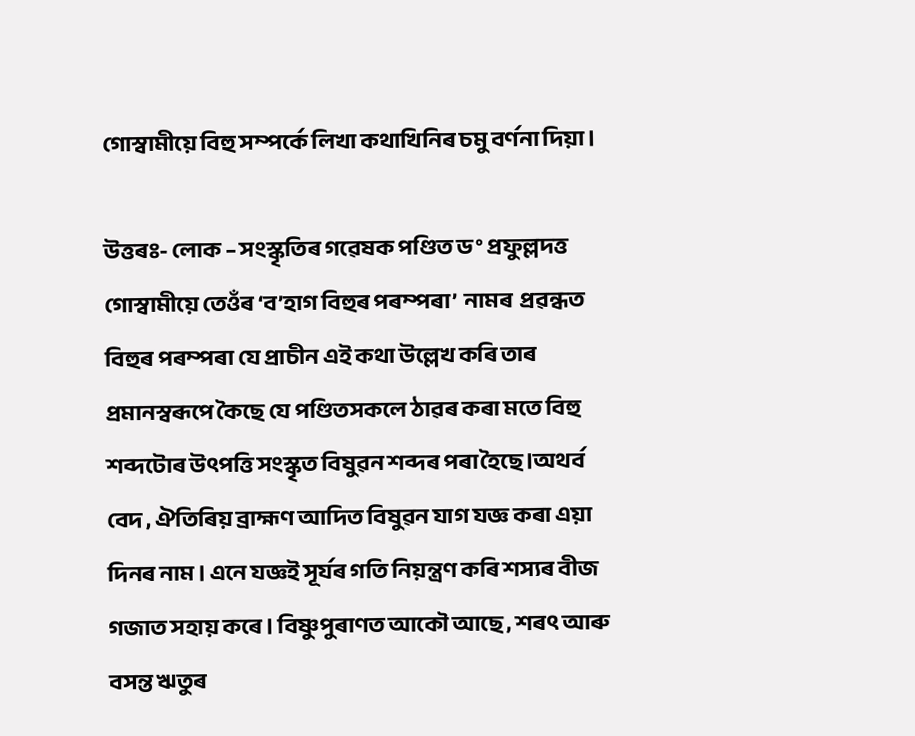গোস্বামীয়ে বিহু সম্পৰ্কে লিখা কথাখিনিৰ চমু বৰ্ণনা দিয়া ।

উত্তৰঃ- লোক – সংস্কৃতিৰ গৱেষক পণ্ডিত ড° প্ৰফুল্লদত্ত গোস্বামীয়ে তেওঁৰ ‘ব’হাগ বিহুৰ পৰম্পৰা’  নামৰ  প্ৰৱন্ধত বিহুৰ পৰম্পৰা যে প্ৰাচীন এই কথা উল্লেখ কৰি তাৰ প্ৰমানস্বৰূপে কৈছে যে পণ্ডিতসকলে ঠাৱৰ কৰা মতে বিহু শব্দটোৰ উৎপত্তি সংস্কৃত বিষুৱন শব্দৰ পৰা হৈছে।অথৰ্ব বেদ , ঐতিৰিয় ব্ৰাহ্মণ আদিত বিষুৱন যাগ যজ্ঞ কৰা এয়া দিনৰ নাম । এনে যজ্ঞই সূৰ্যৰ গতি নিয়ন্ত্ৰণ কৰি শস্যৰ বীজ গজাত সহায় কৰে । বিষ্ণুপুৰাণত আকৌ আছে , শৰৎ আৰু বসন্ত ঋতুৰ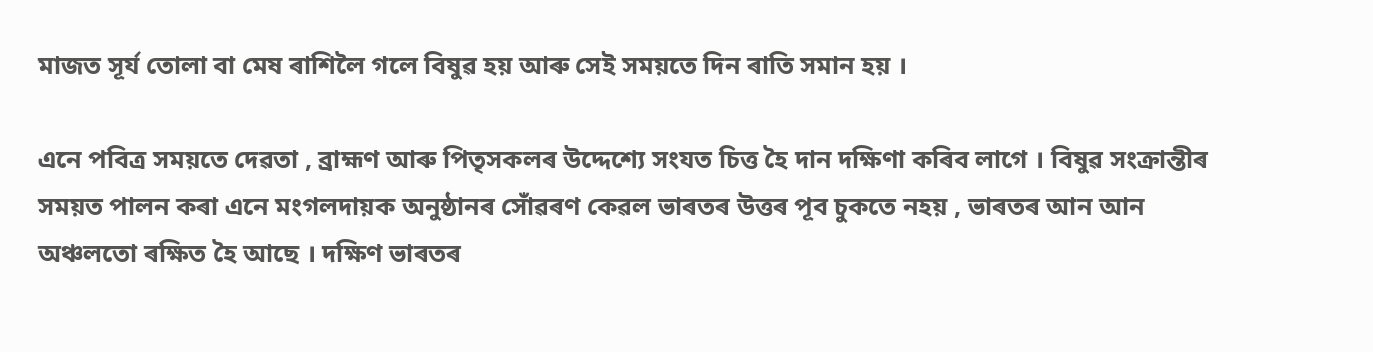মাজত সূৰ্য তোলা বা মেষ ৰাশিলৈ গলে বিষুৱ হয় আৰু সেই সময়তে দিন ৰাতি সমান হয় ।

এনে পবিত্ৰ সময়তে দেৱতা , ব্ৰাহ্মণ আৰু পিতৃসকলৰ উদ্দেশ্যে সংযত চিত্ত হৈ দান দক্ষিণা কৰিব লাগে । বিষুৱ সংক্ৰান্তীৰ সময়ত পালন কৰা এনে মংগলদায়ক অনুষ্ঠানৰ সোঁৱৰণ কেৱল ভাৰতৰ উত্তৰ পূব চুকতে নহয় , ভাৰতৰ আন আন অঞ্চলতো ৰক্ষিত হৈ আছে । দক্ষিণ ভাৰতৰ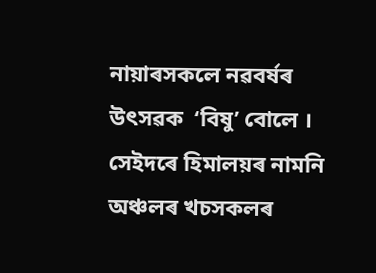নায়াৰসকলে নৱবৰ্ষৰ উৎসৱক  ‘বিষু’ বোলে । সেইদৰে হিমালয়ৰ নামনি অঞ্চলৰ খচসকলৰ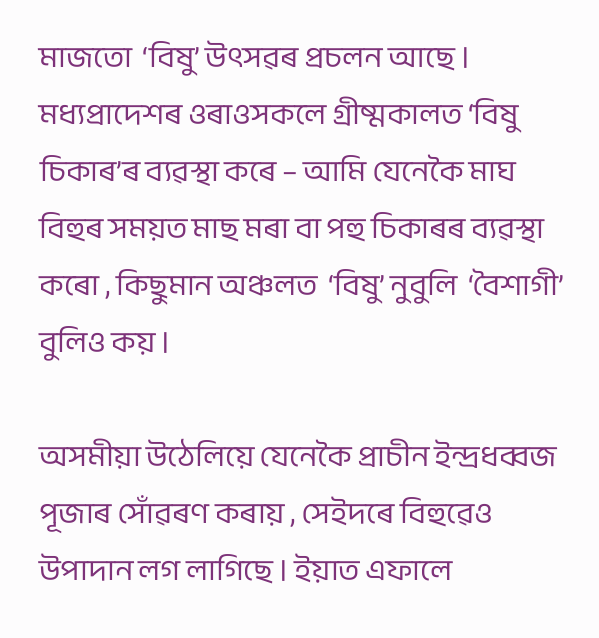মাজতো  ‘বিষু’ উৎসৱৰ প্ৰচলন আছে । মধ্যপ্ৰাদেশৰ ওৰাওসকলে গ্ৰীষ্মকালত ‘বিষু চিকাৰ’ৰ ব্যৱস্থা কৰে – আমি যেনেকৈ মাঘ বিহুৰ সময়ত মাছ মৰা বা পহু চিকাৰৰ ব্যৱস্থা কৰো , কিছুমান অঞ্চলত  ‘বিষু’ নুবুলি  ‘বৈশাগী’ বুলিও কয় ।

অসমীয়া উঠেলিয়ে যেনেকৈ প্ৰাচীন ইন্দ্ৰধব্বজ পূজাৰ সোঁৱৰণ কৰায় , সেইদৰে বিহুৱেও উপাদান লগ লাগিছে । ইয়াত এফালে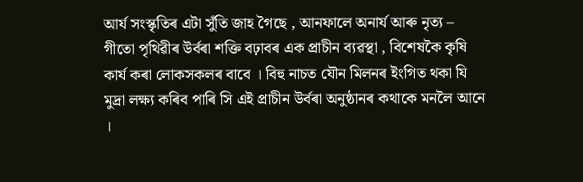আৰ্য সংস্কৃতিৰ এটা সুঁতি জাহ গৈছে , আনফালে অনাৰ্য আৰু নৃত্য – গীতো পৃথিৱীৰ উৰ্বৰা শক্তি বঢ়াবৰ এক প্ৰাচীন ব্যৱস্থা , বিশেষকৈ কৃষি কাৰ্য কৰা লোকসকলৰ বাবে । বিহু নাচত যৌন মিলনৰ ইংগিত থকা যি মুদ্ৰা লক্ষ্য কৰিব পাৰি সি এই প্ৰাচীন উৰ্বৰা অনুষ্ঠানৰ কথাকে মনলৈ আনে ।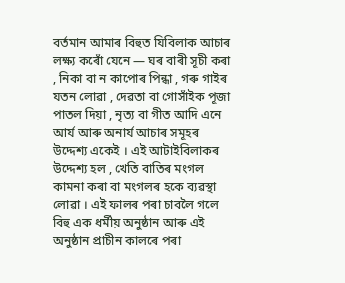বৰ্তমান আমাৰ বিহুত যিবিলাক আচাৰ লক্ষ্য কৰোঁ যেনে ― ঘৰ বাৰী সূচী কৰা , নিকা বা ন কাপোৰ পিন্ধা , গৰু গাইৰ যতন লোৱা , দেৱতা বা গোসাঁইক পূজা পাতল দিয়া , নৃত্য বা গীত আদি এনে আৰ্য আৰু অনাৰ্য আচাৰ সমূহৰ উদ্দেশ্য একেই । এই আটাইবিলাকৰ উদ্দেশ্য হল , খেতি বাতিৰ মংগল কামনা কৰা বা মংগলৰ হকে ব্যৱস্থা লোৱা । এই ফালৰ পৰা চাবলৈ গলে বিহু এক ধৰ্মীয় অনুষ্ঠান আৰু এই অনুষ্ঠান প্ৰাচীন কালৰে পৰা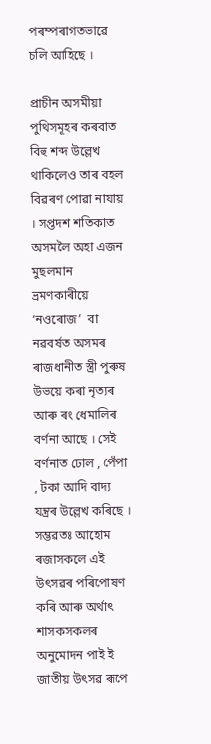পৰম্পৰাগতভাৱে চলি আহিছে ।

প্ৰাচীন অসমীয়া পুথিসমূহৰ কৰবাত বিহু শব্দ উল্লেখ থাকিলেও তাৰ বহল বিৱৰণ পোৱা নাযায় । সপ্তদশ শতিকাত অসমলৈ অহা এজন মুছলমান ভ্ৰমণকাৰীয়ে  ‘নওৰোজ’  বা  নৱবৰ্ষত অসমৰ ৰাজধানীত স্ত্ৰী পুৰুষ উভয়ে কৰা নৃত্যৰ আৰু ৰং ধেমালিৰ বৰ্ণনা আছে । সেই বৰ্ণনাত ঢোল , পেঁপা , টকা আদি বাদ্য যন্ত্ৰৰ উল্লেখ কৰিছে । সম্ভৱতঃ আহোম ৰজাসকলে এই উৎসৱৰ পৰিপোষণ কৰি আৰু অৰ্থাৎ শাসকসকলৰ অনুমোদন পাই ই জাতীয় উৎসৱ ৰূপে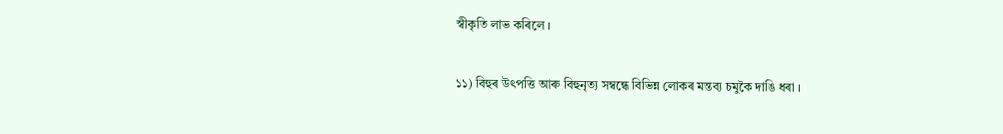স্বীকৃতি লাভ কৰিলে ।

১১) বিহুৰ উৎপত্তি আৰু বিহুনৃত্য সম্বন্ধে বিভিন্ন লোকৰ মন্তব্য চমুকৈ দাঙি ধৰা ।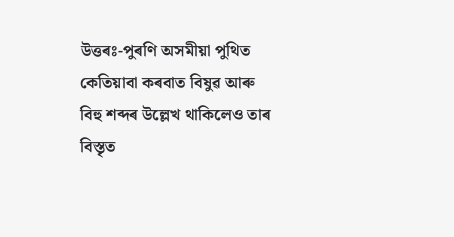উত্তৰঃ-পুৰণি অসমীয়া পুথিত কেতিয়াবা কৰবাত বিষুৱ আৰু বিহু শব্দৰ উল্লেখ থাকিলেও তাৰ বিস্তৃত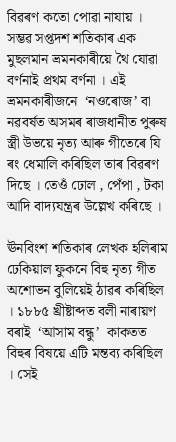বিৱৰণ কতো পোৱা নাযায় । সম্ভৱ সপ্তদশ শতিকাৰ এক মুছলমান ভ্ৰমনকাৰীয়ে থৈ যোৱা বৰ্ণনাই প্ৰথম বৰ্ণনা । এই ভ্ৰমনকাৰীজনে  ‘নওৰোজ’ বা নৱবৰ্ষত অসমৰ ৰাজধানীত পুৰুষ স্ত্ৰী উভয়ে নৃত্য আৰু গীতেৰে যি ৰং ধেমালি কৰিছিল তাৰ বিৱৰণ দিছে । তেওঁ ঢোল , পেঁপা , টকা আদি বাদ্যযন্ত্ৰৰ উল্লেখ কৰিছে ।

ঊনবিংশ শতিকাৰ লেখক হলিৰাম ঢেকিয়াল ফুকনে বিহু নৃত্য গীত অশোভন বুলিয়েই ঠাৱৰ কৰিছিল । ১৮৮৫ খ্ৰীষ্টাব্দত বলী নাৰায়ণ বৰাই  ‘আসাম বন্ধু’  কাকতত বিহুৰ বিষয়ে এটি মন্তব্য কৰিছিল । সেই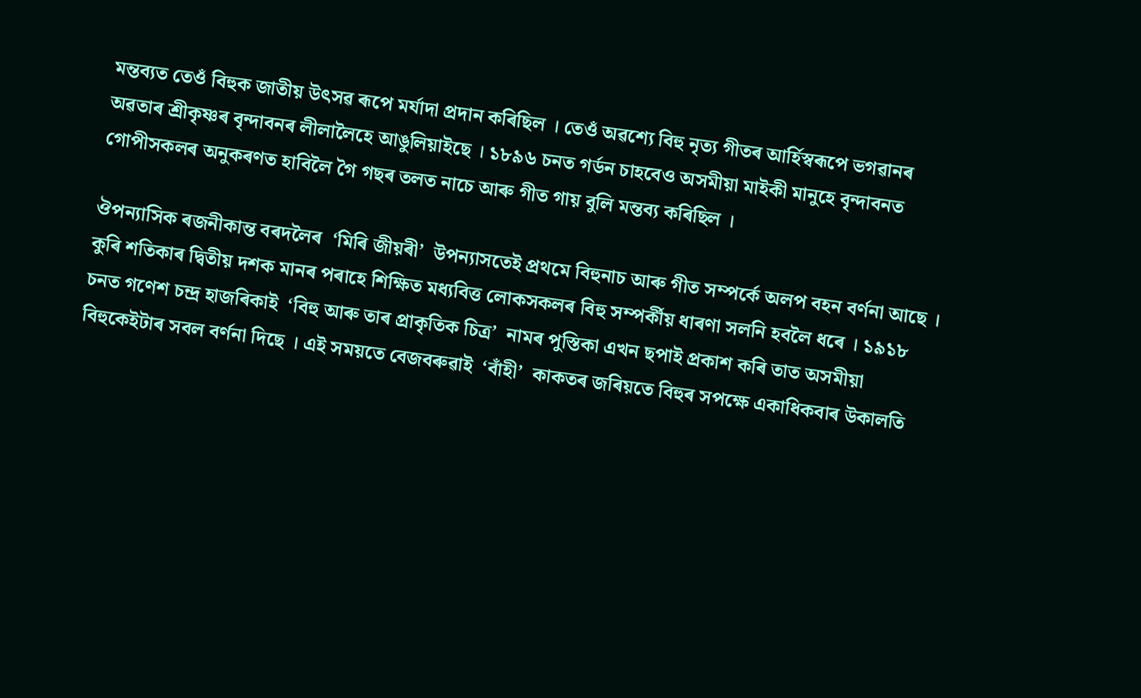মন্তব্যত তেওঁ বিহুক জাতীয় উৎসৱ ৰূপে মৰ্যাদা প্ৰদান কৰিছিল । তেওঁ অৱশ্যে বিহু নৃত্য গীতৰ আৰ্হিস্বৰূপে ভগৱানৰ অৱতাৰ শ্ৰীকৃষ্ণৰ বৃন্দাবনৰ লীলালৈহে আঙুলিয়াইছে । ১৮৯৬ চনত গৰ্ডন চাহবেও অসমীয়া মাইকী মানুহে বৃন্দাবনত গোপীসকলৰ অনুকৰণত হাবিলৈ গৈ গছৰ তলত নাচে আৰু গীত গায় বুলি মন্তব্য কৰিছিল ।

ঔপন্যাসিক ৰজনীকান্ত বৰদলৈৰ  ‘মিৰি জীয়ৰী’  উপন্যাসতেই প্ৰথমে বিহুনাচ আৰু গীত সম্পৰ্কে অলপ বহন বৰ্ণনা আছে । কুৰি শতিকাৰ দ্বিতীয় দশক মানৰ পৰাহে শিক্ষিত মধ্যবিত্ত লোকসকলৰ বিহু সম্পর্কীয় ধাৰণা সলনি হবলৈ ধৰে । ১৯১৮ চনত গণেশ চন্দ্ৰ হাজৰিকাই  ‘বিহু আৰু তাৰ প্ৰাকৃতিক চিত্ৰ’  নামৰ পুস্তিকা এখন ছপাই প্ৰকাশ কৰি তাত অসমীয়া বিহুকেইটাৰ সবল বৰ্ণনা দিছে । এই সময়তে বেজবৰুৱাই  ‘বাঁহী’  কাকতৰ জৰিয়তে বিহুৰ সপক্ষে একাধিকবাৰ উকালতি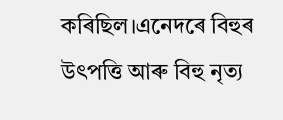কৰিছিল।এনেদৰে বিহুৰ উৎপত্তি আৰু বিহু নৃত্য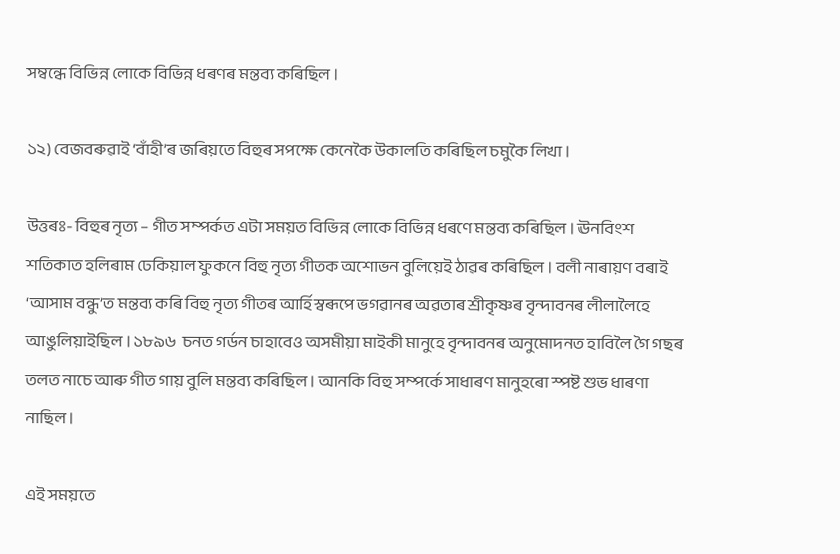সম্বন্ধে বিভিন্ন লোকে বিভিন্ন ধৰণৰ মন্তব্য কৰিছিল ।

১২) বেজবৰুৱাই ‘বাঁহী’ৰ জৰিয়তে বিহুৰ সপক্ষে কেনেকৈ উকালতি কৰিছিল চমুকৈ লিখা ।

উত্তৰঃ- বিহুৰ নৃত্য – গীত সম্পৰ্কত এটা সময়ত বিভিন্ন লোকে বিভিন্ন ধৰণে মন্তব্য কৰিছিল । ঊনবিংশ শতিকাত হলিৰাম ঢেকিয়াল ফুকনে বিহু নৃত্য গীতক অশোভন বুলিয়েই ঠাৱৰ কৰিছিল । বলী নাৰায়ণ বৰাই  ‘আসাম বন্ধু’ত মন্তব্য কৰি বিহু নৃত্য গীতৰ আৰ্হিস্বৰূপে ভগৱানৰ অৱতাৰ শ্ৰীকৃষ্ণৰ বৃন্দাবনৰ লীলালৈহে আঙুলিয়াইছিল । ১৮৯৬  চনত গৰ্ডন চাহাবেও অসমীয়া মাইকী মানুহে বৃন্দাবনৰ অনুমোদনত হাবিলৈ গৈ গছৰ তলত নাচে আৰু গীত গায় বুলি মন্তব্য কৰিছিল । আনকি বিহু সম্পৰ্কে সাধাৰণ মানুহৰো স্পষ্ট শুভ ধাৰণা নাছিল ।

এই সময়তে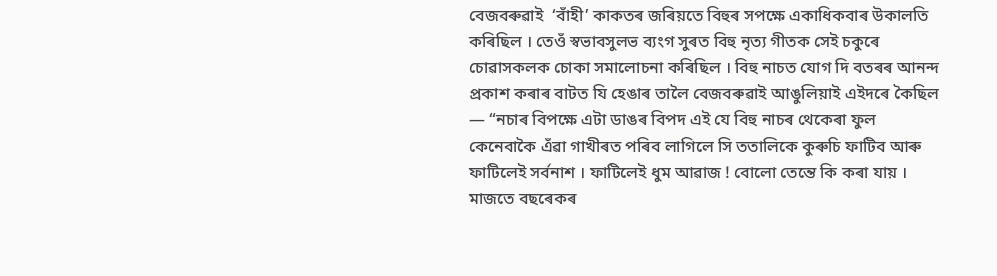বেজবৰুৱাই  ‘বাঁহী’ কাকতৰ জৰিয়তে বিহুৰ সপক্ষে একাধিকবাৰ উকালতি কৰিছিল । তেওঁ স্বভাবসুলভ ব্যংগ সুৰত বিহু নৃত্য গীতক সেই চকুৰে চোৱাসকলক চোকা সমালোচনা কৰিছিল । বিহু নাচত যোগ দি বতৰৰ আনন্দ প্ৰকাশ কৰাৰ বাটত যি হেঙাৰ তালৈ বেজবৰুৱাই আঙুলিয়াই এইদৰে কৈছিল ― “নচাৰ বিপক্ষে এটা ডাঙৰ বিপদ এই যে বিহু নাচৰ থেকেৰা ফুল কেনেবাকৈ এঁৱা গাখীৰত পৰিব লাগিলে সি ততালিকে কুৰুচি ফাটিব আৰু ফাটিলেই সৰ্বনাশ । ফাটিলেই ধুম আৱাজ ! বোলো তেন্তে কি কৰা যায় । মাজতে বছৰেকৰ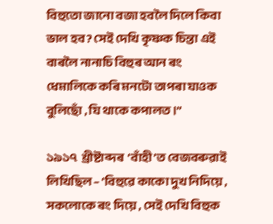বিহুতো জানো বজা হবলৈ দিলে কিবা ভাল হব ? সেই দেখি কৃষ্ণক চিন্তা এই বাৰলৈ নানাচি বিহুৰ আন ৰং ধেমালিকে কৰি মনটো তাপৰা যাওক বুলিছোঁ , যি থাকে কপালত ।”

১৯১৭  খ্ৰীষ্টাব্দৰ  ‘বাঁহী’ত বেজবৰুৱাই লিখিছিল – ‘বিহুৱে কাকো দুখ নিদিয়ে , সকলোকে ৰং দিয়ে , সেই দেখি বিহুক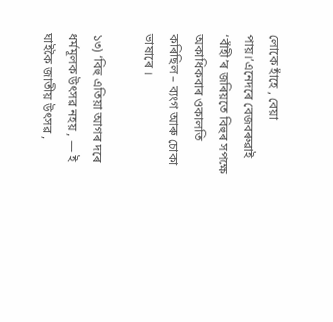লোকে হাঁহে , বেয়া পায়।’এনেদৰে বেজবৰুৱাই  ‘বাঁহী’ৰ জৰিয়তে বিহুৰ সপক্ষে অকাধিকবাৰ ওকালতি কৰিছিল – ব্যংগ আৰু চোকা ভাষাৰে ।

১৩) ‘বিহু এতিয়া আগৰ দৰে ধৰ্মমূলক উৎসৱ নহয় , ― ই ঘাইকৈ জাতীয় উৎসৱ ,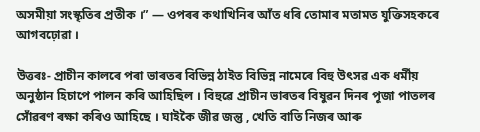অসমীয়া সংস্কৃতিৰ প্ৰতীক ।” ― ওপৰৰ কথাখিনিৰ আঁত ধৰি তোমাৰ মতামত যুক্তিসহকৰে আগবঢ়োৱা ।

উত্তৰঃ- প্ৰাচীন কালৰে পৰা ভাৰতৰ বিভিন্ন ঠাইত বিভিন্ন নামেৰে বিহু উৎসৱ এক ধৰ্মীয় অনুষ্ঠান হিচাপে পালন কৰি আহিছিল । বিহুৱে প্ৰাচীন ভাৰতৰ বিষুৱন দিনৰ পূজা পাতলৰ সোঁৱৰণ ৰক্ষা কৰিও আহিছে । ঘাইকৈ জীৱ জন্তু , খেতি বাতি নিজৰ আৰু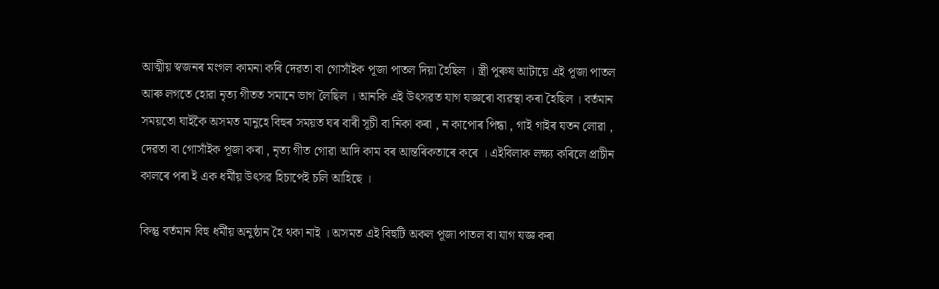আত্মীয় স্বজনৰ মংগল কামনা কৰি দেৱতা বা গোসাঁইক পূজা পাতল দিয়া হৈছিল । স্ত্ৰী পুৰুষ আটায়ে এই পূজা পাতল আৰু লগতে হোৱা নৃত্য গীতত সমানে ভাগ লৈছিল । আনকি এই উৎসৱত যাগ যজ্ঞৰো ব্যৱস্থা কৰা হৈছিল । বৰ্তমান সময়তো ঘাইকৈ অসমত মানুহে বিহুৰ সময়ত ঘৰ বাৰী সূচী বা নিকা কৰা , ন কাপোৰ পিন্ধা , গাই গাইৰ যতন লোৱা , দেৱতা বা গোসাঁইক পূজা কৰা , নৃত্য গীত গোৱা আদি কাম বৰ আন্তৰিকতাৰে কৰে । এইবিলাক লক্ষ্য কৰিলে প্ৰাচীন কালৰে পৰা ই এক ধৰ্মীয় উৎসৱ হিচাপেই চলি আহিছে ।

কিন্তু বৰ্তমান বিহু ধৰ্মীয় অনুষ্ঠান হৈ থকা নাই । অসমত এই বিহুটি অকল পূজা পাতল বা যাগ যজ্ঞ কৰা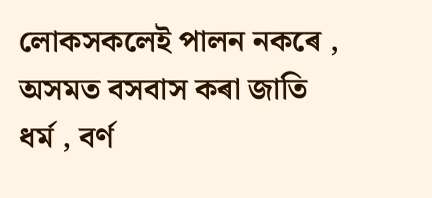লোকসকলেই পালন নকৰে , অসমত বসবাস কৰা জাতি ধৰ্ম , বৰ্ণ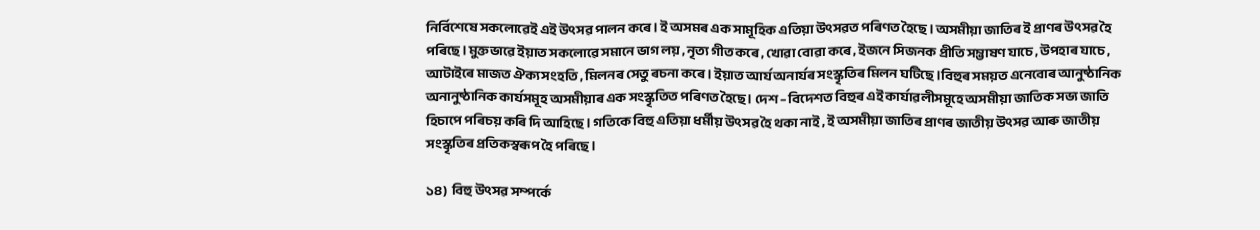নিৰ্বিশেষে সকলোৱেই এই উৎসৱ পালন কৰে । ই অসমৰ এক সামূহিক এতিয়া উৎসৱত পৰিণত হৈছে । অসমীয়া জাতিৰ ই প্ৰাণৰ উৎসৱ হৈ পৰিছে । মুক্তভাৱে ইয়াত সকলোৱে সমানে ভাগ লয় , নৃত্য গীত কৰে , খোৱা বোৱা কৰে , ইজনে সিজনক প্ৰীতি সম্ভাষণ যাচে , উপহাৰ যাচে , আটাইৰে মাজত ঐক্য সংহতি , মিলনৰ সেতু ৰচনা কৰে । ইয়াত আৰ্য অনাৰ্যৰ সংস্কৃতিৰ মিলন ঘটিছে।বিহুৰ সময়ত এনেবোৰ আনুষ্ঠানিক অনানুষ্ঠানিক কাৰ্যসমূহ অসমীয়াৰ এক সংস্কৃতিত পৰিণত হৈছে । দেশ – বিদেশত বিহুৰ এই কাৰ্যাৱলীসমূহে অসমীয়া জাতিক সভ্য জাতি হিচাপে পৰিচয় কৰি দি আহিছে । গতিকে বিহু এতিয়া ধৰ্মীয় উৎসৱ হৈ থকা নাই , ই অসমীয়া জাতিৰ প্ৰাণৰ জাতীয় উৎসৱ আৰু জাতীয় সংস্কৃতিৰ প্ৰতিকস্বৰূপ হৈ পৰিছে ।

১৪)  বিহু উৎসৱ সম্পৰ্কে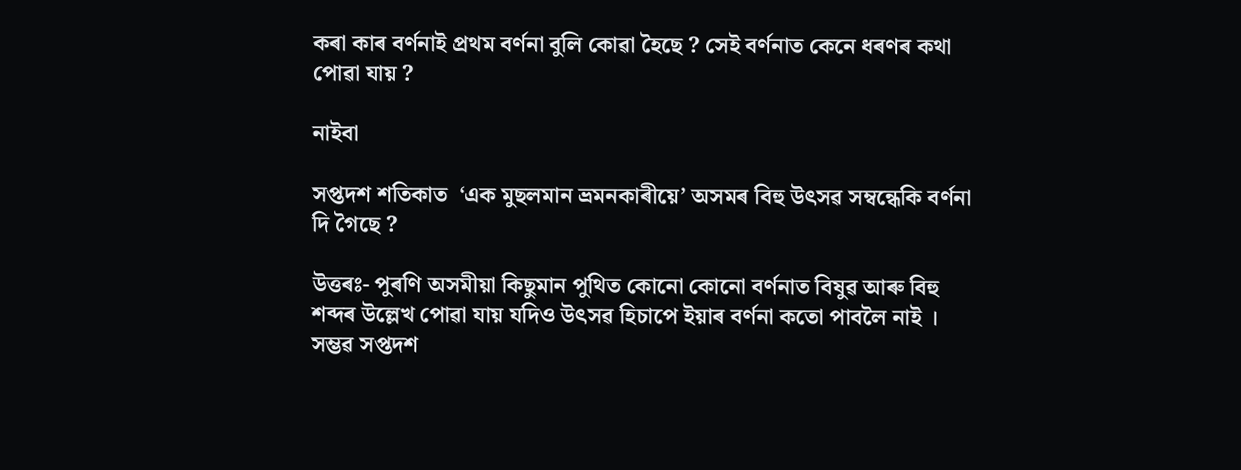কৰা কাৰ বৰ্ণনাই প্ৰথম বৰ্ণনা বুলি কোৱা হৈছে ? সেই বৰ্ণনাত কেনে ধৰণৰ কথা পোৱা যায় ?

নাইবা

সপ্তদশ শতিকাত  ‘এক মুছলমান ভ্ৰমনকাৰীয়ে’ অসমৰ বিহু উৎসৱ সম্বন্ধেকি বৰ্ণনা দি গৈছে ?

উত্তৰঃ- পুৰণি অসমীয়া কিছুমান পুথিত কোনো কোনো বৰ্ণনাত বিষুৱ আৰু বিহু শব্দৰ উল্লেখ পোৱা যায় যদিও উৎসৱ হিচাপে ইয়াৰ বৰ্ণনা কতো পাবলৈ নাই । সম্ভৱ সপ্তদশ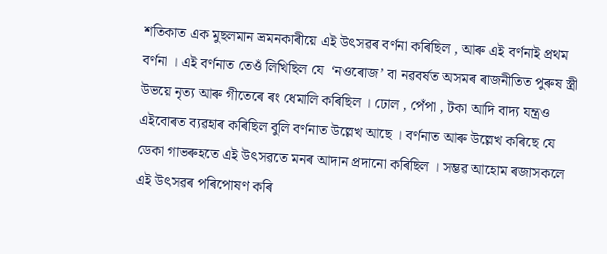শতিকাত এক মুছলমান ভ্ৰমনকাৰীয়ে এই উৎসৱৰ বৰ্ণনা কৰিছিল , আৰু এই বৰ্ণনাই প্ৰথম বৰ্ণনা । এই বৰ্ণনাত তেওঁ লিখিছিল যে  ‘নওৰোজ’ বা নৱবৰ্ষত অসমৰ ৰাজনীতিত পুৰুষ স্ত্ৰী উভয়ে নৃত্য আৰু গীতেৰে ৰং ধেমালি কৰিছিল । ঢোল , পেঁপা , টকা আদি বাদ্য যন্ত্ৰও এইবোৰত ব্যৱহাৰ কৰিছিল বুলি বৰ্ণনাত উল্লেখ আছে । বৰ্ণনাত আৰু উল্লেখ কৰিছে যে ডেকা গাভৰুহতে এই উৎসৱতে মনৰ আদান প্ৰদানো কৰিছিল । সম্ভৱ আহোম ৰজাসকলে এই উৎসৱৰ পৰিপোষণ কৰি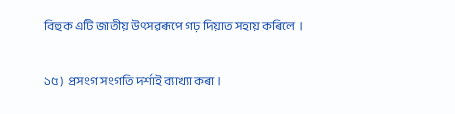বিহুক এটি জাতীয় উৎসৱৰূপে গঢ় দিয়াত সহায় কৰিলে  ।

১৫ )  প্ৰসংগ সংগতি দৰ্শাই ব্যাখ্যা কৰা ।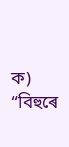ক) “বিহুৰে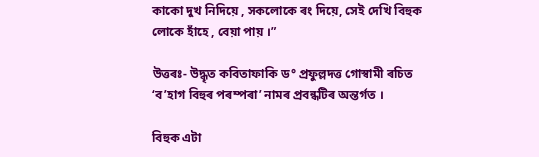কাকো দুখ নিদিয়ে , সকলোকে ৰং দিয়ে, সেই দেখি বিহুক লোকে হাঁহে , বেয়া পায় ।”

উত্তৰঃ- উদ্ধৃত কবিতাফাকি ড° প্ৰফুল্লদত্ত গোস্বামী ৰচিত  ‘ব’হাগ বিহুৰ পৰম্পৰা’ নামৰ প্ৰবন্ধটিৰ অন্তৰ্গত ।

বিহুক এটা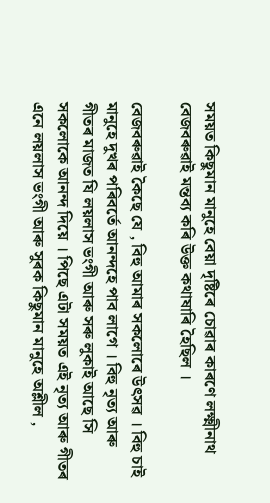সময়ত কিছুমান মানুহে বেয়া দৃষ্টিৰে চোৱাৰ কাৰণে লক্ষ্মীনাথ বেজবৰুৱাই মন্তব্য কৰি উক্ত কথাষাৰি হৈছিল ।

বেজবৰুৱাই কৈছে যে , বিহু আমাৰ সকলোৰে উৎসৱ । বিহু চাই মানুহে দুখৰ পৰিবৰ্তে আনন্দহে পাব লাগে । বিহু নৃত্য আৰু গীতৰ মাজত যি লয়লাস ভংগী আৰু সৰু লুকাই আছে সি সকলোকে আনন্দ দিয়ে । পিছে এটা সময়ত এই নৃত্য আৰু গীতৰ এনে লয়লাস ভংগী আৰু সুৰক কিছুমান মানুহে অশ্লীল ,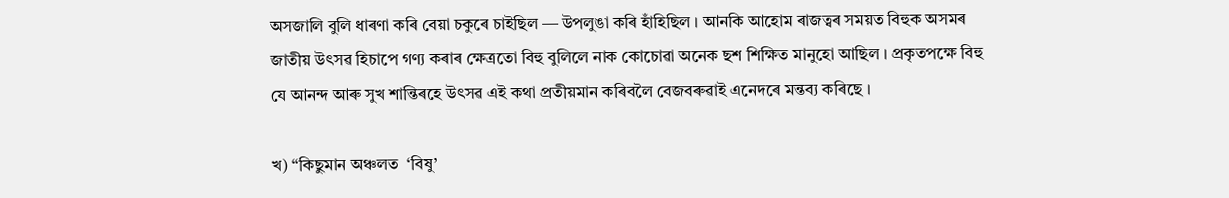অসজালি বুলি ধাৰণা কৰি বেয়া চকুৰে চাইছিল ― উপলুঙা কৰি হাঁহিছিল । আনকি আহোম ৰাজত্বৰ সময়ত বিহুক অসমৰ জাতীয় উৎসৱ হিচাপে গণ্য কৰাৰ ক্ষেত্ৰতো বিহু বুলিলে নাক কোচোৱা অনেক ছশ শিক্ষিত মানুহো আছিল । প্ৰকৃতপক্ষে বিহু যে আনন্দ আৰু সুখ শান্তিৰহে উৎসৱ এই কথা প্ৰতীয়মান কৰিবলৈ বেজবৰুৱাই এনেদৰে মন্তব্য কৰিছে ।

খ) “কিছুমান অঞ্চলত  ‘বিষু’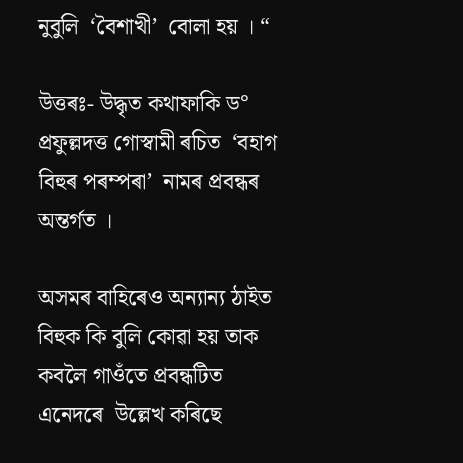নুবুলি  ‘বৈশাখী’  বোলা হয় । “

উত্তৰঃ- উদ্ধৃত কথাফাকি ড° প্ৰফুল্লদত্ত গোস্বামী ৰচিত  ‘বহাগ বিহুৰ পৰম্পৰা’  নামৰ প্ৰবন্ধৰ অন্তৰ্গত ।

অসমৰ বাহিৰেও অন্যান্য ঠাইত বিহুক কি বুলি কোৱা হয় তাক কবলৈ গাওঁতে প্ৰবন্ধটিত এনেদৰে  উল্লেখ কৰিছে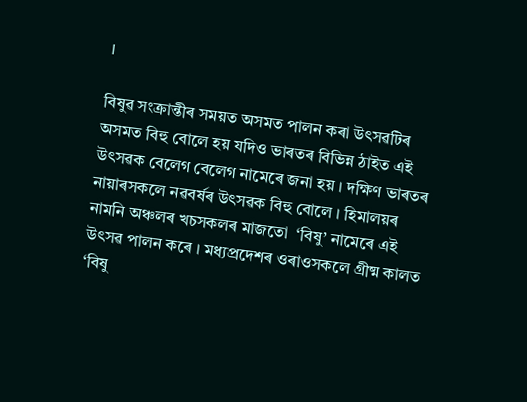।

বিষুৱ সংক্ৰান্তীৰ সময়ত অসমত পালন কৰা উৎসৱটিৰ অসমত বিহু বোলে হয় যদিও ভাৰতৰ বিভিন্ন ঠাইত এই উৎসৱক বেলেগ বেলেগ নামেৰে জনা হয় । দক্ষিণ ভাৰতৰ নায়াৰসকলে নৱবৰ্ষৰ উৎসৱক বিহু বোলে । হিমালয়ৰ নামনি অঞ্চলৰ খচসকলৰ মাজতো  ‘বিষু’ নামেৰে এই উৎসৱ পালন কৰে । মধ্যপ্ৰদেশৰ ওৰাওসকলে গ্ৰীষ্ম কালত  ‘বিষু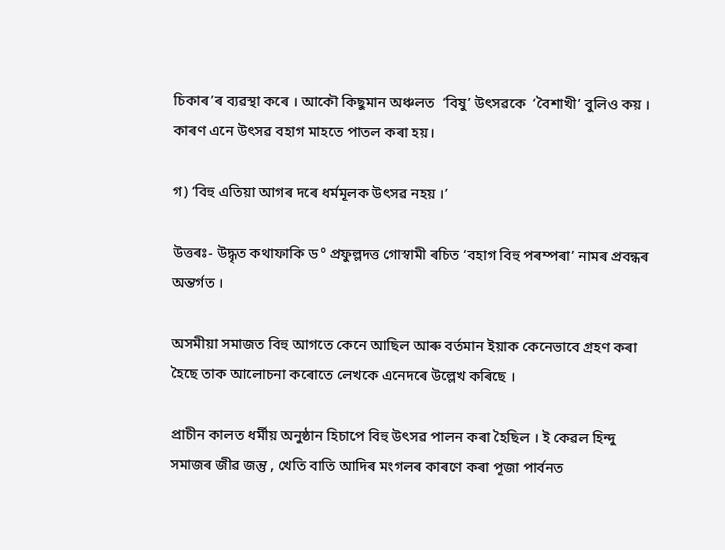চিকাৰ’ৰ ব্যৱস্থা কৰে । আকৌ কিছুমান অঞ্চলত  ‘বিষু’ উৎসৱকে  ‘বৈশাখী’ বুলিও কয় । কাৰণ এনে উৎসৱ বহাগ মাহতে পাতল কৰা হয়।

গ) ‘বিহু এতিয়া আগৰ দৰে ধৰ্মমূলক উৎসৱ নহয় ।’

উত্তৰঃ- উদ্ধৃত কথাফাকি ড° প্ৰফুল্লদত্ত গোস্বামী ৰচিত ‘বহাগ বিহু পৰম্পৰা’ নামৰ প্ৰবন্ধৰ অন্তৰ্গত ।

অসমীয়া সমাজত বিহু আগতে কেনে আছিল আৰু বৰ্তমান ইয়াক কেনেভাবে গ্ৰহণ কৰা হৈছে তাক আলোচনা কৰোতে লেখকে এনেদৰে উল্লেখ কৰিছে ।

প্ৰাচীন কালত ধৰ্মীয় অনুষ্ঠান হিচাপে বিহু উৎসৱ পালন কৰা হৈছিল । ই কেৱল হিন্দু সমাজৰ জীৱ জন্তু , খেতি বাতি আদিৰ মংগলৰ কাৰণে কৰা পূজা পাৰ্বনত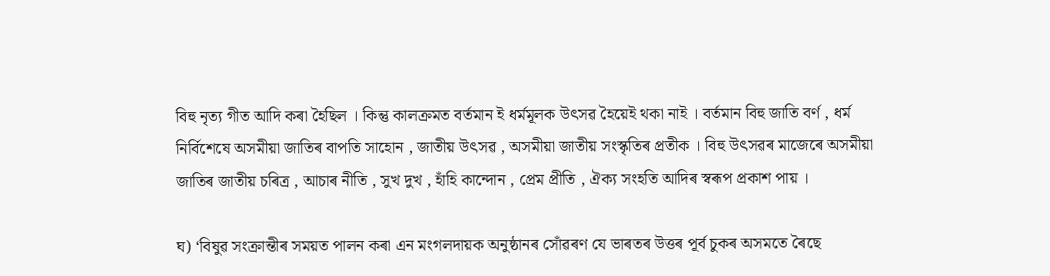বিহু নৃত্য গীত আদি কৰা হৈছিল । কিন্তু কালক্ৰমত বৰ্তমান ই ধৰ্মমূলক উৎসৱ হৈয়েই থকা নাই । বৰ্তমান বিহু জাতি বৰ্ণ , ধৰ্ম নিৰ্বিশেষে অসমীয়া জাতিৰ বাপতি সাহোন , জাতীয় উৎসৱ , অসমীয়া জাতীয় সংস্কৃতিৰ প্ৰতীক । বিহু উৎসৱৰ মাজেৰে অসমীয়া জাতিৰ জাতীয় চৰিত্ৰ , আচাৰ নীতি , সুখ দুখ , হাঁহি কান্দোন , প্ৰেম প্ৰীতি , ঐক্য সংহতি আদিৰ স্বৰূপ প্ৰকাশ পায় ।

ঘ) ‘বিষুৱ সংক্ৰান্তীৰ সময়ত পালন কৰা এন মংগলদায়ক অনুষ্ঠানৰ সোঁৱৰণ যে ভাৰতৰ উত্তৰ পূৰ্ব চুকৰ অসমতে ৰৈছে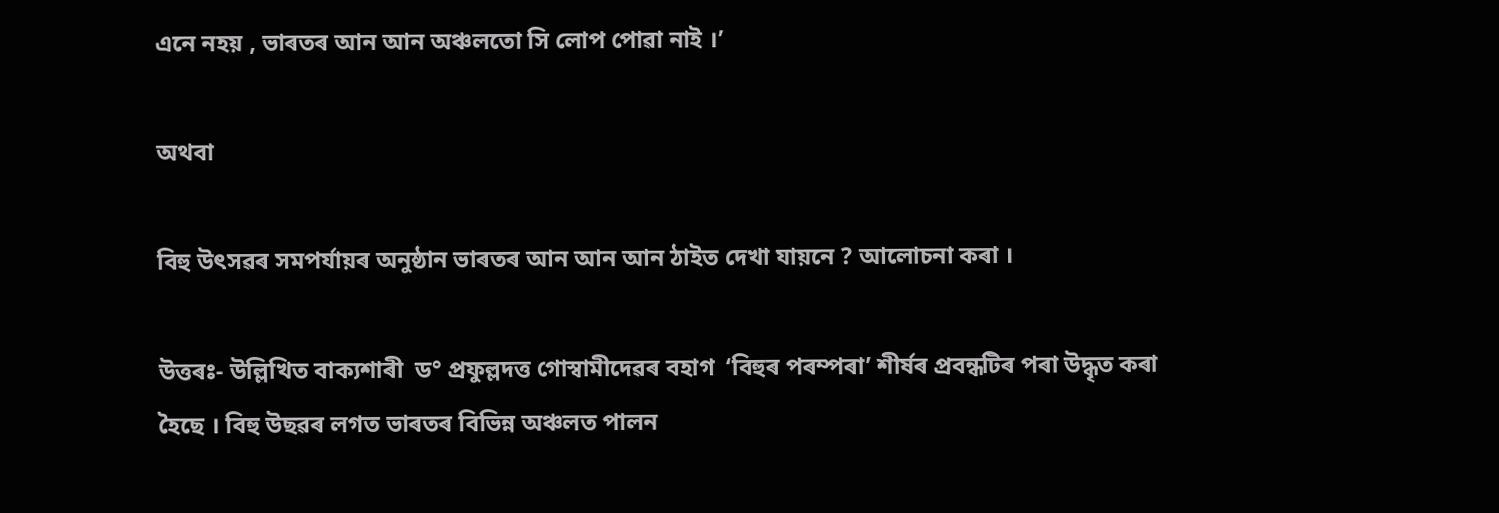এনে নহয় , ভাৰতৰ আন আন অঞ্চলতো সি লোপ পোৱা নাই ।’

অথবা

বিহু উৎসৱৰ সমপৰ্যায়ৰ অনুষ্ঠান ভাৰতৰ আন আন আন ঠাইত দেখা যায়নে ? আলোচনা কৰা ।

উত্তৰঃ- উল্লিখিত বাক্যশাৰী  ড° প্ৰফুল্লদত্ত গোস্বামীদেৱৰ বহাগ  ‘বিহুৰ পৰম্পৰা’ শীৰ্ষৰ প্ৰবন্ধটিৰ পৰা উদ্ধৃত কৰা হৈছে । বিহু উছৱৰ লগত ভাৰতৰ বিভিন্ন অঞ্চলত পালন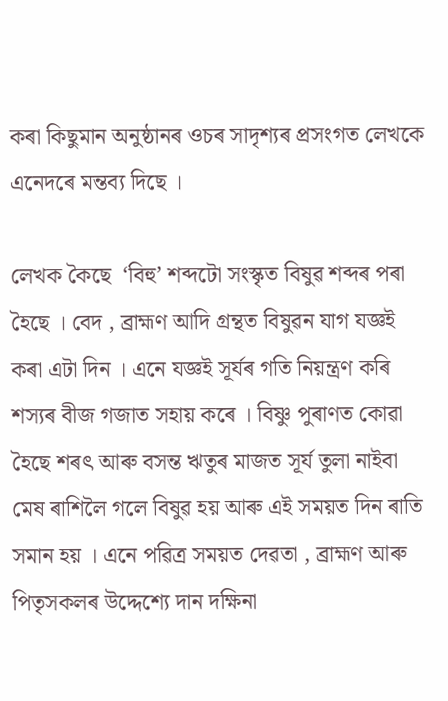কৰা কিছুমান অনুষ্ঠানৰ ওচৰ সাদৃশ্যৰ প্ৰসংগত লেখকে এনেদৰে মন্তব্য দিছে ।

লেখক কৈছে  ‘বিহু’ শব্দটো সংস্কৃত বিষুৱ শব্দৰ পৰা হৈছে । বেদ , ব্ৰাহ্মণ আদি গ্ৰন্থত বিষুৱন যাগ যজ্ঞই কৰা এটা দিন । এনে যজ্ঞই সূৰ্যৰ গতি নিয়ন্ত্ৰণ কৰি শস্যৰ বীজ গজাত সহায় কৰে । বিষ্ণু পুৰাণত কোৱা হৈছে শৰৎ আৰু বসন্ত ঋতুৰ মাজত সূৰ্য তুলা নাইবা মেষ ৰাশিলৈ গলে বিষুৱ হয় আৰু এই সময়ত দিন ৰাতি সমান হয় । এনে পৱিত্ৰ সময়ত দেৱতা , ব্ৰাহ্মণ আৰু পিতৃসকলৰ উদ্দেশ্যে দান দক্ষিনা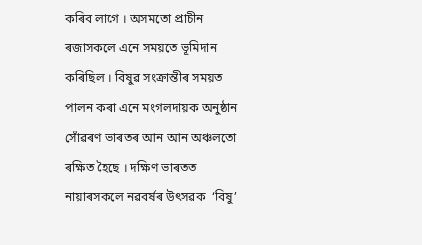কৰিব লাগে । অসমতো প্ৰাচীন ৰজাসকলে এনে সময়তে ভূমিদান কৰিছিল । বিষুৱ সংক্ৰান্তীৰ সময়ত পালন কৰা এনে মংগলদায়ক অনুষ্ঠান সোঁৱৰণ ভাৰতৰ আন আন অঞ্চলতো ৰক্ষিত হৈছে । দক্ষিণ ভাৰতত নায়াৰসকলে নৱবৰ্ষৰ উৎসৱক  ‘বিষু’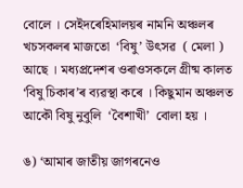বোলে । সেইদৰেহিমালয়ৰ নামনি অঞ্চলৰ খচসকলৰ মাজতো  ‘বিষু’ উৎসৱ  ( মেলা ) আছে । মধ্যপ্ৰদেশৰ ওৰাওসকলে গ্ৰীষ্ম কালত  ‘বিষু চিকাৰ’ৰ ব্যৱস্থা কৰে । কিছুমান অঞ্চলত আকৌ বিষু নুবুলি  ‘বৈশাখী’  বোলা হয় ।

ঙ) ‘আমাৰ জাতীয় জাগৰনেও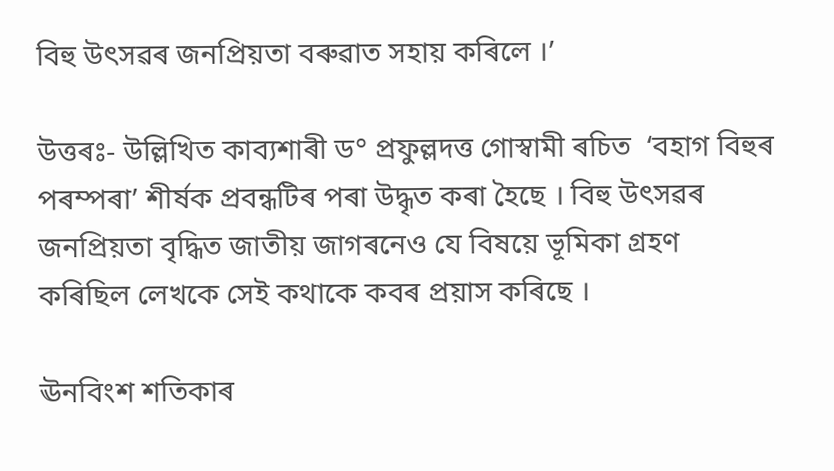বিহু উৎসৱৰ জনপ্ৰিয়তা বৰুৱাত সহায় কৰিলে ।’

উত্তৰঃ- উল্লিখিত কাব্যশাৰী ড° প্ৰফুল্লদত্ত গোস্বামী ৰচিত  ‘বহাগ বিহুৰ পৰম্পৰা’ শীৰ্ষক প্ৰবন্ধটিৰ পৰা উদ্ধৃত কৰা হৈছে । বিহু উৎসৱৰ জনপ্ৰিয়তা বৃদ্ধিত জাতীয় জাগৰনেও যে বিষয়ে ভূমিকা গ্ৰহণ কৰিছিল লেখকে সেই কথাকে কবৰ প্ৰয়াস কৰিছে ।

ঊনবিংশ শতিকাৰ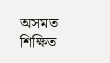অসমত শিক্ষিত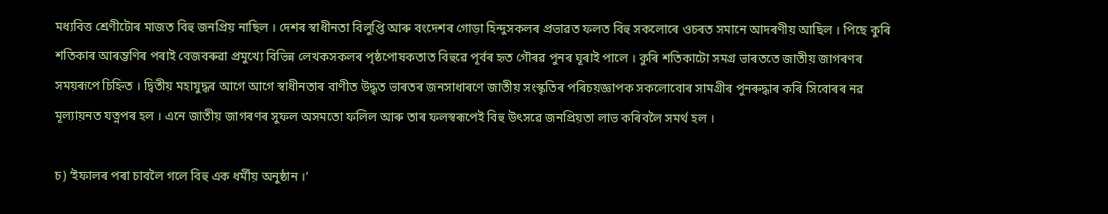মধ্যবিত্ত শ্ৰেণীটোৰ মাজত বিহু জনপ্ৰিয় নাছিল । দেশৰ স্বাধীনতা বিলুপ্তি আৰু বংদেশৰ গোড়া হিন্দুসকলৰ প্ৰভাৱত ফলত বিহু সকলোৰে ওচৰত সমানে আদৰণীয় আছিল । পিছে কুৰি শতিকাৰ আৰম্ভণিৰ পৰাই বেজবৰুৱা প্ৰমুখ্যে বিভিন্ন লেখকসকলৰ পৃষ্ঠপোষকতাত বিহুৱে পূৰ্বৰ হৃত গৌৰৱ পুনৰ ঘূৰাই পালে । কুৰি শতিকাটো সমগ্ৰ ভাৰততে জাতীয় জাগৰণৰ সময়ৰূপে চিহ্নিত । দ্বিতীয় মহাযুদ্ধৰ আগে আগে স্বাধীনতাৰ বাণীত উদ্ধৃত ভাৰতৰ জনসাধাৰণে জাতীয় সংস্কৃতিৰ পৰিচয়জ্ঞাপক সকলোবোৰ সামগ্ৰীৰ পুনৰুদ্ধাৰ কৰি সিবোৰৰ নৱ মূল্যায়নত যত্নপৰ হল । এনে জাতীয় জাগৰণৰ সুফল অসমতো ফলিল আৰু তাৰ ফলস্বৰূপেই বিহু উৎসৱে জনপ্ৰিয়তা লাভ কৰিবলৈ সমৰ্থ হল ।

চ) ‘ইফালৰ পৰা চাবলৈ গলে বিহু এক ধৰ্মীয় অনুষ্ঠান ।’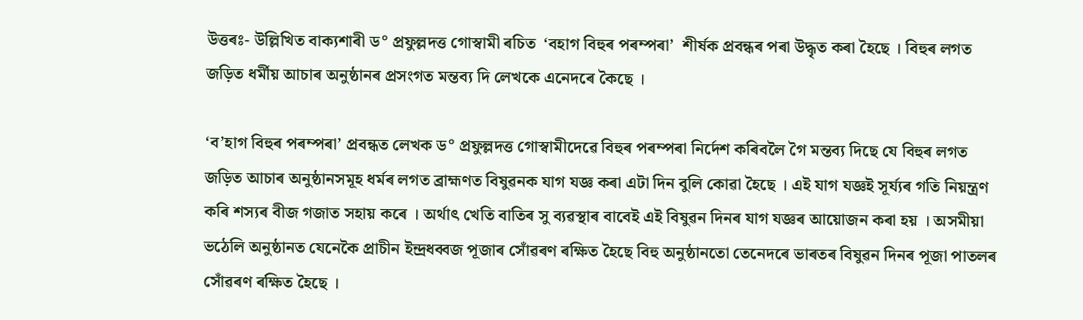উত্তৰঃ- উল্লিখিত বাক্যশাৰী ড° প্ৰফুল্লদত্ত গোস্বামী ৰচিত  ‘বহাগ বিহুৰ পৰম্পৰা’  শীৰ্ষক প্ৰবন্ধৰ পৰা উদ্ধৃত কৰা হৈছে । বিহুৰ লগত জড়িত ধৰ্মীয় আচাৰ অনুষ্ঠানৰ প্ৰসংগত মন্তব্য দি লেখকে এনেদৰে কৈছে ।

‘ব’হাগ বিহুৰ পৰম্পৰা’ প্ৰবন্ধত লেখক ড° প্ৰফুল্লদত্ত গোস্বামীদেৱে বিহুৰ পৰম্পৰা নিৰ্দেশ কৰিবলৈ গৈ মন্তব্য দিছে যে বিহুৰ লগত জড়িত আচাৰ অনুষ্ঠানসমূহ ধৰ্মৰ লগত ব্ৰাহ্মণত বিষুৱনক যাগ যজ্ঞ কৰা এটা দিন বুলি কোৱা হৈছে । এই যাগ যজ্ঞই সূৰ্য্যৰ গতি নিয়ন্ত্ৰণ কৰি শস্যৰ বীজ গজাত সহায় কৰে । অৰ্থাৎ খেতি বাতিৰ সু ব্যৱস্থাৰ বাবেই এই বিষুৱন দিনৰ যাগ যজ্ঞৰ আয়োজন কৰা হয় । অসমীয়া ভঠেলি অনুষ্ঠানত যেনেকৈ প্ৰাচীন ইন্দ্ৰধব্বজ পূজাৰ সোঁৱৰণ ৰক্ষিত হৈছে বিহু অনুষ্ঠানতো তেনেদৰে ভাৰতৰ বিষুৱন দিনৰ পূজা পাতলৰ সোঁৱৰণ ৰক্ষিত হৈছে ।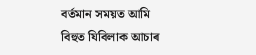বৰ্তমান সময়ত আমি বিহুত যিবিলাক আচাৰ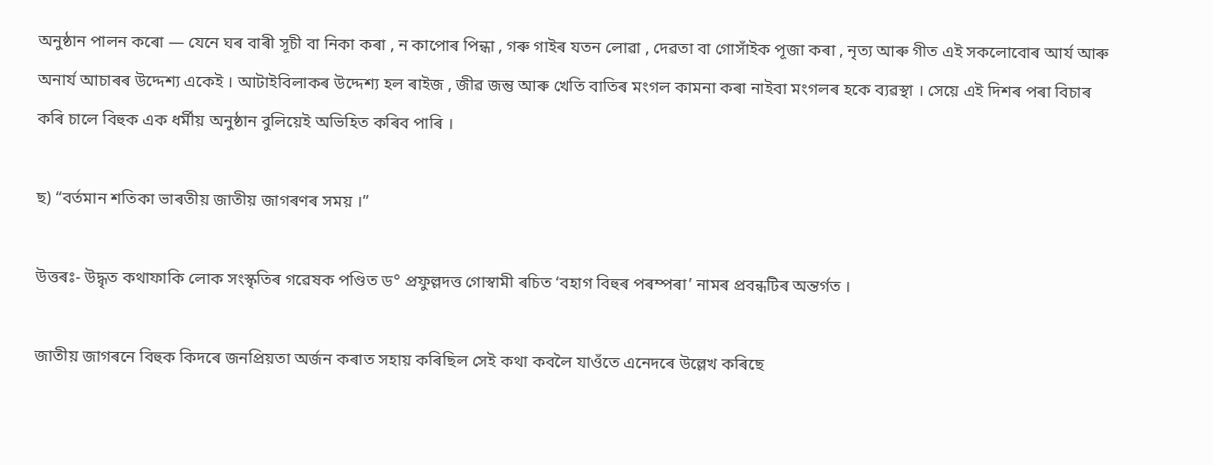অনুষ্ঠান পালন কৰো ― যেনে ঘৰ বাৰী সূচী বা নিকা কৰা , ন কাপোৰ পিন্ধা , গৰু গাইৰ যতন লোৱা , দেৱতা বা গোসাঁইক পূজা কৰা , নৃত্য আৰু গীত এই সকলোবোৰ আৰ্য আৰু অনাৰ্য আচাৰৰ উদ্দেশ্য একেই । আটাইবিলাকৰ উদ্দেশ্য হল ৰাইজ , জীৱ জন্তু আৰু খেতি বাতিৰ মংগল কামনা কৰা নাইবা মংগলৰ হকে ব্যৱস্থা । সেয়ে এই দিশৰ পৰা বিচাৰ কৰি চালে বিহুক এক ধৰ্মীয় অনুষ্ঠান বুলিয়েই অভিহিত কৰিব পাৰি ।

ছ) “বৰ্তমান শতিকা ভাৰতীয় জাতীয় জাগৰণৰ সময় ।”

উত্তৰঃ- উদ্ধৃত কথাফাকি লোক সংস্কৃতিৰ গৱেষক পণ্ডিত ড° প্ৰফুল্লদত্ত গোস্বামী ৰচিত ‘বহাগ বিহুৰ পৰম্পৰা’ নামৰ প্ৰবন্ধটিৰ অন্তৰ্গত ।

জাতীয় জাগৰনে বিহুক কিদৰে জনপ্ৰিয়তা অৰ্জন কৰাত সহায় কৰিছিল সেই কথা কবলৈ যাওঁতে এনেদৰে উল্লেখ কৰিছে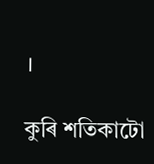।

কুৰি শতিকাটো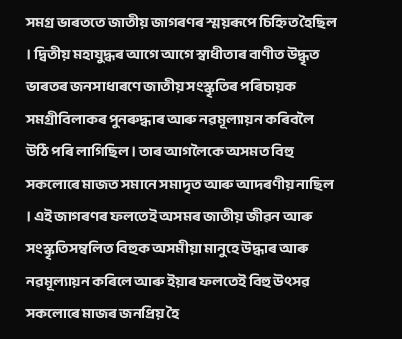সমগ্ৰ ভাৰততে জাতীয় জাগৰণৰ স্ময়ৰূপে চিহ্নিত হৈছিল । দ্বিতীয় মহাযুদ্ধৰ আগে আগে স্বাধীতাৰ বাণীত উদ্ধৃত ভাৰতৰ জনসাধাৰণে জাতীয় সংস্কৃতিৰ পৰিচায়ক সমগ্ৰীবিলাকৰ পুনৰুদ্ধাৰ আৰু নৱমূল্যায়ন কৰিবলৈ উঠি পৰি লাগিছিল । তাৰ আগলৈকে অসমত বিহু সকলোৰে মাজত সমানে সমাদৃত আৰু আদৰণীয় নাছিল । এই জাগৰণৰ ফলতেই অসমৰ জাতীয় জীৱন আৰু সংস্কৃতিসম্বলিত বিহুক অসমীয়া মানুহে উদ্ধাৰ আৰু নৱমূল্যায়ন কৰিলে আৰু ইয়াৰ ফলতেই বিহু উৎসৱ সকলোৰে মাজৰ জনপ্ৰিয় হৈ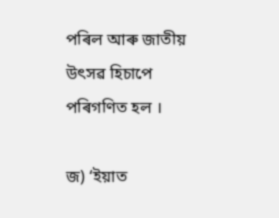পৰিল আৰু জাতীয় উৎসৱ হিচাপে পৰিগণিত হল ।

জ) ‘ইয়াত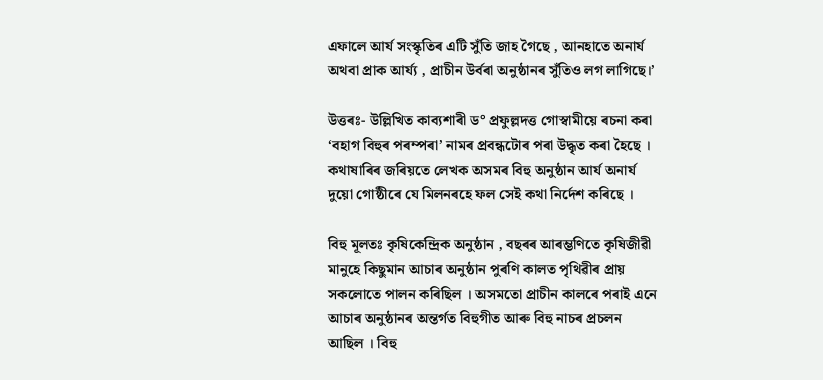এফালে আৰ্য সংস্কৃতিৰ এটি সুঁতি জাহ গৈছে , আনহাতে অনাৰ্য অথবা প্ৰাক আৰ্য্য , প্ৰাচীন উৰ্বৰা অনুষ্ঠানৰ সুঁতিও লগ লাগিছে।’

উত্তৰঃ- উল্লিখিত কাব্যশাৰী ড° প্ৰফুল্লদত্ত গোস্বামীয়ে ৰচনা কৰা ‘বহাগ বিহুৰ পৰম্পৰা’ নামৰ প্ৰবন্ধটোৰ পৰা উদ্ধৃত কৰা হৈছে । কথাষাৰিৰ জৰিয়তে লেখক অসমৰ বিহু অনুষ্ঠান আৰ্য অনাৰ্য দুয়ো গোষ্ঠীৰে যে মিলনৰহে ফল সেই কথা নিৰ্দেশ কৰিছে ।

বিহু মূলতঃ কৃষিকেন্দ্ৰিক অনুষ্ঠান , বছৰৰ আৰম্ভণিতে কৃষিজীৱী মানুহে কিছুমান আচাৰ অনুষ্ঠান পুৰণি কালত পৃথিৱীৰ প্ৰায় সকলোতে পালন কৰিছিল । অসমতো প্ৰাচীন কালৰে পৰাই এনে আচাৰ অনুষ্ঠানৰ অন্তৰ্গত বিহুগীত আৰু বিহু নাচৰ প্ৰচলন আছিল । বিহু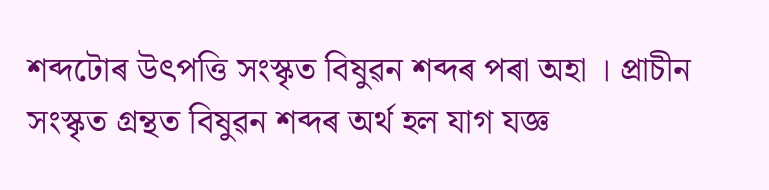শব্দটোৰ উৎপত্তি সংস্কৃত বিষুৱন শব্দৰ পৰা অহা । প্ৰাচীন সংস্কৃত গ্ৰন্থত বিষুৱন শব্দৰ অৰ্থ হল যাগ যজ্ঞ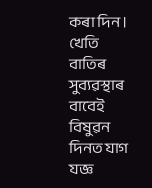কৰা দিন । খেতি বাতিৰ সুব্যৱস্থাৰ বাবেই বিষুৱন দিনত যাগ যজ্ঞ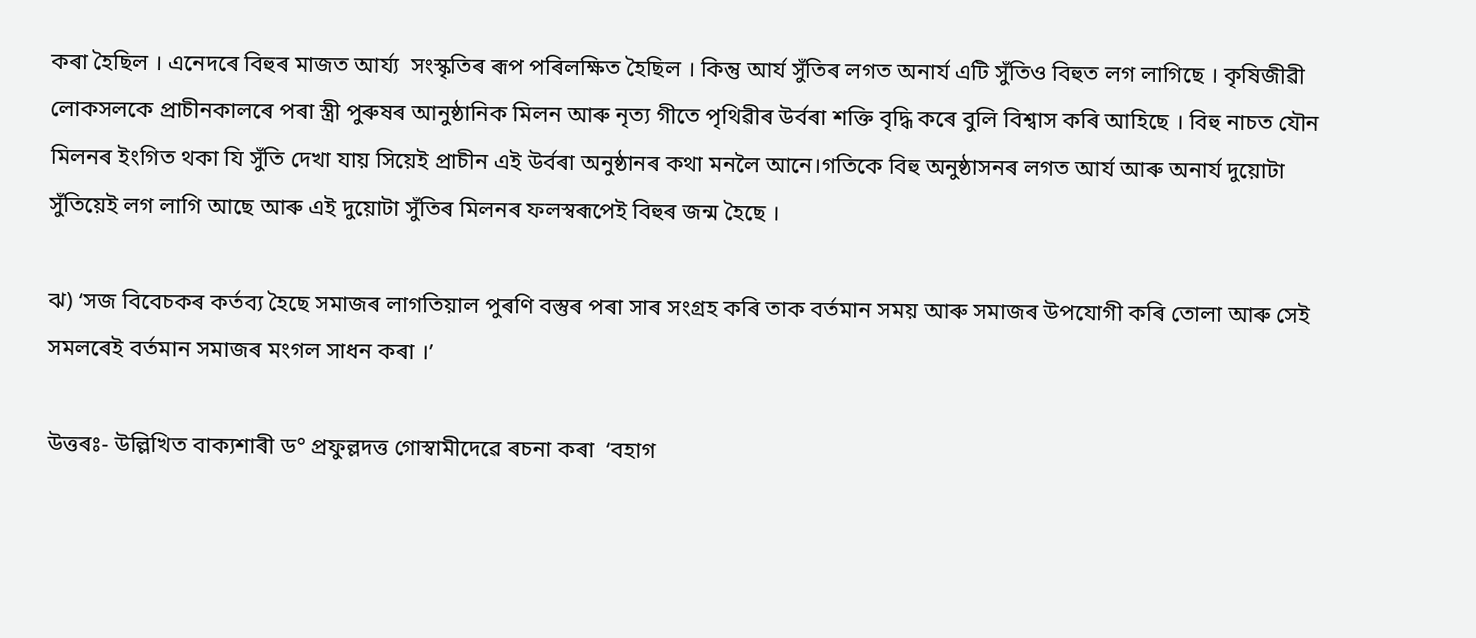কৰা হৈছিল । এনেদৰে বিহুৰ মাজত আৰ্য্য  সংস্কৃতিৰ ৰূপ পৰিলক্ষিত হৈছিল । কিন্তু আৰ্য সুঁতিৰ লগত অনাৰ্য এটি সুঁতিও বিহুত লগ লাগিছে । কৃষিজীৱী লোকসলকে প্ৰাচীনকালৰে পৰা স্ত্ৰী পুৰুষৰ আনুষ্ঠানিক মিলন আৰু নৃত্য গীতে পৃথিৱীৰ উৰ্বৰা শক্তি বৃদ্ধি কৰে বুলি বিশ্বাস কৰি আহিছে । বিহু নাচত যৌন মিলনৰ ইংগিত থকা যি সুঁতি দেখা যায় সিয়েই প্ৰাচীন এই উৰ্বৰা অনুষ্ঠানৰ কথা মনলৈ আনে।গতিকে বিহু অনুষ্ঠাসনৰ লগত আৰ্য আৰু অনাৰ্য দুয়োটা সুঁতিয়েই লগ লাগি আছে আৰু এই দুয়োটা সুঁতিৰ মিলনৰ ফলস্বৰূপেই বিহুৰ জন্ম হৈছে ।

ঝ) ‘সজ বিবেচকৰ কৰ্তব্য হৈছে সমাজৰ লাগতিয়াল পুৰণি বস্তুৰ পৰা সাৰ সংগ্ৰহ কৰি তাক বৰ্তমান সময় আৰু সমাজৰ উপযোগী কৰি তোলা আৰু সেই সমলৰেই বৰ্তমান সমাজৰ মংগল সাধন কৰা ।’

উত্তৰঃ- উল্লিখিত বাক্যশাৰী ড° প্ৰফুল্লদত্ত গোস্বামীদেৱে ৰচনা কৰা  ‘বহাগ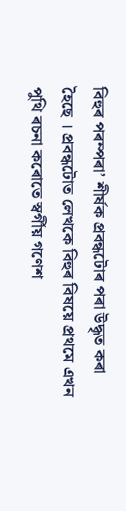বিহুৰ পৰম্পৰা’ শীৰ্ষক প্ৰবন্ধটোৰ পৰা উদ্ধৃত কৰা হৈছে । প্ৰবন্ধটোত লেখকে বিহুৰ বিষয়ে প্ৰথমে এখন পুথি ৰচনা কৰোতে স্বৰ্গীয় গণেশ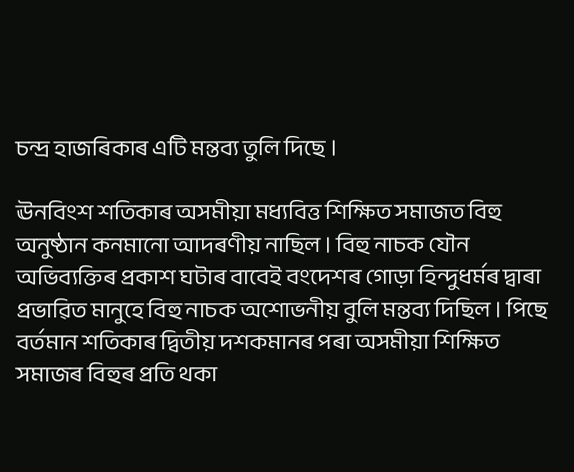চন্দ্ৰ হাজৰিকাৰ এটি মন্তব্য তুলি দিছে ।

ঊনবিংশ শতিকাৰ অসমীয়া মধ্যবিত্ত শিক্ষিত সমাজত বিহু অনুষ্ঠান কনমানো আদৰণীয় নাছিল । বিহু নাচক যৌন অভিব্যক্তিৰ প্ৰকাশ ঘটাৰ বাবেই বংদেশৰ গোড়া হিন্দুধৰ্মৰ দ্বাৰা প্ৰভাৱিত মানুহে বিহু নাচক অশোভনীয় বুলি মন্তব্য দিছিল । পিছে বৰ্তমান শতিকাৰ দ্বিতীয় দশকমানৰ পৰা অসমীয়া শিক্ষিত সমাজৰ বিহুৰ প্ৰতি থকা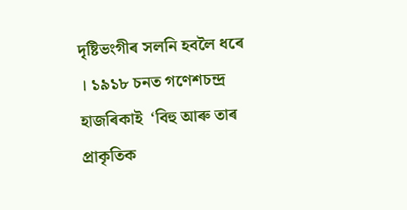দৃষ্টিভংগীৰ সলনি হবলৈ ধৰে । ১৯১৮ চনত গণেশচন্দ্ৰ হাজৰিকাই  ‘বিহু আৰু তাৰ প্ৰাকৃতিক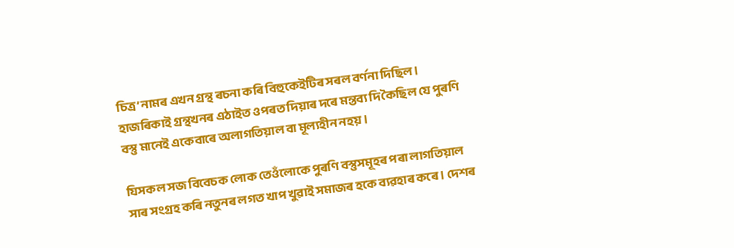চিত্ৰ’ নামৰ এখন গ্ৰন্থ ৰচনা কৰি বিহুকেইটিৰ সৰল বৰ্ণনা দিছিল । হাজৰিকাই গ্ৰন্থখনৰ এঠাইত ওপৰত দিয়াৰ দৰে মন্তব্য দি কৈছিল যে পুৰণি বস্তু মানেই একেবাৰে অলাগতিয়াল বা মূল্যহীন নহয় ।

যিসকল সজ বিবেচক লোক তেওঁলোকে পুৰণি বস্তুসমূহৰ পৰা লাগতিয়াল সাৰ সংগ্ৰহ কৰি নতুনৰ লগত খাপ খুৱাই সমাজৰ হকে ব্যৱহাৰ কৰে । দেশৰ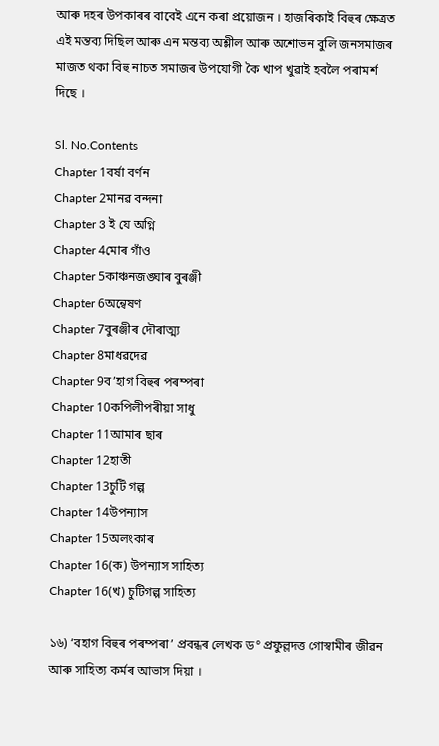আৰু দহৰ উপকাৰৰ বাবেই এনে কৰা প্ৰয়োজন । হাজৰিকাই বিহুৰ ক্ষেত্ৰত এই মন্তব্য দিছিল আৰু এন মন্তব্য অশ্লীল আৰু অশোভন বুলি জনসমাজৰ মাজত থকা বিহু নাচত সমাজৰ উপযোগী কৈ খাপ খুৱাই হবলৈ পৰামৰ্শ দিছে ।

Sl. No.Contents
Chapter 1বৰ্ষা বৰ্ণন
Chapter 2মানৱ বন্দনা
Chapter 3 ই যে অগ্নি
Chapter 4মোৰ গাঁও
Chapter 5কাঞ্চনজঙ্ঘাৰ বুৰঞ্জী
Chapter 6অন্বেষণ
Chapter 7বুৰঞ্জীৰ দৌৰাত্ম্য
Chapter 8মাধৱদেৱ
Chapter 9ব’হাগ বিহুৰ পৰম্পৰা
Chapter 10কপিলীপৰীয়া সাধু
Chapter 11আমাৰ ছাৰ
Chapter 12হাতী
Chapter 13চুটি গল্প
Chapter 14উপন্যাস
Chapter 15অলংকাৰ
Chapter 16(ক) উপন্যাস সাহিত্য
Chapter 16(খ) চুটিগল্প সাহিত্য

১৬) ‘বহাগ বিহুৰ পৰম্পৰা’ প্ৰবন্ধৰ লেখক ড° প্ৰফুল্লদত্ত গোস্বামীৰ জীৱন আৰু সাহিত্য কৰ্মৰ আভাস দিয়া ।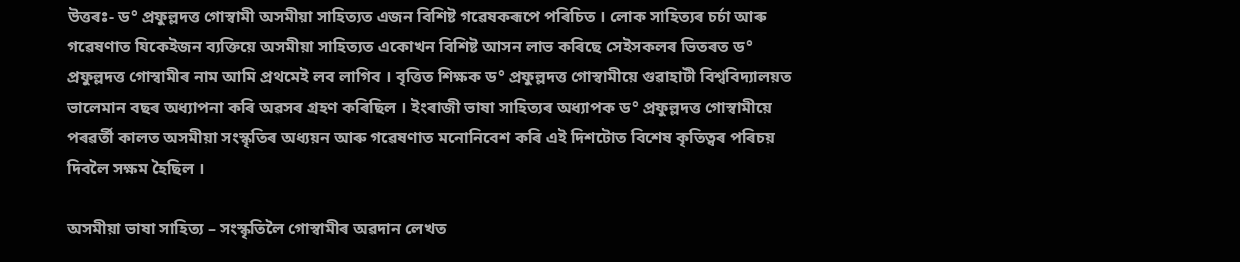উত্তৰঃ- ড° প্ৰফুল্লদত্ত গোস্বামী অসমীয়া সাহিত্যত এজন বিশিষ্ট গৱেষকৰূপে পৰিচিত । লোক সাহিত্যৰ চৰ্চা আৰু গৱেষণাত যিকেইজন ব্যক্তিয়ে অসমীয়া সাহিত্যত একোখন বিশিষ্ট আসন লাভ কৰিছে সেইসকলৰ ভিতৰত ড° প্ৰফুল্লদত্ত গোস্বামীৰ নাম আমি প্ৰথমেই লব লাগিব । বৃত্তিত শিক্ষক ড° প্ৰফুল্লদত্ত গোস্বামীয়ে গুৱাহাটী বিশ্ববিদ্যালয়ত ভালেমান বছৰ অধ্যাপনা কৰি অৱসৰ গ্ৰহণ কৰিছিল । ইংৰাজী ভাষা সাহিত্যৰ অধ্যাপক ড° প্ৰফুল্লদত্ত গোস্বামীয়ে পৰৱৰ্তী কালত অসমীয়া সংস্কৃতিৰ অধ্যয়ন আৰু গৱেষণাত মনোনিবেশ কৰি এই দিশটোত বিশেষ কৃতিত্বৰ পৰিচয় দিবলৈ সক্ষম হৈছিল ।

অসমীয়া ভাষা সাহিত্য – সংস্কৃতিলৈ গোস্বামীৰ অৱদান লেখত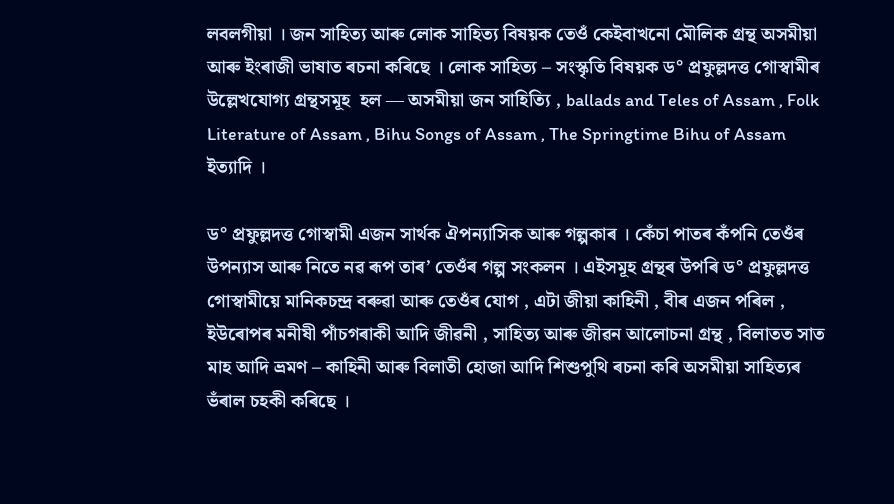লবলগীয়া । জন সাহিত্য আৰু লোক সাহিত্য বিষয়ক তেওঁ কেইবাখনো মৌলিক গ্ৰন্থ অসমীয়া আৰু ইংৰাজী ভাষাত ৰচনা কৰিছে । লোক সাহিত্য – সংস্কৃতি বিষয়ক ড° প্ৰফুল্লদত্ত গোস্বামীৰ উল্লেখযোগ্য গ্ৰন্থসমূহ  হল ― অসমীয়া জন সাহিত্যি , ballads and Teles of Assam , Folk Literature of Assam , Bihu Songs of Assam , The Springtime Bihu of Assam ইত্যাদি ।

ড° প্ৰফুল্লদত্ত গোস্বামী এজন সাৰ্থক ঐপন্যাসিক আৰু গল্পকাৰ । কেঁচা পাতৰ কঁপনি তেওঁৰ উপন্যাস আৰু নিতে নৱ ৰূপ তাৰ’ তেওঁৰ গল্প সংকলন । এইসমূহ গ্ৰন্থৰ উপৰি ড° প্ৰফুল্লদত্ত গোস্বামীয়ে মানিকচন্দ্ৰ বৰুৱা আৰু তেওঁৰ যোগ , এটা জীয়া কাহিনী , বীৰ এজন পৰিল , ইউৰোপৰ মনীষী পাঁচগৰাকী আদি জীৱনী , সাহিত্য আৰু জীৱন আলোচনা গ্ৰন্থ , বিলাতত সাত মাহ আদি ভ্ৰমণ – কাহিনী আৰু বিলাতী হোজা আদি শিশুপুথি ৰচনা কৰি অসমীয়া সাহিত্যৰ ভঁৰাল চহকী কৰিছে ।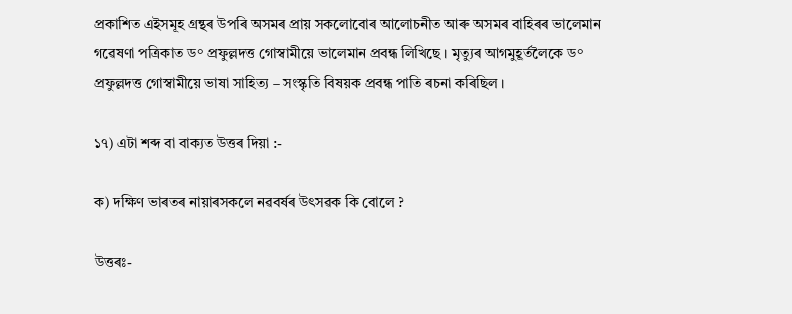প্ৰকাশিত এইসমূহ গ্ৰন্থৰ উপৰি অসমৰ প্ৰায় সকলোবোৰ আলোচনীত আৰু অসমৰ বাহিৰৰ ভালেমান গৱেষণা পত্ৰিকাত ড° প্ৰফুল্লদত্ত গোস্বামীয়ে ভালেমান প্ৰবন্ধ লিখিছে । মৃত্যুৰ আগমুহূৰ্তলৈকে ড° প্ৰফুল্লদত্ত গোস্বামীয়ে ভাষা সাহিত্য – সংস্কৃতি বিষয়ক প্ৰবন্ধ পাতি ৰচনা কৰিছিল ।

১৭) এটা শব্দ বা বাক্যত উত্তৰ দিয়া :-

ক) দক্ষিণ ভাৰতৰ নায়াৰসকলে নৱবৰ্ষৰ উৎসৱক কি বোলে ?

উত্তৰঃ-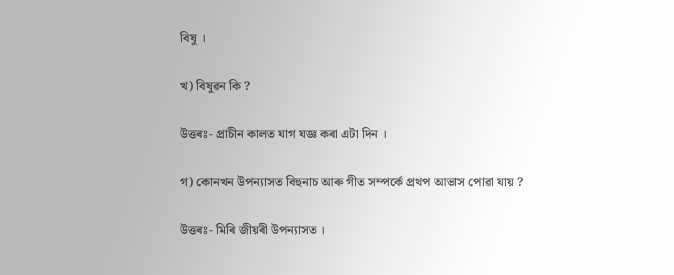বিষু ।

খ) বিষুৱন কি ?

উত্তৰঃ- প্ৰাচীন কালত যাগ যজ্ঞ কৰা এটা দিন ।

গ) কোনখন উপন্যাসত বিহুনাচ আৰু গীত সম্পৰ্কে প্ৰথপ আভাস পোৱা যায় ?

উত্তৰঃ- মিৰি জীয়ৰী উপন্যাসত ।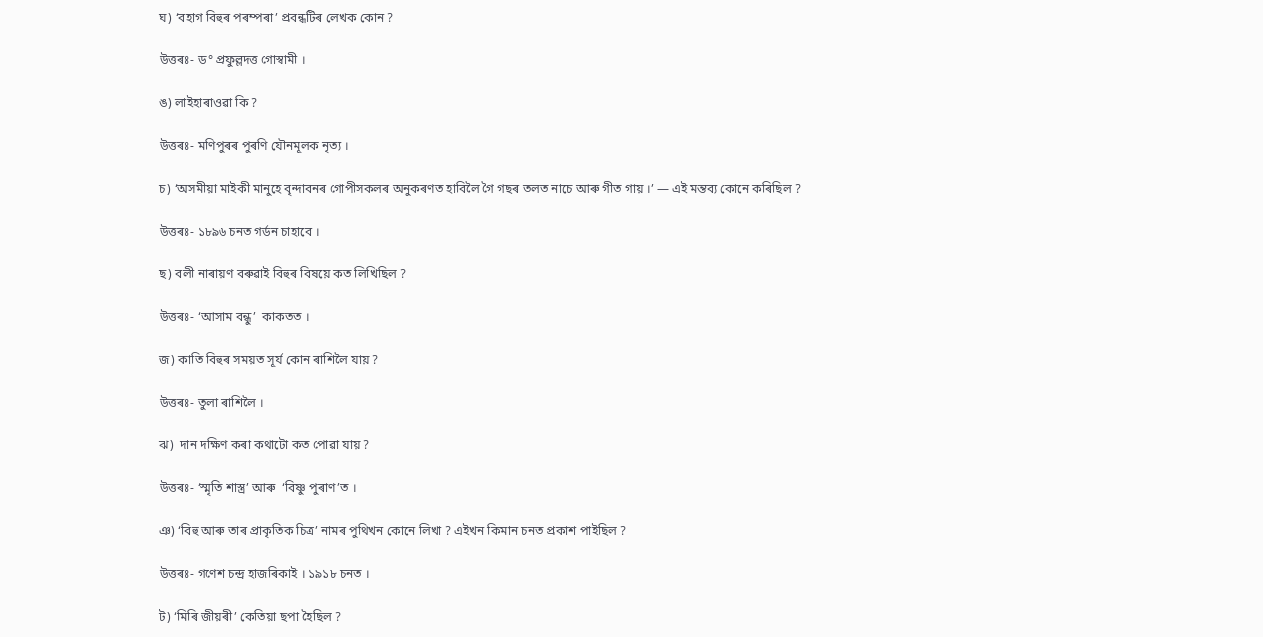ঘ) ‘বহাগ বিহুৰ পৰম্পৰা’ প্ৰবন্ধটিৰ লেখক কোন ?

উত্তৰঃ- ড° প্ৰফুল্লদত্ত গোস্বামী ।

ঙ) লাইহাৰাওৱা কি ?

উত্তৰঃ- মণিপুৰৰ পুৰণি যৌনমূলক নৃত্য ।

চ) ‘অসমীয়া মাইকী মানুহে বৃন্দাবনৰ গোপীসকলৰ অনুকৰণত হাবিলৈ গৈ গছৰ তলত নাচে আৰু গীত গায় ।’ ― এই মন্তব্য কোনে কৰিছিল ?

উত্তৰঃ- ১৮৯৬ চনত গৰ্ডন চাহাবে ।

ছ) বলী নাৰায়ণ বৰুৱাই বিহুৰ বিষয়ে কত লিখিছিল ?

উত্তৰঃ- ‘আসাম বন্ধু’  কাকতত ।

জ) কাতি বিহুৰ সময়ত সূৰ্য কোন ৰাশিলৈ যায় ?

উত্তৰঃ- তুলা ৰাশিলৈ ।

ঝ)  দান দক্ষিণ কৰা কথাটো কত পোৱা যায় ?

উত্তৰঃ- ‘স্মৃতি শাস্ত্ৰ’ আৰু  ‘বিষ্ণু পুৰাণ’ত ।

ঞ) ‘বিহু আৰু তাৰ প্ৰাকৃতিক চিত্ৰ’ নামৰ পুথিখন কোনে লিখা ? এইখন কিমান চনত প্ৰকাশ পাইছিল ?

উত্তৰঃ- গণেশ চন্দ্ৰ হাজৰিকাই । ১৯১৮ চনত ।

ট) ‘মিৰি জীয়ৰী’ কেতিয়া ছপা হৈছিল ?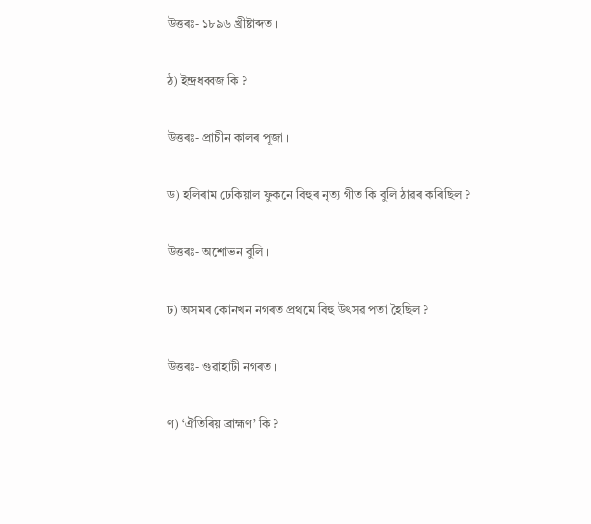উত্তৰঃ- ১৮৯৬ খ্ৰীষ্টাব্দত ।

ঠ) ইন্দ্ৰধব্বজ কি ?

উত্তৰঃ- প্ৰাচীন কালৰ পূজা ।

ড) হলিৰাম ঢেকিয়াল ফুকনে বিহুৰ নৃত্য গীত কি বুলি ঠাৱৰ কৰিছিল ?

উত্তৰঃ- অশোভন বুলি ।

ঢ) অসমৰ কোনখন নগৰত প্ৰথমে বিহু উৎসৱ পতা হৈছিল ?

উত্তৰঃ- গুৱাহাটী নগৰত ।

ণ) ‘ঐতিৰিয় ব্ৰাহ্মণ’ কি ?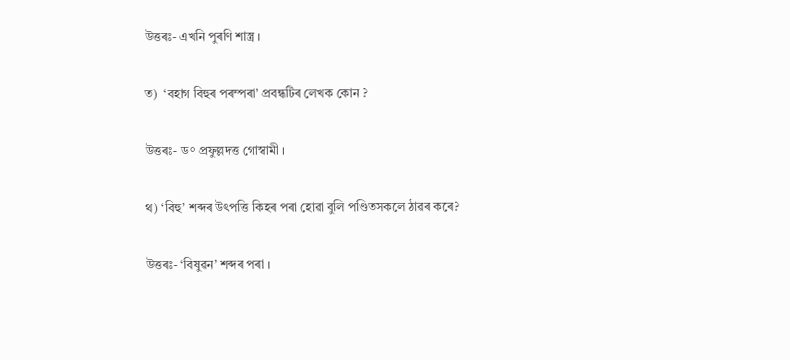উত্তৰঃ- এখনি পুৰণি শাস্ত্ৰ ।

ত)  ‘বহাগ বিহুৰ পৰম্পৰা’ প্ৰবন্ধটিৰ লেখক কোন ?

উত্তৰঃ- ড° প্ৰফুল্লদত্ত গোস্বামী ।

থ) ‘বিহু’ শব্দৰ উৎপত্তি কিহৰ পৰা হোৱা বুলি পণ্ডিতসকলে ঠাৱৰ কৰে?

উত্তৰঃ- ‘বিষুৱন’ শব্দৰ পৰা ।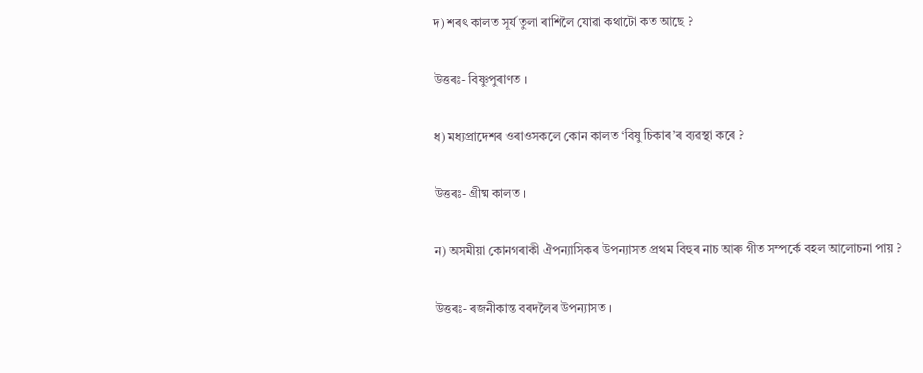দ) শৰৎ কালত সূৰ্য তুলা ৰাশিলৈ যোৱা কথাটো কত আছে ?

উত্তৰঃ- বিষ্ণুপুৰাণত ।

ধ) মধ্যপ্ৰাদেশৰ ওৰাওসকলে কোন কালত ‘বিষু চিকাৰ’ৰ ব্যৱস্থা কৰে ?

উত্তৰঃ- গ্ৰীষ্ম কালত ।

ন) অসমীয়া কোনগৰাকী ঐপন্যাসিকৰ উপন্যাসত প্ৰথম বিহুৰ নাচ আৰু গীত সম্পৰ্কে বহল আলোচনা পায় ?

উত্তৰঃ- ৰজনীকান্ত বৰদলৈৰ উপন্যাসত ।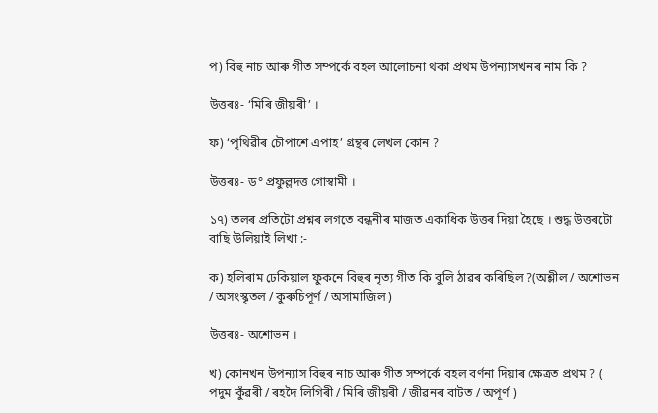প) বিহু নাচ আৰু গীত সম্পৰ্কে বহল আলোচনা থকা প্ৰথম উপন্যাসখনৰ নাম কি ?

উত্তৰঃ- ‘মিৰি জীয়ৰী’ ।

ফ) ‘পৃথিৱীৰ চৌপাশে এপাহ’ গ্ৰন্থৰ লেখল কোন ?

উত্তৰঃ- ড° প্ৰফুল্লদত্ত গোস্বামী ।

১৭) তলৰ প্ৰতিটো প্ৰশ্নৰ লগতে বন্ধনীৰ মাজত একাধিক উত্তৰ দিয়া হৈছে । শুদ্ধ উত্তৰটো বাছি উলিয়াই লিখা :-

ক) হলিৰাম ঢেকিয়াল ফুকনে বিহুৰ নৃত্য গীত কি বুলি ঠাৱৰ কৰিছিল ?(অশ্লীল / অশোভন / অসংস্কৃতল / কুৰুচিপূৰ্ণ / অসামাজিল )

উত্তৰঃ- অশোভন ।

খ) কোনখন উপন্যাস বিহুৰ নাচ আৰু গীত সম্পৰ্কে বহল বৰ্ণনা দিয়াৰ ক্ষেত্ৰত প্ৰথম ? ( পদুম কুঁৱৰী / ৰহদৈ লিগিৰী / মিৰি জীয়ৰী / জীৱনৰ বাটত / অপূৰ্ণ )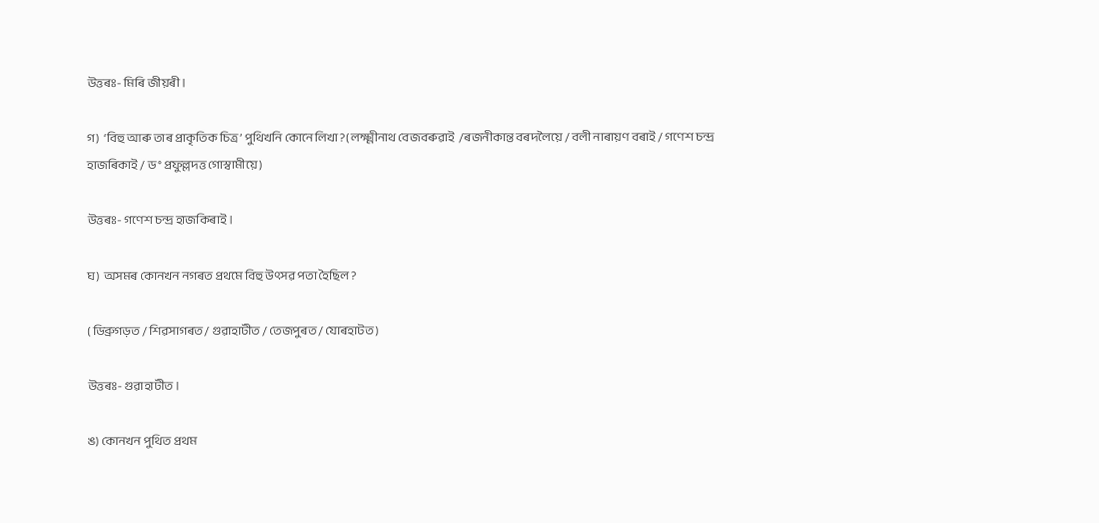উত্তৰঃ- মিৰি জীয়ৰী ।

গ)  ‘বিহু আৰু তাৰ প্ৰাকৃতিক চিত্ৰ’ পুথিখনি কোনে লিখা ?( লক্ষ্মীনাথ বেজবৰুৱাই  /ৰজনীকান্ত বৰদলৈয়ে / বলী নাৰায়ণ বৰাই / গণেশ চন্দ্ৰ হাজৰিকাই / ড° প্ৰফুল্লদত্ত গোস্বামীয়ে )

উত্তৰঃ- গণেশ চন্দ্ৰ হাজকিৰাই ।

ঘ)  অসমৰ কোনখন নগৰত প্ৰথমে বিহু উৎসৱ পতা হৈছিল ?

( ডিব্ৰুগড়ত / শিৱসাগৰত / গুৱাহাটীত / তেজপুৰত / যোৰহাটত )

উত্তৰঃ- গুৱাহাটীত ।

ঙ) কোনখন পুথিত প্ৰথম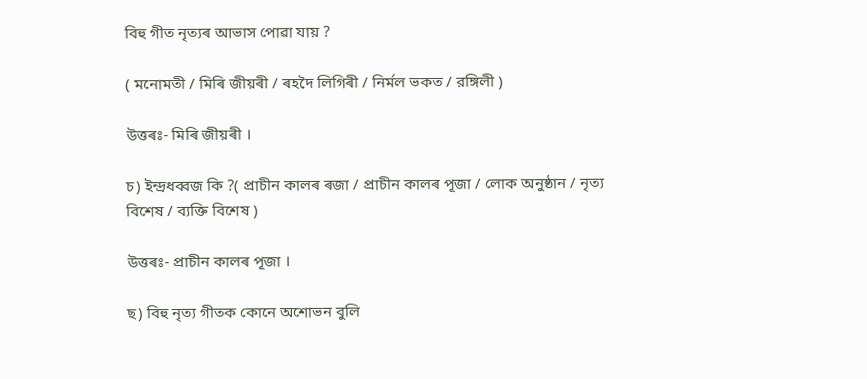বিহু গীত নৃত্যৰ আভাস পোৱা যায় ?

( মনোমতী / মিৰি জীয়ৰী / ৰহদৈ লিগিৰী / নিৰ্মল ভকত / রঙ্গিলী )

উত্তৰঃ- মিৰি জীয়ৰী ।

চ) ইন্দ্ৰধব্বজ কি ?( প্ৰাচীন কালৰ ৰজা / প্ৰাচীন কালৰ পূজা / লোক অনুষ্ঠান / নৃত্য বিশেষ / ব্যক্তি বিশেষ )

উত্তৰঃ- প্ৰাচীন কালৰ পূজা ।

ছ) বিহু নৃত্য গীতক কোনে অশোভন বুলি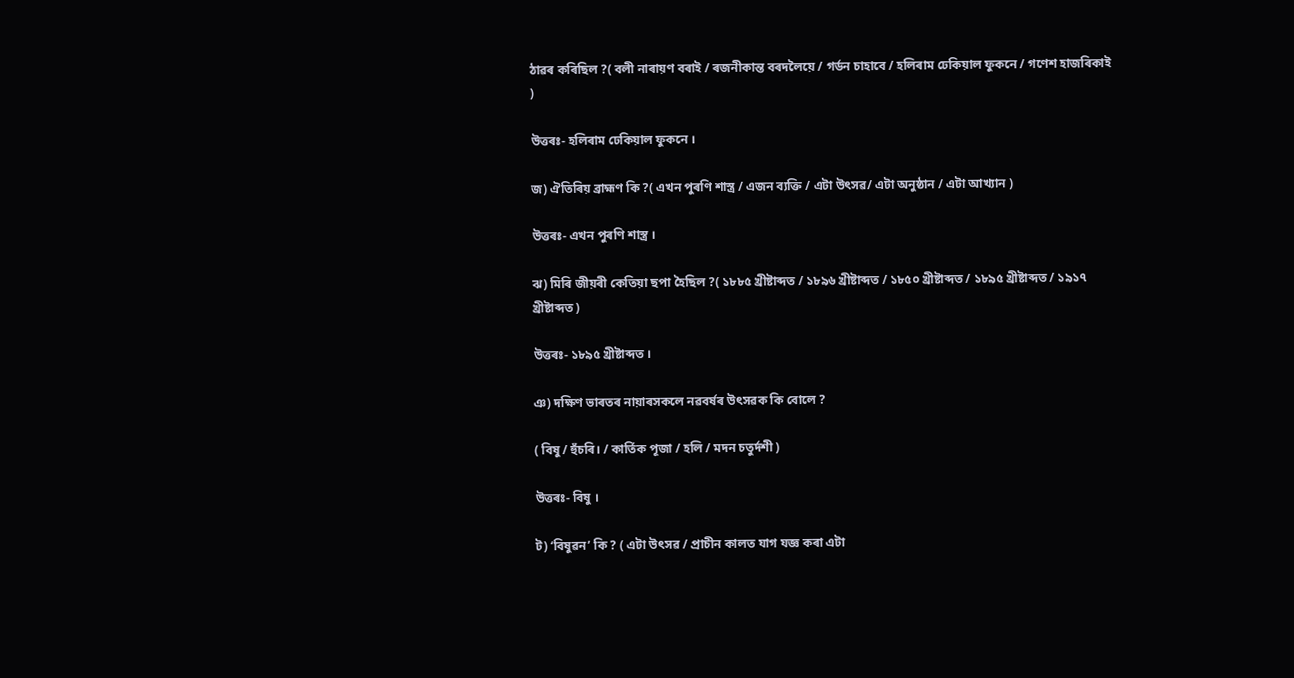ঠাৱৰ কৰিছিল ?( বলী নাৰায়ণ বৰাই / ৰজনীকান্ত বৰদলৈয়ে / গৰ্ডন চাহাবে / হলিৰাম ঢেকিয়াল ফুকনে / গণেশ হাজৰিকাই  )

উত্তৰঃ- হলিৰাম ঢেকিয়াল ফুকনে ।

জ) ঐতিৰিয় ব্ৰাহ্মণ কি ?( এখন পুৰণি শাস্ত্ৰ / এজন ব্যক্তি / এটা উৎসৱ/ এটা অনুষ্ঠান / এটা আখ্যান )

উত্তৰঃ- এখন পুৰণি শাস্ত্ৰ ।

ঝ) মিৰি জীয়ৰী কেতিয়া ছপা হৈছিল ?( ১৮৮৫ খ্ৰীষ্টাব্দত / ১৮৯৬ খ্ৰীষ্টাব্দত / ১৮৫০ খ্ৰীষ্টাব্দত / ১৮৯৫ খ্ৰীষ্টাব্দত / ১৯১৭ খ্ৰীষ্টাব্দত )

উত্তৰঃ- ১৮৯৫ খ্ৰীষ্টাব্দত ।

ঞ) দক্ষিণ ভাৰতৰ নায়াৰসকলে নৱবৰ্ষৰ উৎসৱক কি বোলে ?

( বিষু / হুঁচৰি। / কাৰ্তিক পূজা / হলি / মদন চতুৰ্দশী )

উত্তৰঃ- বিষু ।

ট) ‘বিষুৱন’ কি ? ( এটা উৎসৱ / প্ৰাচীন কালত যাগ যজ্ঞ কৰা এটা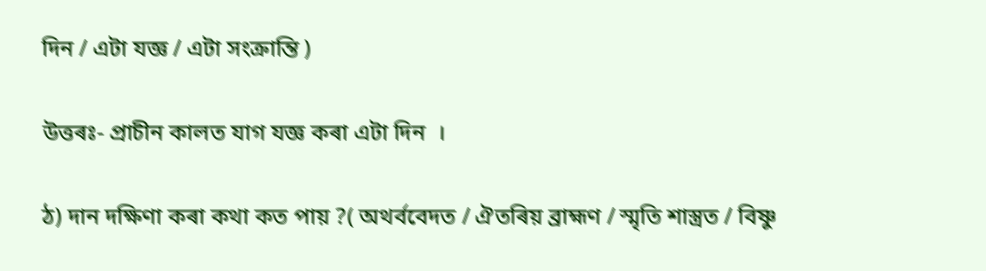দিন / এটা যজ্ঞ / এটা সংক্রান্তি )

উত্তৰঃ- প্ৰাচীন কালত যাগ যজ্ঞ কৰা এটা দিন  ।

ঠ) দান দক্ষিণা কৰা কথা কত পায় ?( অথৰ্ববেদত / ঐতৰিয় ব্ৰাহ্মণ / স্মৃতি শাস্ত্ৰত / বিষ্ণু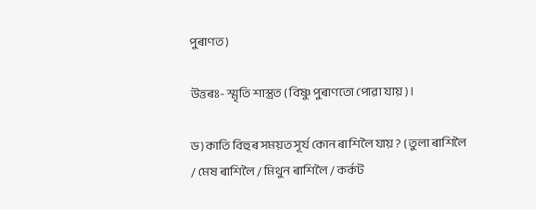পুৰাণত )

উত্তৰঃ- স্মৃতি শাস্ত্ৰত ( বিষ্ণু পুৰাণতো পোৱা যায় ) ।

ড) কাতি বিহুৰ সময়ত সূৰ্য কোন ৰাশিলৈ যায় ? ( তুলা ৰাশিলৈ / মেষ ৰাশিলৈ / মিথুন ৰাশিলৈ / কৰ্কট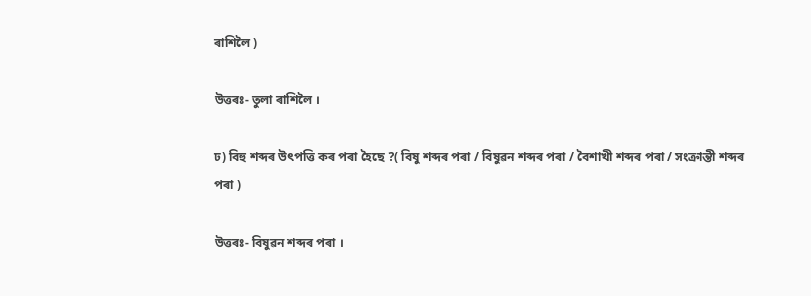ৰাশিলৈ )

উত্তৰঃ- তুলা ৰাশিলৈ ।

ঢ) বিহু শব্দৰ উৎপত্তি কৰ পৰা হৈছে ?( বিষু শব্দৰ পৰা / বিষুৱন শব্দৰ পৰা / বৈশাখী শব্দৰ পৰা / সংক্ৰান্তী শব্দৰ পৰা )

উত্তৰঃ- বিষুৱন শব্দৰ পৰা ।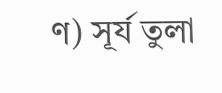ণ) সূৰ্য তুলা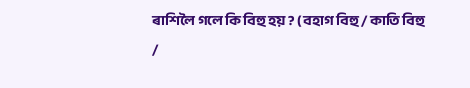ৰাশিলৈ গলে কি বিহু হয় ? ( বহাগ বিহু / কাতি বিহু /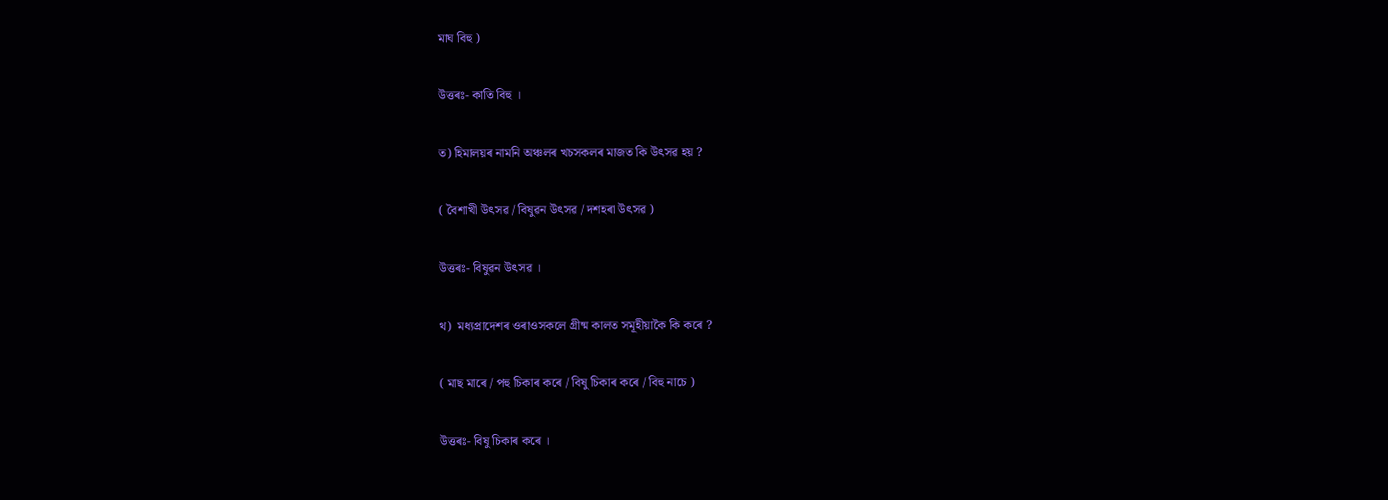মাঘ বিহু )

উত্তৰঃ- কাতি বিহু ।

ত) হিমালয়ৰ নামনি অঞ্চলৰ খচসকলৰ মাজত কি উৎসৱ হয় ?

( বৈশাখী উৎসৱ / বিষুৱন উৎসৱ / দশহৰা উৎসৱ )

উত্তৰঃ- বিষুৱন উৎসৱ ।

থ)  মধ্যপ্ৰাদেশৰ ওৰাওসকলে গ্ৰীষ্ম কালত সমূহীয়াকৈ কি কৰে ?

( মাছ মাৰে / পহু চিকাৰ কৰে / বিষু চিকাৰ কৰে / বিহু নাচে )

উত্তৰঃ- বিষু চিকাৰ কৰে ।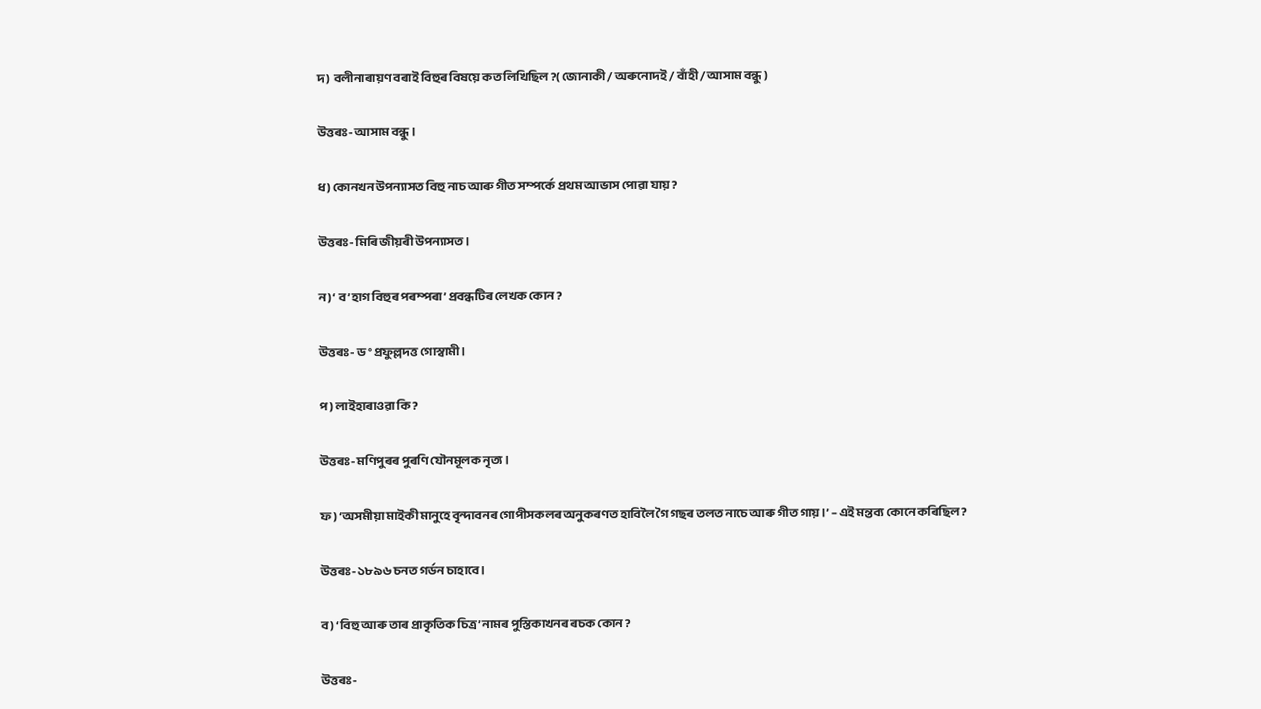দ)  বলীনাৰায়ণ বৰাই বিহুৰ বিষয়ে কত লিখিছিল ?( জোনাকী / অৰুনোদই / বাঁহী / আসাম বন্ধু )

উত্তৰঃ- আসাম বন্ধু ।

ধ) কোনখন উপন্যাসত বিহু নাচ আৰু গীত সম্পৰ্কে প্ৰথম আভাস পোৱা যায় ?

উত্তৰঃ- মিৰি জীয়ৰী উপন্যাসত ।

ন) ‘ ব’হাগ বিহুৰ পৰম্পৰা’ প্ৰবন্ধটিৰ লেখক কোন ?

উত্তৰঃ- ড° প্ৰফুল্লদত্ত গোস্বামী ।

প) লাইহাৰাওৱা কি ?

উত্তৰঃ- মণিপুৰৰ পুৰণি যৌনমূলক নৃত্য ।

ফ) ‘অসমীয়া মাইকী মানুহে বৃন্দাবনৰ গোপীসকলৰ অনুকৰণত হাবিলৈ গৈ গছৰ তলত নাচে আৰু গীত গায় ।’ – এই মন্তব্য কোনে কৰিছিল ?

উত্তৰঃ- ১৮৯৬ চনত গৰ্ডন চাহাবে ।

ব) ‘বিহু আৰু তাৰ প্ৰাকৃতিক চিত্ৰ’ নামৰ পুস্তিকাখনৰ ৰচক কোন ?

উত্তৰঃ-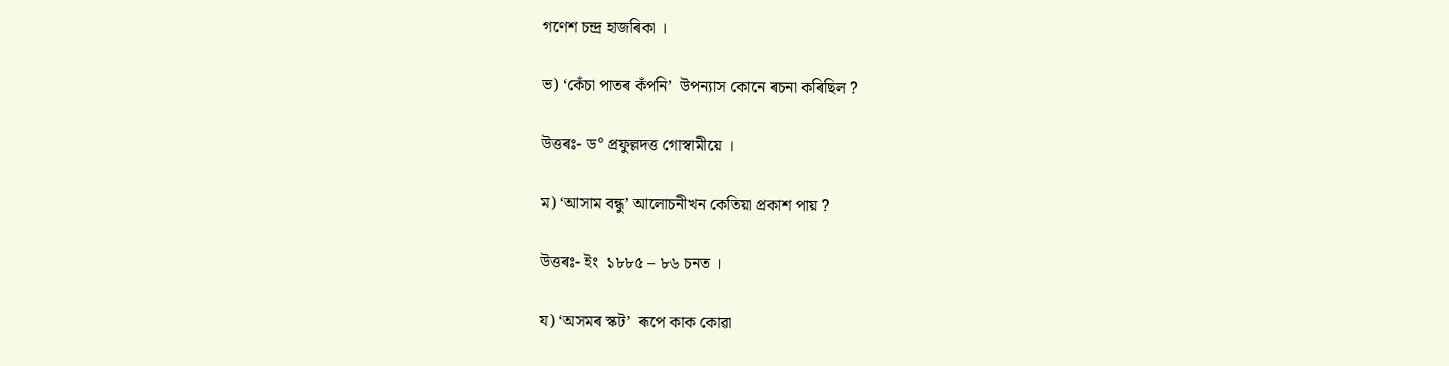গণেশ চন্দ্ৰ হাজৰিকা ।

ভ) ‘কেঁচা পাতৰ কঁপনি’  উপন্যাস কোনে ৰচনা কৰিছিল ?

উত্তৰঃ- ড° প্ৰফুল্লদত্ত গোস্বামীয়ে ।

ম) ‘আসাম বন্ধু’ আলোচনীখন কেতিয়া প্ৰকাশ পায় ?

উত্তৰঃ- ইং  ১৮৮৫ – ৮৬ চনত ।

য) ‘অসমৰ স্কট’  ৰূপে কাক কোৱা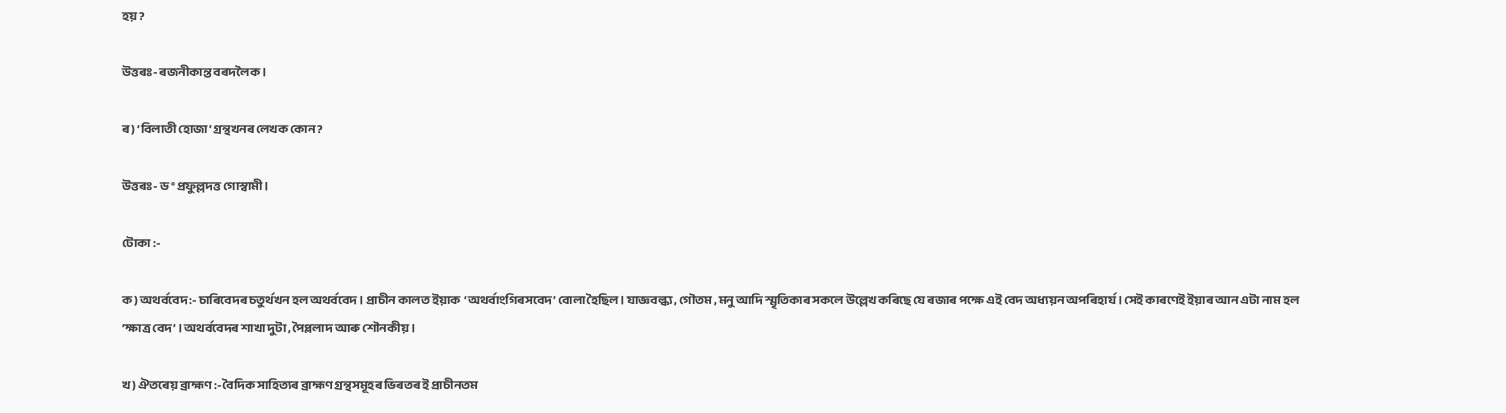হয় ?

উত্তৰঃ- ৰজনীকান্ত বৰদলৈক ।

ৰ) ‘বিলাতী হোজা’ গ্ৰন্থখনৰ লেখক কোন ?

উত্তৰঃ- ড° প্ৰফুল্লদত্ত গোস্বামী ।

টোকা :-

ক) অথৰ্ববেদ :- চাৰিবেদৰ চতুৰ্থখন হল অথৰ্ববেদ । প্ৰাচীন কালত ইয়াক  ‘অথৰ্বাংগিৰসবেদ’ বোলা হৈছিল । যাজ্ঞবল্ক্য , গৌতম , মনু আদি স্মৃতিকাৰ সকলে উল্লেখ কৰিছে যে ৰজাৰ পক্ষে এই বেদ অধ্যয়ন অপৰিহাৰ্য । সেই কাৰণেই ইয়াৰ আন এটা নাম হল  ‘ক্ষাত্ৰ বেদ’ । অথৰ্ববেদৰ শাখা দুটা , পৈপ্ললাদ আৰু শৌনকীয় ।

খ) ঐতৰেয় ব্ৰাহ্মণ :- বৈদিক সাহিত্যৰ ব্ৰাহ্মণ গ্ৰন্থসমূহৰ ভিৰতৰ ই প্ৰাচীনতম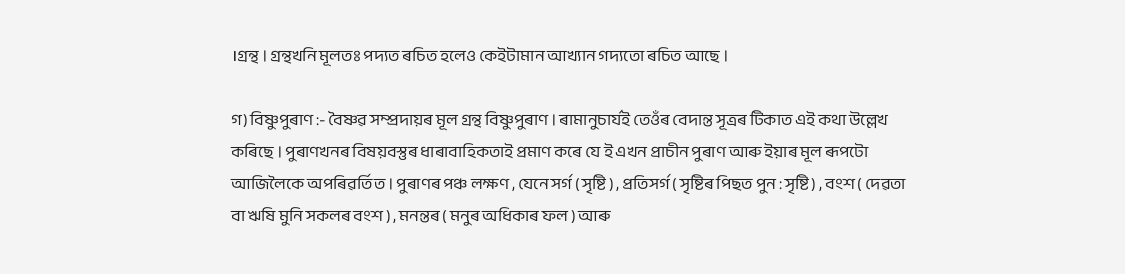।গ্ৰন্থ । গ্ৰন্থখনি মূলতঃ পদ্যত ৰচিত হলেও কেইটামান আখ্যান গদ্যতো ৰচিত আছে ।

গ) বিষ্ণুপুৰাণ :- বৈষ্ণৱ সম্প্ৰদায়ৰ মূল গ্ৰন্থ বিষ্ণুপুৰাণ । ৰামানুচাৰ্যই তেওঁৰ বেদান্ত সূত্ৰৰ টিকাত এই কথা উল্লেখ কৰিছে । পুৰাণখনৰ বিষয়বস্তুৰ ধাৰাবাহিকতাই প্ৰমাণ কৰে যে ই এখন প্ৰাচীন পুৰাণ আৰু ইয়াৰ মূল ৰূপটো আজিলৈকে অপৰিৱৰ্তিত । পুৰাণৰ পঞ্চ লক্ষণ , যেনে সৰ্গ ( সৃষ্টি ) , প্ৰতিসৰ্গ ( সৃষ্টিৰ পিছত পুন : সৃষ্টি ) , বংশ ( দেৱতা বা ঋষি মুনি সকলৰ বংশ ) , মনন্তৰ ( মনুৰ অধিকাৰ ফল ) আৰু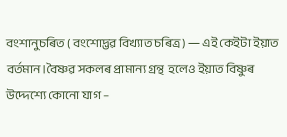বংশানুচৰিত ( বংশোদ্ভৱ বিখ্যাত চৰিত্ৰ ) ― এই কেইটা ইয়াত বৰ্তমান।বৈষ্ণৱ সকলৰ প্ৰামান্য গ্ৰন্থ  হলেও ইয়াত বিষ্ণুৰ উদ্দেশ্যে কোনো যাগ –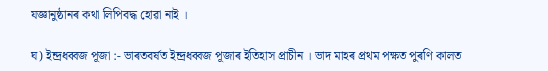যজ্ঞানুষ্ঠানৰ কথা লিপিবদ্ধ হোৱা নাই ।

ঘ) ইন্দ্ৰধব্বজ পূজা :- ভাৰতবৰ্ষত ইন্দ্ৰধব্বজ পূজাৰ ইতিহাস প্ৰাচীন । ভাদ মাহৰ প্ৰথম পক্ষত পুৰণি কালত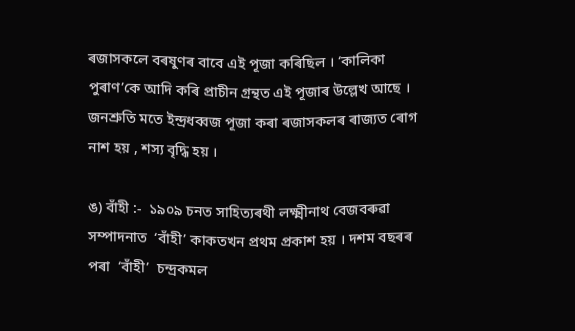ৰজাসকলে বৰষুণৰ বাবে এই পূজা কৰিছিল । ‘কালিকা পুৰাণ’কে আদি কৰি প্ৰাচীন গ্ৰন্থত এই পূজাৰ উল্লেখ আছে । জনশ্ৰুতি মতে ইন্দ্ৰধব্বজ পূজা কৰা ৰজাসকলৰ ৰাজ্যত ৰোগ নাশ হয় , শস্য বৃদ্ধি হয় ।

ঙ) বাঁহী :-  ১৯০৯ চনত সাহিত্যৰথী লক্ষ্মীনাথ বেজবৰুৱা সম্পাদনাত  ‘বাঁহী’ কাকতখন প্ৰথম প্ৰকাশ হয় । দশম বছৰৰ পৰা  ‘বাঁহী’  চন্দ্ৰকমল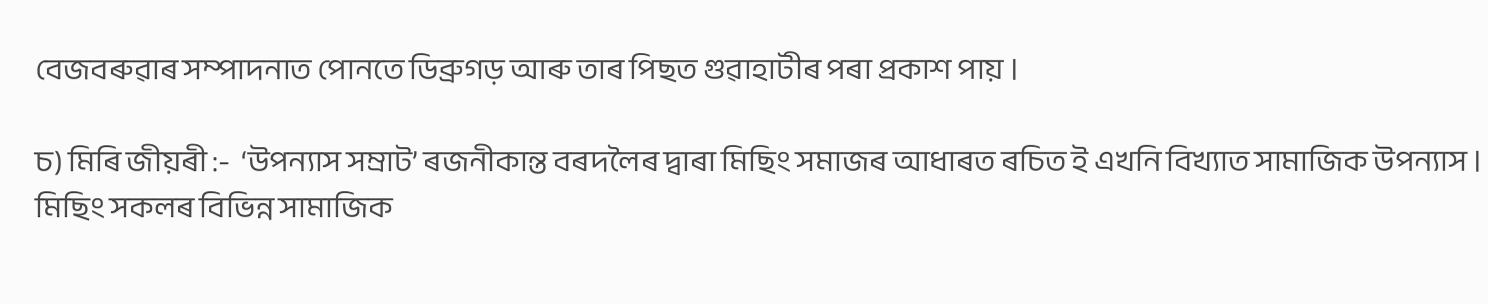বেজবৰুৱাৰ সম্পাদনাত পোনতে ডিব্ৰুগড় আৰু তাৰ পিছত গুৱাহাটীৰ পৰা প্ৰকাশ পায় ।

চ) মিৰি জীয়ৰী :-  ‘উপন্যাস সম্ৰাট’ ৰজনীকান্ত বৰদলৈৰ দ্বাৰা মিছিং সমাজৰ আধাৰত ৰচিত ই এখনি বিখ্যাত সামাজিক উপন্যাস । মিছিং সকলৰ বিভিন্ন সামাজিক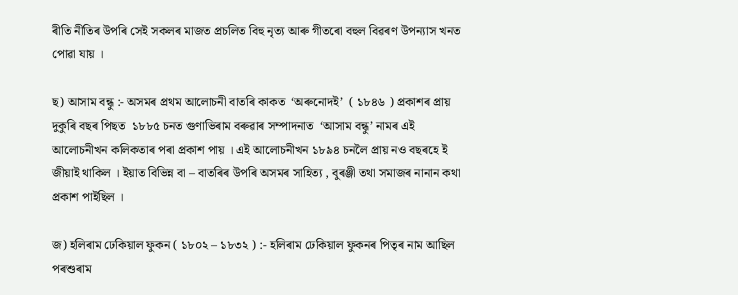ৰীতি নীতিৰ উপৰি সেই সকলৰ মাজত প্ৰচলিত বিহু নৃত্য আৰু গীতৰো বহুল বিৱৰণ উপন্যাস খনত পোৱা যায় ।

ছ) আসাম বন্ধু :- অসমৰ প্ৰথম আলোচনী বাতৰি কাকত  ‘অৰুনোদই’  ( ১৮৪৬ ) প্ৰকাশৰ প্ৰায় দুকুৰি বছৰ পিছত  ১৮৮৫ চনত গুণাভিৰাম বৰুৱাৰ সম্পাদনাত  ‘আসাম বন্ধু’ নামৰ এই আলোচনীখন কলিকতাৰ পৰা প্ৰকাশ পায় । এই আলোচনীখন ১৮৯৪ চনলৈ প্ৰায় নও বছৰহে ই জীয়াই থাকিল । ইয়াত বিভিন্ন বা – বাতৰিৰ উপৰি অসমৰ সাহিত্য , বুৰঞ্জী তথা সমাজৰ নানান কথা প্ৰকাশ পাইছিল ।

জ) হলিৰাম ঢেকিয়াল ফুকন ( ১৮০২ – ১৮৩২ ) :- হলিৰাম ঢেকিয়াল ফুকনৰ পিতৃৰ নাম আছিল পৰশুৰাম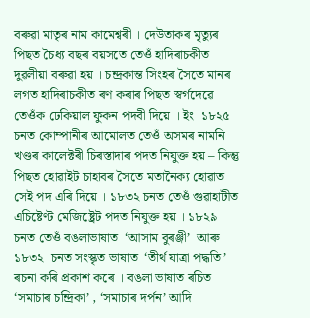বৰুৱা মাতৃৰ নাম কামেশ্বৰী । দেউতাকৰ মৃত্যুৰ পিছত চৈধ্য বছৰ বয়সতে তেওঁ হাদিৰাচকীত দুৱলীয়া বৰুৱা হয় । চন্দ্ৰকান্ত সিংহৰ সৈতে মানৰ লগত হাদিৰাচকীত ৰণ কৰাৰ পিছত স্বৰ্গদেৱে তেওঁক ঢেকিয়াল ফুকন পদবী দিয়ে । ইং  ১৮২৫ চনত কোম্পানীৰ আমোলত তেওঁ অসমৰ নামনি খণ্ডৰ কালেক্টৰী চিৰস্তাদাৰ পদত নিযুক্ত হয় – কিন্তু পিছত হোৱাইট চাহাবৰ সৈতে মতানৈক্য হোৱাত সেই পদ এৰি দিয়ে । ১৮৩২ চনত তেওঁ গুৱাহাটীত এচিষ্টেণ্ট মেজিষ্ট্ৰেট পদত নিযুক্ত হয় । ১৮২৯ চনত তেওঁ বঙলাভাষাত  ‘আসাম বুৰঞ্জী’  আৰু ১৮৩২  চনত সংস্কৃত ভাষাত  ‘তীৰ্থ যাত্ৰা পদ্ধতি’ ৰচনা কৰি প্ৰকাশ কৰে । বঙলা ভাষাত ৰচিত  ‘সমাচাৰ চন্দ্ৰিকা’ , ‘সমাচাৰ দৰ্পন’ আদি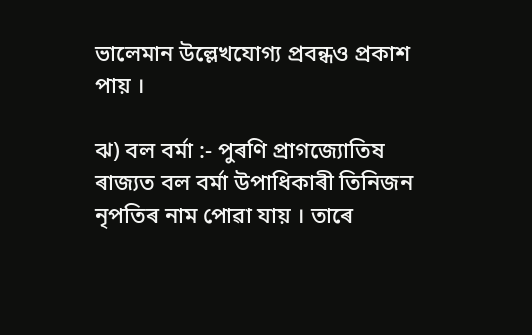ভালেমান উল্লেখযোগ্য প্ৰবন্ধও প্ৰকাশ পায় ।

ঝ) বল বৰ্মা :- পুৰণি প্ৰাগজ্যোতিষ ৰাজ্যত বল বৰ্মা উপাধিকাৰী তিনিজন নৃপতিৰ নাম পোৱা যায় । তাৰে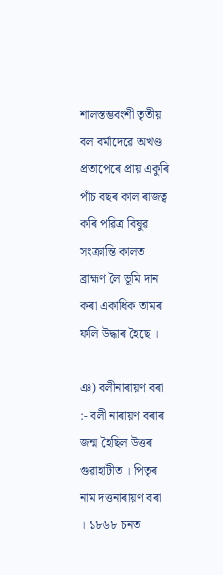শালস্তম্ভবংশী তৃতীয় বল বৰ্মাদেৱে অখণ্ড প্ৰতাপেৰে প্ৰায় একুৰি পাঁচ বছৰ কাল ৰাজত্ব কৰি পৱিত্ৰ বিষুৱ সংক্রান্তি কালত ব্ৰাহ্মণ লৈ ভূমি দান কৰা একাধিক তামৰ ফলি উদ্ধাৰ হৈছে ।

ঞ) বলীনাৰায়ণ বৰা :- বলী নাৰায়ণ বৰাৰ জন্ম হৈছিল উত্তৰ গুৱাহাটীত । পিতৃৰ নাম দত্তনাৰায়ণ বৰা । ১৮৬৮ চনত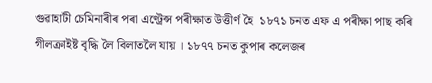গুৱাহাটী চেমিনাৰীৰ পৰা এণ্ট্ৰেন্স পৰীক্ষাত উত্তীৰ্ণ হৈ  ১৮৭১ চনত এফ এ পৰীক্ষা পাছ কৰি গীলক্ৰাইষ্ট বৃদ্ধি লৈ বিলাতলৈ যায় । ১৮৭৭ চনত কুপাৰ কলেজৰ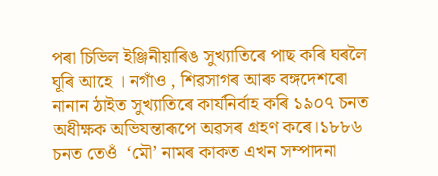পৰা চিভিল ইঞ্জিনীয়াৰিঙ সুখ্যাতিৰে পাছ কৰি ঘৰলৈ ঘূৰি আহে । নগাঁও , শিৱসাগৰ আৰু বঙ্গদেশৰো নানান ঠাইত সুখ্যাতিৰে কাৰ্যনিৰ্বাহ কৰি ১৯০৭ চনত অধীক্ষক অভিযন্তাৰূপে অৱসৰ গ্ৰহণ কৰে।১৮৮৬ চনত তেওঁ  ‘মৌ’ নামৰ কাকত এখন সম্পাদনা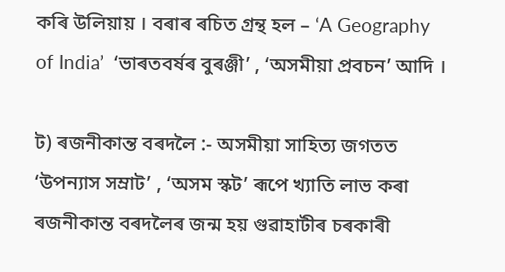কৰি উলিয়ায় । বৰাৰ ৰচিত গ্ৰন্থ হল – ‘A Geography of India’  ‘ভাৰতবৰ্ষৰ বুৰঞ্জী’ , ‘অসমীয়া প্ৰবচন’ আদি ।

ট) ৰজনীকান্ত বৰদলৈ :- অসমীয়া সাহিত্য জগতত  ‘উপন্যাস সম্ৰাট’ , ‘অসম স্কট’ ৰূপে খ্যাতি লাভ কৰা ৰজনীকান্ত বৰদলৈৰ জন্ম হয় গুৱাহাটীৰ চৰকাৰী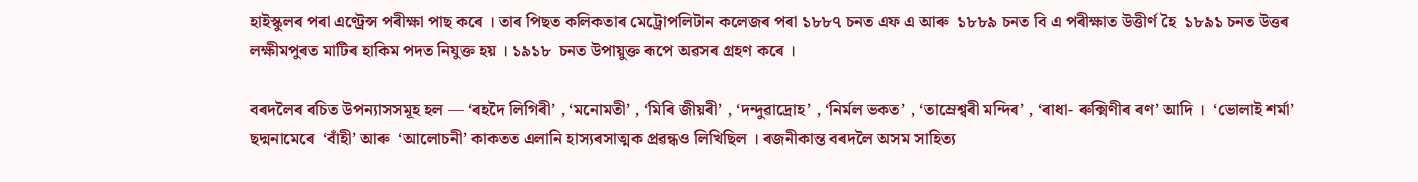হাইস্কুলৰ পৰা এণ্ট্ৰেন্স পৰীক্ষা পাছ কৰে । তাৰ পিছত কলিকতাৰ মেট্ৰোপলিটান কলেজৰ পৰা ১৮৮৭ চনত এফ এ আৰু  ১৮৮৯ চনত বি এ পৰীক্ষাত উত্তীৰ্ণ হৈ  ১৮৯১ চনত উত্তৰ লক্ষীমপুৰত মাটিৰ হাকিম পদত নিযুক্ত হয় । ১৯১৮  চনত উপায়ুক্ত ৰূপে অৱসৰ গ্ৰহণ কৰে ।

বৰদলৈৰ ৰচিত উপন্যাসসমূহ হল ― ‘ৰহদৈ লিগিৰী’ , ‘মনোমতী’ , ‘মিৰি জীয়ৰী’ , ‘দন্দুৱাদ্ৰোহ’ , ‘নিৰ্মল ভকত’ , ‘তাম্ৰেশ্বৰী মন্দিৰ’ , ‘ৰাধা- ৰুক্মিণীৰ ৰণ’ আদি ।  ‘ভোলাই শৰ্মা’ ছদ্মনামেৰে  ‘বাঁহী’ আৰু  ‘আলোচনী’ কাকতত এলানি হাস্যৰসাত্মক প্ৰৱন্ধও লিখিছিল । ৰজনীকান্ত বৰদলৈ অসম সাহিত্য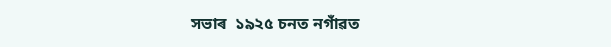সভাৰ  ১৯২৫ চনত নগাঁৱত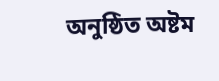অনুষ্ঠিত অষ্টম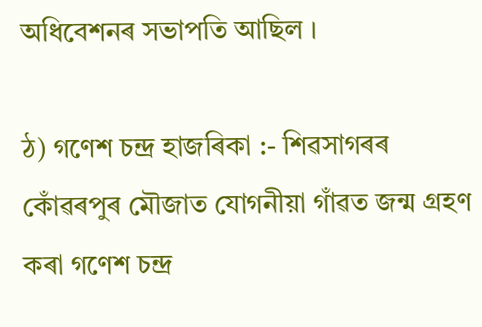অধিবেশনৰ সভাপতি আছিল ।

ঠ) গণেশ চন্দ্ৰ হাজৰিকা :- শিৱসাগৰৰ কোঁৱৰপুৰ মৌজাত যোগনীয়া গাঁৱত জন্ম গ্ৰহণ কৰা গণেশ চন্দ্ৰ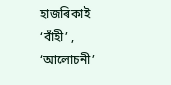হাজৰিকাই  ‘বাঁহী’ , ‘আলোচনী’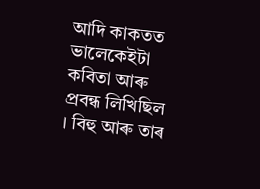আদি কাকতত ভালেকেইটা কবিতা আৰু প্ৰবন্ধ লিখিছিল । বিহু আৰু তাৰ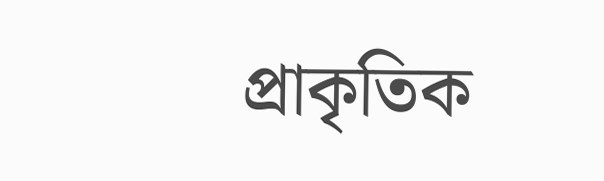প্ৰাকৃতিক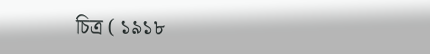চিত্ৰ ( ১৯১৮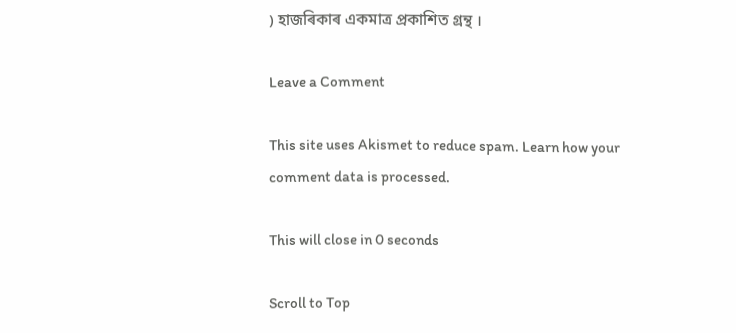) হাজৰিকাৰ একমাত্ৰ প্ৰকাশিত গ্ৰন্থ ।

Leave a Comment

This site uses Akismet to reduce spam. Learn how your comment data is processed.

This will close in 0 seconds

Scroll to Top